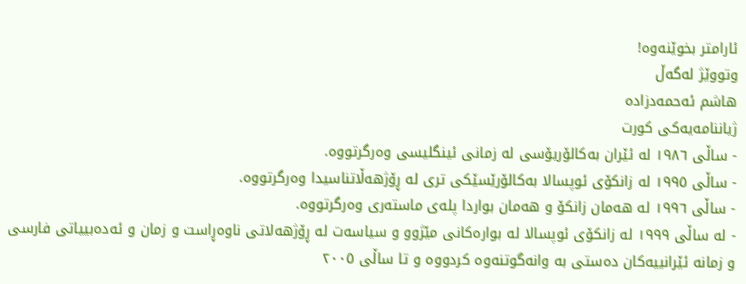ئارامتر بخوێنەوە!
وتووێژ لەگەڵ
هاشم ئەحمەدزادە
ژیاننامەیەکی کورت
- ساڵی ١٩٨٦ لە ئێران بەکالۆریۆسی لە زمانی ئینگلیسی وەرگرتووە.
- ساڵی ١٩٩٥ لە زانکۆی ئوپسالا بەکالۆرێسێکی تری لە ڕۆژهەڵاتناسیدا وەرگرتووە.
- ساڵی ١٩٩٦ لە هەمان زانکۆ و هەمان بواردا پلەی ماستەری وەرگرتووە.
- لە ساڵی ١٩٩٩ لە زانکۆی ئوپسالا لە بوارەکانی مێژوو و سیاسەت لە ڕۆژهەلاتی ناوەڕاست و زمان و ئەدەبییاتی فارسی و زمانە ئێرانییەکان دەستی بە وانەگوتنەوە کردووە و تا ساڵی ٢٠٠٥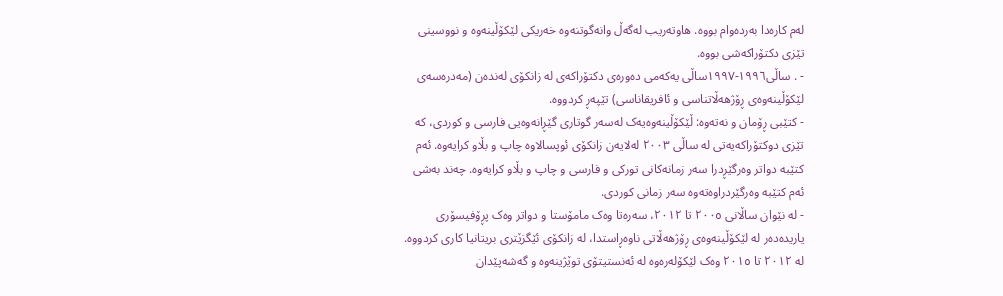لەم کارەدا بەردەوام بووە. هاوتەریب لەگەڵ وانەگوتنەوە خەریکی لێکۆڵینەوە و نووسینی تێزی دکتۆراکەشی بووە.
- . ساڵی١٩٩٦-١٩٩٧ساڵی یەکەمی دەورەی دکتۆراکەی لە زانکۆی لەندەن (مەدرەسەی لێکۆڵینەوەی ڕۆژهەڵاتناسی و ئافریقاناسی) تێپەڕ کردووە.
- کتێبی ڕۆمان و نەتەوە: ڵێکۆڵینەوەیەک لەسەر گوتاری گێڕانەوەیی فارسی و کوردی، کە تێزی دوکتۆراکەیەتی لە ساڵی ٢٠٠٣ لەلایەن زانکۆی ئوپسالاوە چاپ و بڵاو کرایەوە. ئەم کتێبە دواتر وەرگێڕدرا سەر زمانەکانی تورکی و فارسی و چاپ و بڵاو کرایەوە. چەند بەشی ئەم کتێبە وەرگێردراوەتەوە سەر زمانی کوردی.
- لە نێوان ساڵانی ٢٠٠٥ تا ٢٠١٢، سەرەتا وەک مامۆستا و دواتر وەک پڕۆفیسۆری یاریدەدەر لە لێکۆڵینەوەی ڕۆژهەڵاتی ناوەڕاستدا، لە زانکۆی ئێگزێتری بریتانیا کاری کردووە. لە ٢٠١٢ تا ٢٠١٥ وەک لێکۆلەرەوە لە ئەنستیتۆی توێژینەوە و گەشەپێدان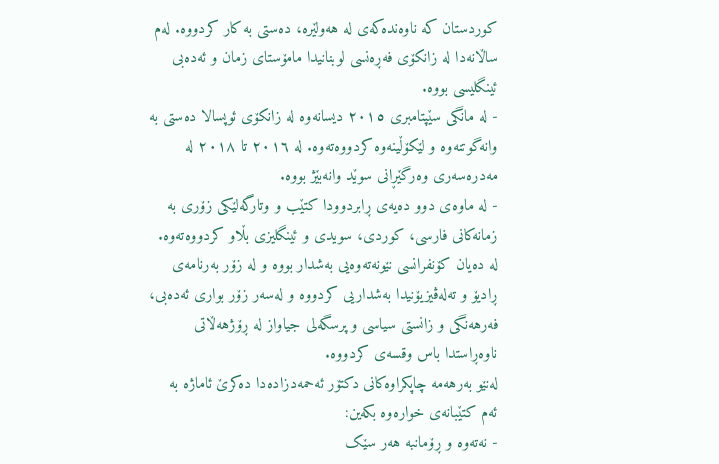کوردستان کە ناوەندەکەی لە هەولێرە، دەستی بە کار کردووە. لەم ساڵانەدا لە زانکۆی فەڕەنسی لوبنانیدا مامۆستای زمان و ئەدەبی ئینگلیسی بووە.
- لە مانگی سێپتامبری ٢٠١٥ دیسانەوە لە زانکۆی ئوپسالا دەستی بە وانەگوتنەوە و لێکۆڵینەوە کردووەتەوە. لە ٢٠١٦ تا ٢٠١٨ لە مەدرەسەری وەرگێڕانی سوێد وانەبێژ بووە.
- لە ماوەی دوو دەیەی ڕابردوودا کتێب و وتارگەلێکی زۆری بە زمانەکانی فارسی، کوردی، سویدی و ئینگلیزی بڵاو کردووەتەوە. لە دەیان کۆنفرانسی نێونەتەوەیی بەشدار بووە و لە زۆر بەرنامەی ڕادیۆ و تەلەڤیزیۆنیدا بەشداریی کردووە و لەسەر زۆر بواری ئەدەبی، فەرهەنگی و زانستی سیاسی و پرسگەلی جیاواز لە ڕۆژهەڵاتی ناوەڕاستدا باس وقسەی کردووە.
لەنێو بەرهەمە چاپکراوەکانی دکتۆر ئەحمەدزادەدا دەکرێ ئاماژە بە ئەم کتێبانەی خوارەوە بکەین:
- نەتەوە و ڕۆمانبە هەر سێک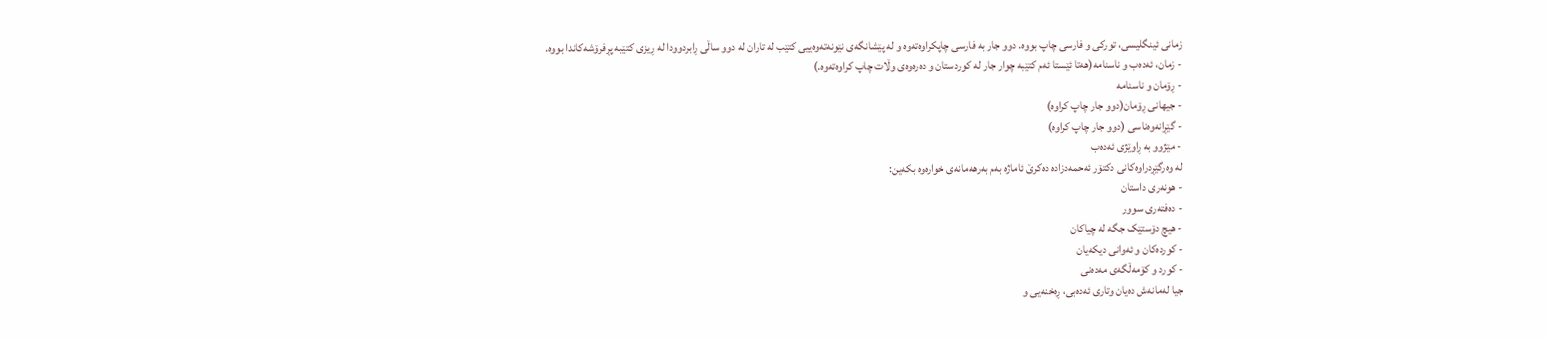زمانی ئینگلیسی، تورکی و فارسی چاپ بووە. دوو جار بە فارسی چاپکراوەتەوە و لە پێشانگەی نێونەتەوەییی کتێب لە تاران لە دوو ساڵی ڕابردوودا لە ڕیزی کتێبە پڕفرۆشەکاندا بووە.
- زمان، ئەدەب و ناسنامە(هەتا ئێستا ئەم کتێبە چوار جار لە کوردستان و دەرەوەی وڵات چاپ کراوەتەوە.)
- ڕۆمان و ناسنامە
- جیهانی ڕۆمان(دوو جار چاپ کراوە)
- گێڕانەوەناسی (دوو جار چاپ کراوە)
- مێژوو بە ڕاوێژی ئەدەب
لە وەرگێڕدراوەکانی دکتۆر ئەحمەدزادە دەکرێ ئاماژە بەم بەرهەمانەی خوارەوە بکەین:
- هونەری داستان
- دەفتەری سوور
- هیچ دۆستێک جگە لە چیاکان
- کوردەکان و ئەوانی دیکەیان
- کورد و کۆمەڵگەی مەدەنی
جیا لەمانەش دەیان وتاری ئەدەبی، ڕەخنەیی و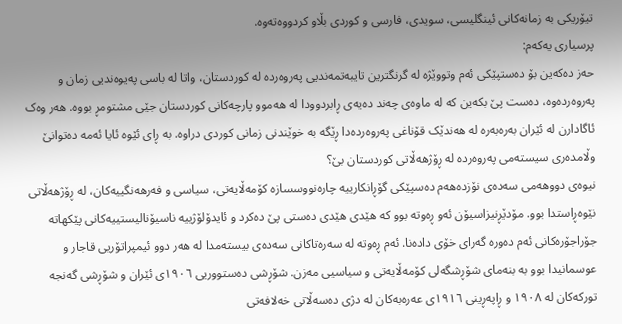تیۆریکی بە زمانەکانی ئینگلیسی، سویدی، فارسی و کوردی بڵاو کردووەتەوە.
پرسیاری یەکەم:
حەز دەکەین بۆ دەستپێکی ئەم وتووێژە لە گرنگترین تایبەتمەندیی پەروەردە لە کوردستان، واتا لە باسی پەیوەندیی زمان و پەروەردەوە، دەست پێ بکەین کە لە ماوەی چەند دەیەی ڕابردوودا لە هەموو پارچەکانی کوردستان جێی مشتومڕ بووە. هەر وەک ئاگادارن لە ئێران بەرەبەرە لە هەندێک قۆناغی پەروەردەدا ڕێگە بە خوێندنی زمانی کوردی دراوە. بە ڕای ئێوە ئایا ئەمە دەتوانێ وڵامدەری سیستەمی پەروەردە لە ڕۆژهەڵاتی کوردستان بێ؟
نیوەی دووهەمی سەدەی نۆزدەهەم دەسپێکی گۆڕانکارییە چارەنووسسازە کۆمەڵایەتی، سیاسی و فەرهەنگییەکان، لە ڕۆژهەڵاتی نێوەڕاستدا بوو. مۆدێڕنیزاسیۆن ئەو ڕەوتە بوو کە هێدی هێدی دەستی پێ دەکرد و ئایدۆلۆژییە ناسیۆنالیستییەکانی پێکهاتە جۆراجۆرەکانی ئەم دەورە گەرای خۆی دادەنا. ئەم ڕەوتە لە سەرەتاکانی سەدەی بیستەمدا لە هەر دوو ئیمپراتۆریی قاجار و عوسمانیدا بوو بە بنەمای شۆڕشگەلی کۆمەڵایەتی و سیاسیی مەزن. شۆڕشی دەستووریی ١٩٠٦ی ئێران و شۆڕشی گەنجە تورکەکان لە ١٩٠٨ و ڕاپەڕینی ١٩١٦ی عەرەبەکان لە دژی دەسەڵاتی خەلافەتی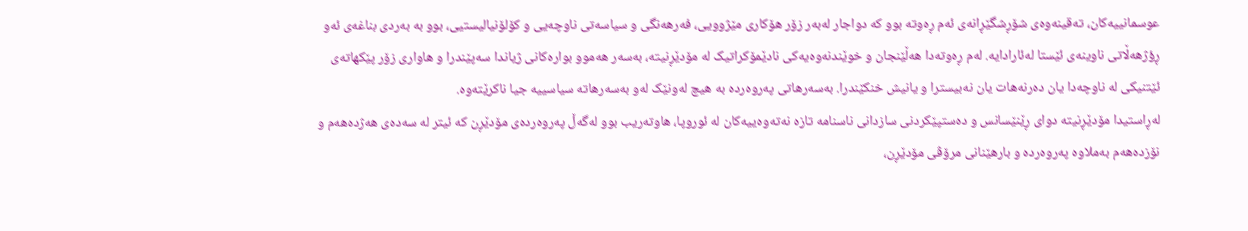عوسمانییەکان، تەقینەوەی شۆڕشگێڕانەی ئەم ڕەوتە بوو کە دواجار لەبەر زۆر هۆکاری مێژوویی، فەرهەنگی و سیاسەتی ناوچەیی و کۆلۆنیالیستیی، بوو بە بەردی بناغەی ئەو ڕؤژهەڵاتی ناوینەی ئێستا لەئارادایە. لەم ڕەوتەدا هەڵێنجان و خوێندنەوەیەکی نادێمۆکراتیک لە مۆدێڕنیتە، بەسەر هەموو بوارەکانی ژیاندا سەپێندرا و هاواری زۆر پێکهاتەی ئێتنیکی لە ناوچەدا یان دەرنەهات یان نەبیسترا و یانیش خنکێندرا. بەسەرهاتی پەروەردە بە هیچ لەونێک لەو بەسەرهاتە سیاسییە جیا ناکرێتەوە.
لەڕاستیدا مۆدێڕنیتە دوای ڕێنێسانس و دەستپێکردنی سازدانی ناسنامە تازە نەتەوەییەکان لە ئوروپا، هاوتەریب بوو لەگەڵ پەروەردەی مۆدێڕن کە ئیتر لە سەدەی هەژدەهەم و نۆزدەهەم بەملاوە پەروەردە و بارهێنانی مرۆڤی مۆدێڕن،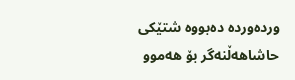وردەوردە دەبووە شتێکی حاشاهەڵنەگر بۆ هەموو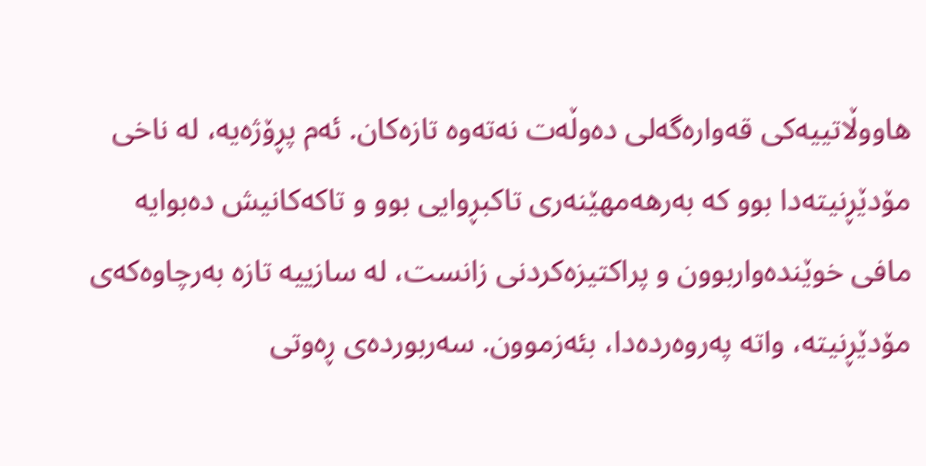هاووڵاتییەکی قەوارەگەلی دەوڵەت نەتەوە تازەکان. ئەم پڕۆژەیە، لە ناخی مۆدێڕنیتەدا بوو کە بەرهەمهێنەری تاکبڕوایی بوو و تاکەکانیش دەبوایە مافی خوێندەواربوون و پراکتیزەکردنی زانست، لە سازییە تازە بەرچاوەکەی مۆدێڕنیتە، واتە پەروەردەدا، بئەزموون. سەربوردەی ڕەوتی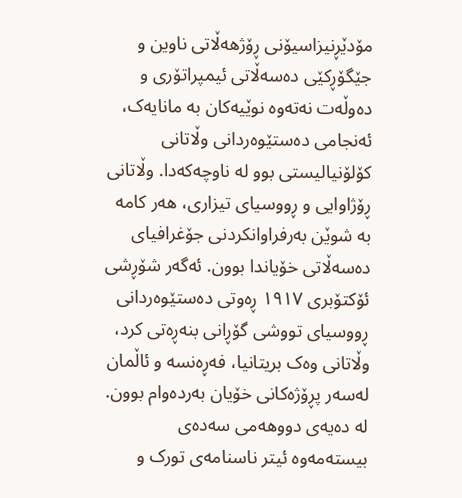مۆدێڕنیزاسیۆنی ڕۆژهەڵاتی ناوین و جێگۆڕکێی دەسەڵاتی ئیمپراتۆری و دەوڵەت نەتەوە نوێیەکان بە مانایەک، ئەنجامی دەستێوەردانی وڵاتانی کۆلۆنیالیستی بوو لە ناوچەکەدا. وڵاتانی ڕۆژاوایی و ڕووسیای تیزاری، هەر کامە بە شوێن بەرفراوانکردنی جۆغرافیای دەسەڵاتی خۆیاندا بوون. ئەگەر شۆڕشی ئۆکتۆبری ١٩١٧ ڕەوتی دەستێوەردانی ڕووسیای تووشی گۆڕانی بنەڕەتی کرد، وڵاتانی وەک بریتانیا، فەڕەنسە و ئاڵمان لەسەر پڕۆژەکانی خۆیان بەردەوام بوون. لە دەیەی دووهەمی سەدەی بیستەمەوە ئیتر ناسنامەی تورک و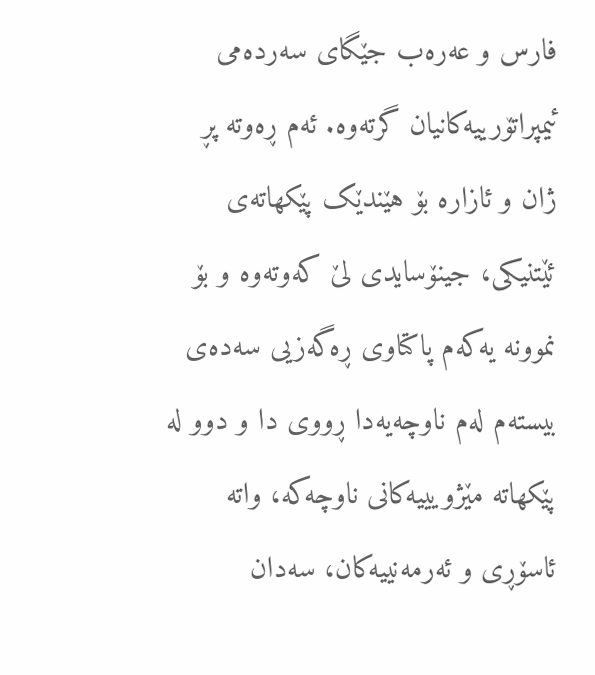فارس و عەرەب جێگای سەردەمی ئیمپراتۆرییەکانیان گرتەوە. ئەم ڕەوتە پڕ ژان و ئازارە بۆ هێندێک پێکهاتەی ئێتنیکی، جینۆسایدی لێ کەوتەوە و بۆ نموونە یەکەم پاکتاوی ڕەگەزیی سەدەی بیستەم لەم ناوچەیەدا ڕووی دا و دوو لە پێکهاتە مێژویییەکانی ناوچەکە، واتە ئاسۆڕی و ئەرمەنییەکان، سەدان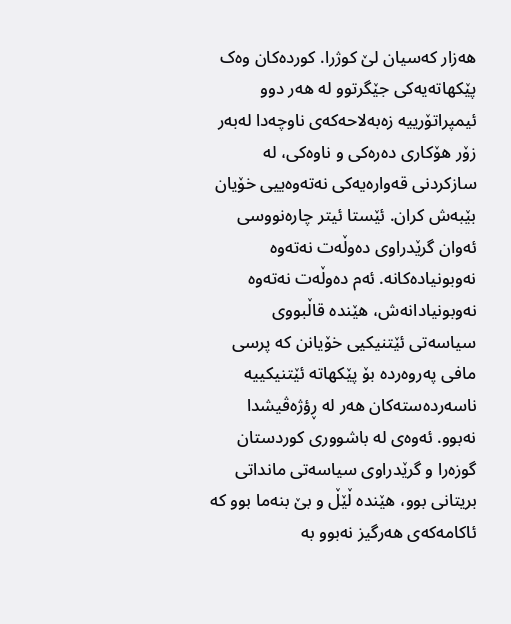هەزار کەسیان لێ کوژرا. کوردەکان وەک پێکهاتەیەکی جێگرتوو لە هەر دوو ئیمپراتۆرییە زەبەلاحەکەی ناوچەدا لەبەر زۆر هۆکاری دەرەکی و ناوەکی، لە سازکردنی قەوارەیەکی نەتەوەییی خۆیان بێبەش کران. ئێستا ئیتر چارەنووسی ئەوان گرێدراوی دەوڵەت نەتەوە نەوبونیادەکانە. ئەم دەوڵەت نەتەوە نەوبونیادانەش، هێندە قاڵبووی سیاسەتی ئێتنیکیی خۆیانن کە پرسی مافی پەروەردە بۆ پێکهاتە ئێتنیکییە ناسەردەستەکان هەر لە ڕؤژەڤیشدا نەبوو. ئەوەی لە باشووری کوردستان گوزەرا و گرێدراوی سیاسەتی مانداتی بریتانی بوو، هێندە ڵێڵ و بێ بنەما بوو کە ئاکامەکەی هەرگیز نەبوو بە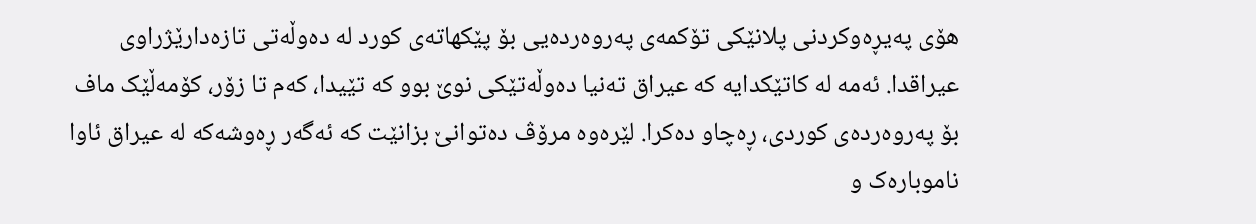هۆی پەیڕەوکردنی پلانێکی تۆکمەی پەروەردەیی بۆ پێکهاتەی کورد لە دەوڵەتی تازەدارێژراوی عیراقدا. ئەمە لە کاتێکدایە کە عیراق تەنیا دەوڵەتێکی نوێ بوو کە تێیدا، کەم تا زۆر، کۆمەڵێک ماف بۆ پەروەردەی کوردی، ڕەچاو دەکرا. لێرەوە مرۆڤ دەتوانێ بزانێت کە ئەگەر ڕەوشەکە لە عیراق ئاوا ناموبارەک و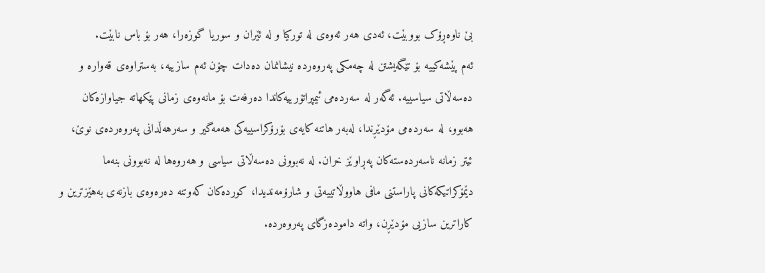بێ ناوەڕۆک بووبێت، ئەدی هەر ئەوەی لە تورکیا و لە ئێران و سوریا گوزەرا، هەر بۆ باس نابێت.
ئەم پێشەکییە بۆ تێگەیشتن لە چەمکی پەروەردە نیشانمان دەدات چۆن ئەم سازییە، بەستراوەی قەوارە و دەسەڵاتی سیاسییە. ئەگەر لە سەردەمی ئیمپراتۆرییەکاندا دەرفەت بۆ مانەوەی زمانی پێکهاتە جیاوازەکان هەبوو، لە سەردەمی مۆدێڕندا، لەبەر هاتنە کایەی بۆرۆکراسییەکی هەمەگیر و سەرهەڵدانی پەروەردەی نوێ، ئیتر زمانە ناسەردەستەکان پەڕاوێز خران. لە نەبوونی دەسەڵاتی سیاسی و هەروەها لە نەبوونی بنەما دێمۆکراتیکەکانی پاراستنی مافی هاووڵاتییەتی و شارۆمەندیدا، کوردەکان کەوتنە دەرەوەی بازنەی بەهێزترین و کاراترین سازیی مۆدێڕن، واتە دامودەزگای پەروەردە.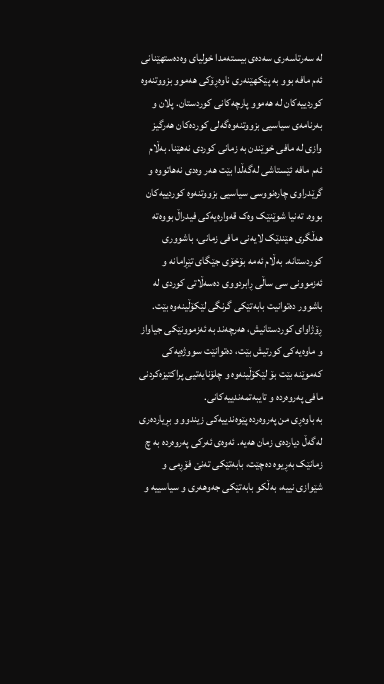لە سەرتاسەری سەدەی بیستەمدا خولیای وەدەستهێنانی ئەم مافە بوو بە پێکهێنەری ناوەڕۆکی هەموو بزووتنەوە کوردییەکان لە هەموو پارچەکانی کوردستان. پلان و بەرنامەی سیاسیی بزووتنەوەگەلی کوردەکان هەرگیز وازی لە مافی خوێندن بە زمانی کوردی نەهێنا. بەڵام ئەم مافە ئێستاشی لەگەڵدا بێت هەر وەدی نەهاتووە و گرێدراوی چارەنووسی سیاسیی بزووتنەوە کوردییەکان بووە. تەنیا شوێنێک وەک قەوارەیەکی فیدراڵ بووەتە هەڵگری هێندێک لایەنی مافی زمانی، باشووری کوردستانە. بەڵام ئەمە بۆخۆی جێگای تێڕامانە و ئەزموونی سی ساڵی ڕابردووی دەسەڵاتی کوردی لە باشوور دەتوانیت بابەتێکی گرنگی لێکۆڵینەوە بێت. ڕۆژاوای کوردستانیش، هەرچەند بە ئەزموونێکی جیاواز و ماوەیەکی کورتیش بێت، دەتوانێت سووژەیەکی کەموێنە بێت بۆ لێکۆڵینەوە و چلۆنایەتیی پراکتیزەکردنی مافی پەروەردە و تایبەتمەندییەکانی.
بە باوەڕی من پەروەردە پێوەندییەکی زیندوو و بڕیاردەری لەگەڵ دیاردەی زمان هەیە. ئەوەی ئەرکی پەروەردە بە چ زمانێک بەڕیوە دەچێت، بابەتێکی تەنێ فۆڕمی و شێوازی نییە، بەڵکو بابەتێکی جەوهەری و سیاسییە و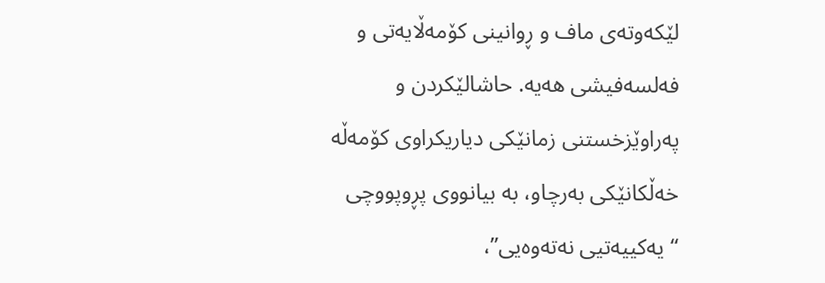لێکەوتەی ماف و ڕوانینی کۆمەڵایەتی و فەلسەفیشی هەیە. حاشالێکردن و پەراوێزخستنی زمانێکی دیاریکراوی کۆمەڵە خەڵکانێکی بەرچاو، بە بیانووی پڕوپووچی “یەکییەتیی نەتەوەیی”،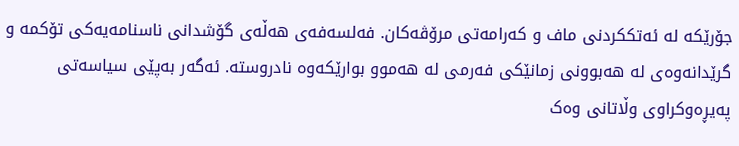جۆرێکە لە ئەتککردنی ماف و کەرامەتی مرۆڤەکان. فەلسەفەی هەڵەی گۆشدانی ناسنامەیەکی تۆکمە و گرێدانەوەی لە هەبوونی زمانێکی فەرمی لە هەموو بوارێکەوە نادروستە. ئەگەر بەپێی سیاسەتی پەیڕەوکراوی وڵاتانی وەک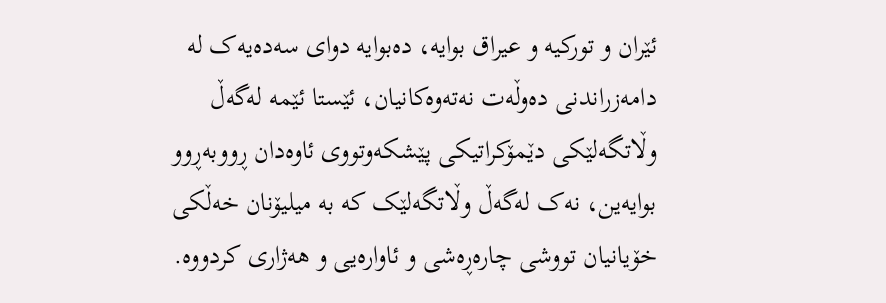ئێران و تورکیە و عیراق بوایە، دەبوایە دوای سەدەیەک لە دامەزراندنی دەوڵەت نەتەوەکانیان، ئێستا ئێمە لەگەڵ وڵاتگەلێکی دێمۆکراتیکی پێشکەوتووی ئاوەدان ڕووبەڕوو بوایەین، نەک لەگەڵ وڵاتگەلێک کە بە میلیۆنان خەڵکی خۆیانیان تووشی چارەڕەشی و ئاوارەیی و هەژاری کردووە.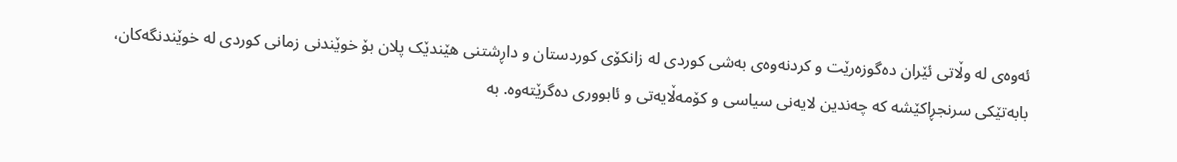ئەوەی لە وڵاتی ئێران دەگوزەرێت و کردنەوەی بەشی کوردی لە زانکۆی کوردستان و داڕشتنی هێندێک پلان بۆ خوێندنی زمانی کوردی لە خوێندنگەکان، بابەتێکی سرنجڕاکێشە کە چەندین لایەنی سیاسی و کۆمەڵایەتی و ئابووری دەگرێتەوە. بە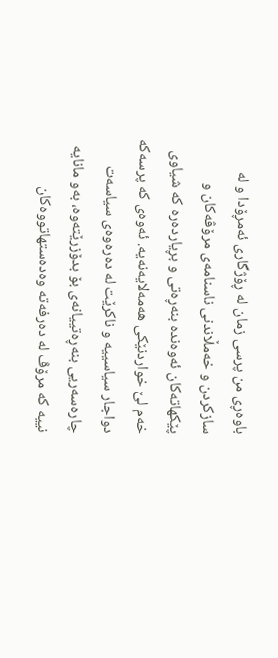باوەڕی من پرسی زمان لە ڕۆژگاری ئەمڕۆدا و لە سازکردن و خەمڵاندنی ناسنامەی مرۆڤەکان و پێکهاتەکان ئەوەندە بنەڕەتی و بڕیاردەرە کە شیاوی خەم لێ خواردنێکی هەمەلایەنەیە. ئەوەی کە پرسەکە دواجار سیاسییە و ناکرێت لە دەرەوەی سیاسەت چارەسەریی بنەڕەتییانەی بۆ بدۆزرێتەوە، بەو مانایە نییە کە مرۆڤ لە دەرفەتە وەدەستهاتووەکان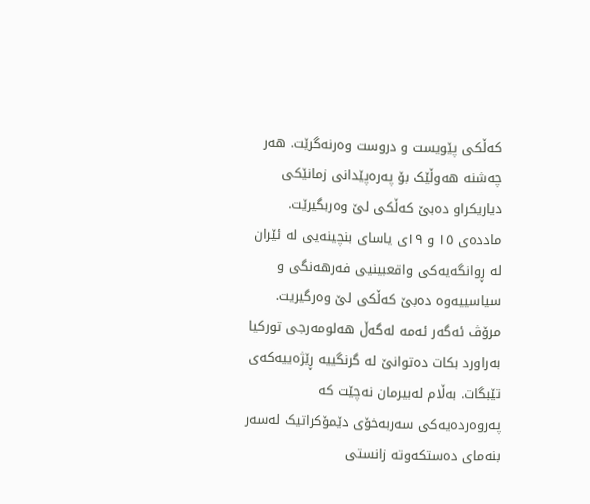کەڵکی پێویست و دروست وەرنەگرێت. هەر چەشنە هەوڵێک بۆ پەرەپێدانی زمانێکی دیاریکراو دەبێ کەڵکی لێ وەربگیرێت. ماددەی ١٥ و ١٩ی یاسای بنچینەیی لە ئێران لە ڕوانگەیەکی واقعبینیی فەرهەنگی و سیاسییەوە دەبێ کەڵکی لێ وەرگیریت. مرۆڤ ئەگەر ئەمە لەگەڵ هەلومەرجی تورکیا بەراورد بکات دەتوانێ لە گرنگییە ڕێژەییەکەی تێبگات. بەڵام لەبیرمان نەچێت کە پەروەردەیەکی سەربەخۆی دێمۆکراتیک لەسەر بنەمای دەستکەوتە زانستی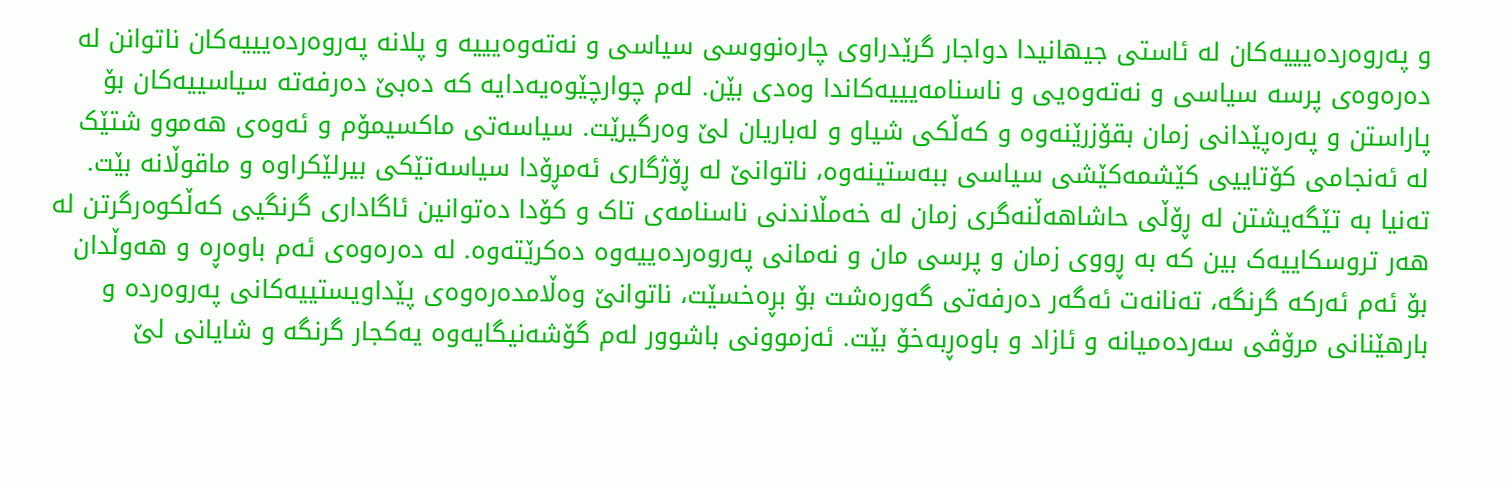و پەروەردەیییەکان لە ئاستی جیهانیدا دواجار گرێدراوی چارەنووسی سیاسی و نەتەوەیییە و پلانە پەروەردەیییەکان ناتوانن لە دەرەوەی پرسە سیاسی و نەتەوەیی و ناسنامەیییەکاندا وەدی بێن. لەم چوارچێوەیەدایە کە دەبێ دەرفەتە سیاسییەکان بۆ پاراستن و پەرەپێدانی زمان بقۆزرێنەوە و کەڵکی شیاو و لەباریان لێ وەرگیرێت. سیاسەتی ماکسیمۆم و ئەوەی هەموو شتێک لە ئەنجامی کۆتاییی کێشمەکێشی سیاسی ببەستینەوە، ناتوانێ لە ڕۆژگاری ئەمڕۆدا سیاسەتێکی بیرلێکراوە و ماقوڵانە بێت. تەنیا بە تێگەیشتن لە ڕۆڵی حاشاهەڵنەگری زمان لە خەمڵاندنی ناسنامەی تاک و کۆدا دەتوانین ئاگاداری گرنگیی کەڵکوەرگرتن لە هەر تروسکاییەک بین کە بە ڕووی زمان و پرسی مان و نەمانی پەروەردەییەوە دەکرێتەوە. لە دەرەوەی ئەم باوەڕە و هەوڵدان بۆ ئەم ئەرکە گرنگە، تەنانەت ئەگەر دەرفەتی گەورەشت بۆ بڕەخسێت، ناتوانێ وەڵامدەرەوەی پێداویستییەکانی پەروەردە و بارهێنانی مرۆڤی سەردەمیانە و ئازاد و باوەڕبەخۆ بێت. ئەزموونی باشوور لەم گۆشەنیگایەوە یەکجار گرنگە و شایانی لێ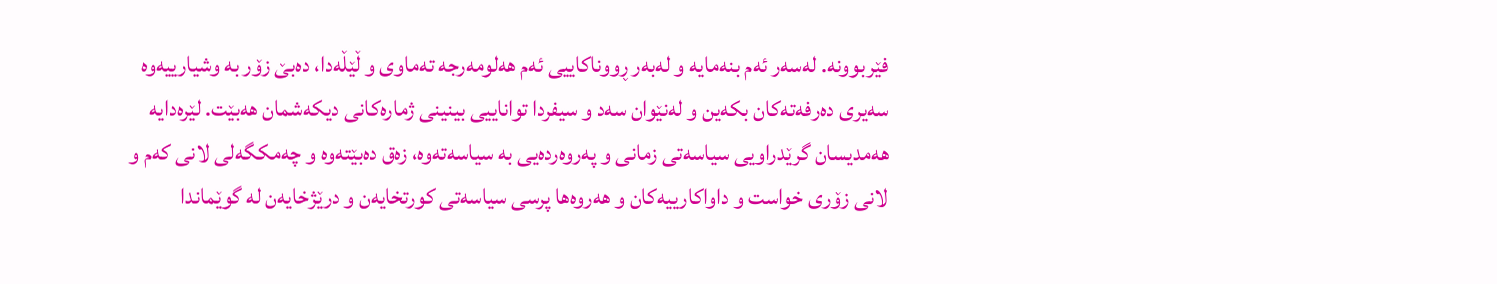فێربوونە. لەسەر ئەم بنەمایە و لەبەر ڕووناکاییی ئەم هەلومەرجە تەماوی و ڵێڵەدا، دەبێ زۆر بە وشیارییەوە سەیری دەرفەتەکان بکەین و لەنێوان سەد و سیفردا تواناییی بینینی ژمارەکانی دیکەشمان هەبێت. لێرەدایە هەمدیسان گرێدراویی سیاسەتی زمانی و پەروەردەیی بە سیاسەتەوە، زەق دەبێتەوە و چەمکگەلی لانی کەم و لانی زۆری خواست و داواکارییەکان و هەروەها پرسی سیاسەتی کورتخایەن و درێژخایەن لە گوێماندا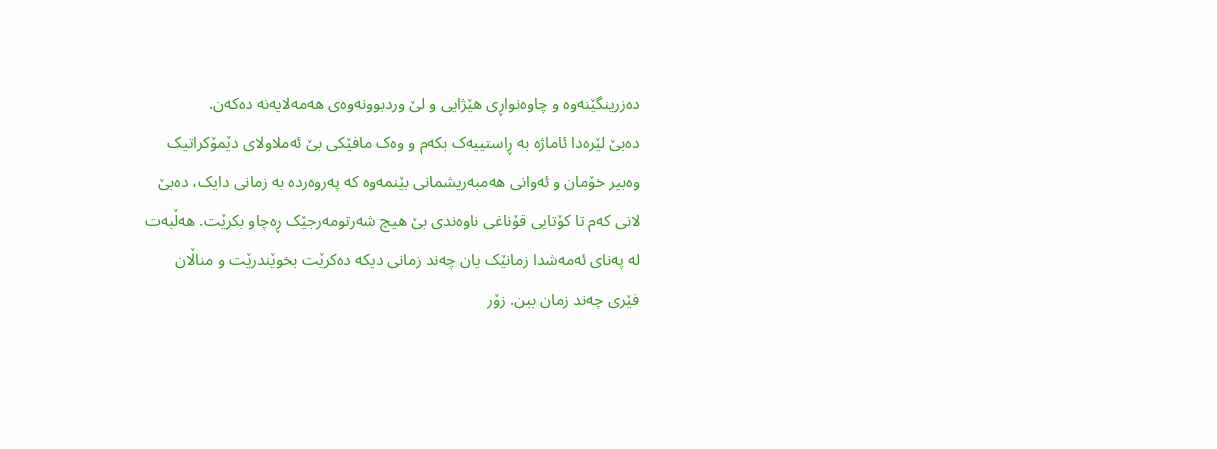دەزرینگێنەوە و چاوەنواڕی هێژایی و لێ وردبوونەوەی هەمەلایەنە دەکەن.
دەبێ لێرەدا ئاماژە بە ڕاستییەک بکەم و وەک مافێکی بێ ئەملاولای دێمۆکراتیک وەبیر خۆمان و ئەوانی هەمبەریشمانی بێنمەوە کە پەروەردە بە زمانی دایک، دەبێ لانی کەم تا کۆتایی قۆناغی ناوەندی بێ هیچ شەرتومەرجێک ڕەچاو بکرێت. هەڵبەت لە پەنای ئەمەشدا زمانێک یان چەند زمانی دیکە دەکرێت بخوێندرێت و مناڵان فێری چەند زمان ببن. زۆر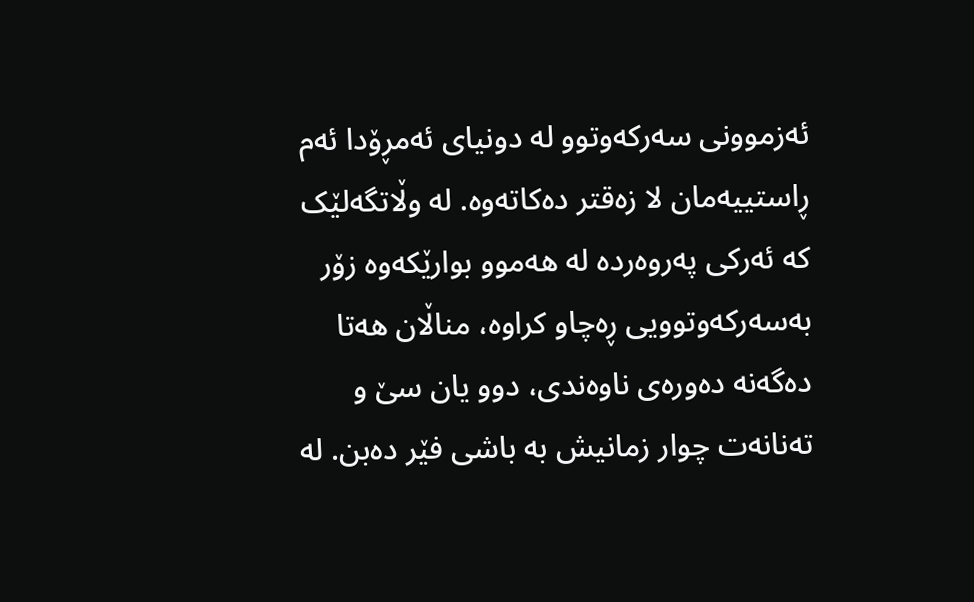ئەزموونی سەرکەوتوو لە دونیای ئەمڕۆدا ئەم ڕاستییەمان لا زەقتر دەکاتەوە. لە وڵاتگەلێک کە ئەرکی پەروەردە لە هەموو بوارێکەوە زۆر بەسەرکەوتوویی ڕەچاو کراوە، مناڵان هەتا دەگەنە دەورەی ناوەندی، دوو یان سێ و تەنانەت چوار زمانیش بە باشی فێر دەبن. لە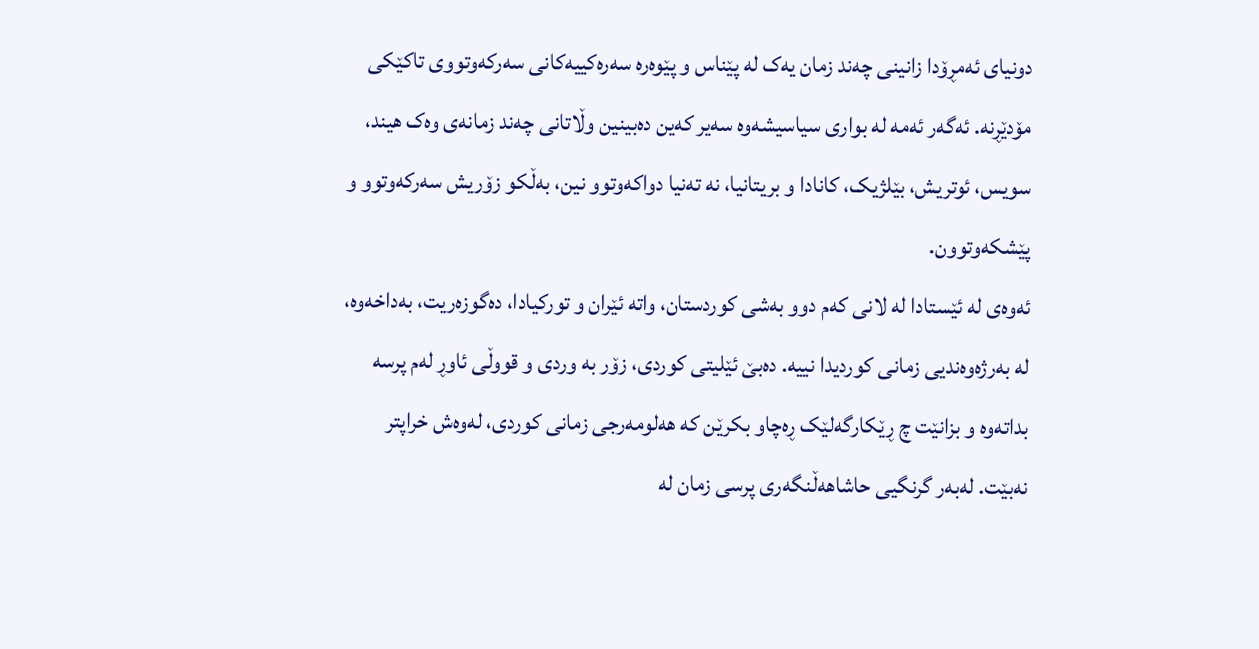دونیای ئەمڕۆدا زانینی چەند زمان یەک لە پێناس و پێوەرە سەرەکییەکانی سەرکەوتووی تاکێکی مۆدێڕنە. ئەگەر ئەمە لە بواری سیاسیشەوە سەیر کەین دەبینین وڵاتانی چەند زمانەی وەک هیند، سویس، ئوتریش، بێلژیک، کانادا و بریتانیا، نە تەنیا دواکەوتوو نین، بەڵکو زۆریش سەرکەوتوو و پێشکەوتوون.
ئەوەی لە ئێستادا لە لانی کەم دوو بەشی کوردستان، واتە ئێران و تورکیادا، دەگوزەریت، بەداخەوە، لە بەرژەوەندیی زمانی کوردیدا نییە. دەبێ ئێلیتی کوردی، زۆر بە وردی و قووڵی ئاوڕ لەم پرسە بداتەوە و بزانێت چ ڕێکارگەلێک ڕەچاو بکرێن کە هەلومەرجی زمانی کوردی، لەوەش خراپتر نەبێت. لەبەر گرنگیی حاشاهەڵنگەری پرسی زمان لە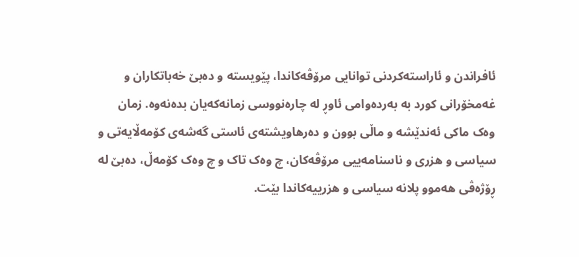ئافراندن و ئاراستەکردنی توانایی مرۆڤەکاندا، پێویستە و دەبێ خەباتکاران و غەمخۆرانی کورد بە بەردەوامی ئاوڕ لە چارەنووسی زمانەکەیان بدەنەوە. زمان وەک ماکی ئەندێشە و ماڵی بوون و دەرهاویشتەی ئاستی گەشەی کۆمەڵایەتی و سیاسی و هزری و ناسنامەییی مرۆڤەکان، چ وەک تاک و چ وەک کۆمەڵ، دەبێ لە ڕۆژەڤی هەموو پلانە سیاسی و هزرییەکاندا بێت.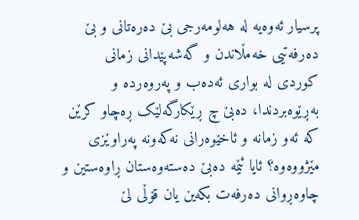پرسیار ئەوەیە لە هەلومەرجی بێ دەرەتانی و بێ دەرفەتیی خەمڵاندن و گەشەپێدانی زمانی کوردی لە بواری ئەدەب و پەروەردە و بەڕێوەبردندا، دەبێ چ ڕێکارگەلێک ڕەچاو کرێن کە ئەو زمانە و ئاخێوەرانی نەکەونە پەراوێزی مێژووەوە؟ ئایا ئێمە دەبێ دەستەوەستان ڕاوەستین و چاوەڕوانی دەرفەت بکەین یان قۆڵی لێ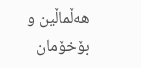هەڵماڵین و بۆخۆمان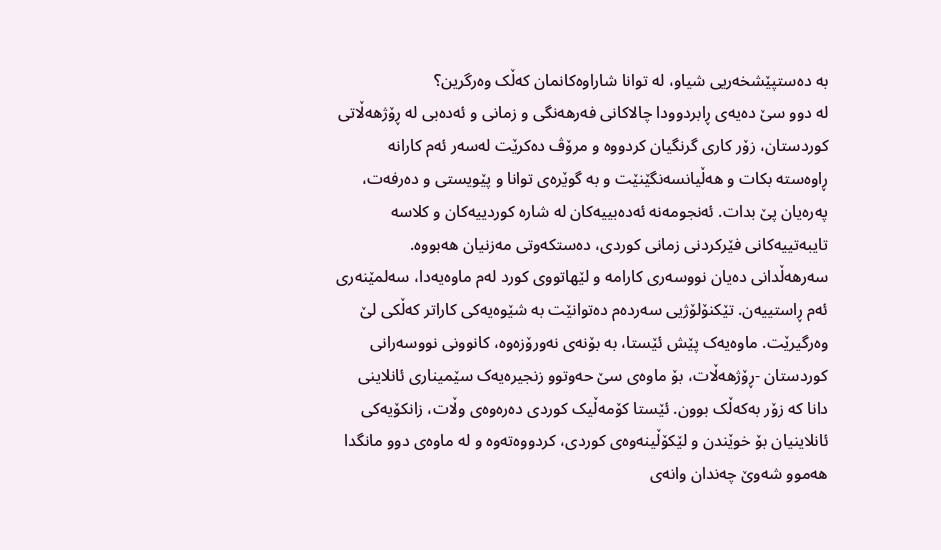بە دەستپێشخەریی شیاو، لە توانا شاراوەکانمان کەڵک وەرگرین؟
لە دوو سێ دەیەی ڕابردوودا چالاکانی فەرهەنگی و زمانی و ئەدەبی لە ڕۆژهەڵاتی کوردستان، زۆر کاری گرنگیان کردووە و مرۆڤ دەکرێت لەسەر ئەم کارانە ڕاوەستە بکات و هەڵیانسەنگێنێت و بە گوێرەی توانا و پێویستی و دەرفەت، پەرەیان پێ بدات. ئەنجومەنە ئەدەبییەکان لە شارە کوردییەکان و کلاسە تایبەتییەکانی فێرکردنی زمانی کوردی، دەستکەوتی مەزنیان هەبووە. سەرهەڵدانی دەیان نووسەری کارامە و لێهاتووی کورد لەم ماوەیەدا، سەلمێنەری ئەم ڕاستییەن. تێکنۆلۆژیی سەردەم دەتوانێت بە شێوەیەکی کاراتر کەڵکی لێ وەرگیرێت. ماوەیەک پێش ئێستا، بە بۆنەی نەورۆزەوە، کانوونی نووسەرانی کوردستان -ڕۆژهەڵات، بۆ ماوەی سێ حەوتوو زنجیرەیەک سێمیناری ئانلاینی دانا کە زۆر بەکەڵک بوون. ئێستا کۆمەڵیک کوردی دەرەوەی وڵات، زانکۆیەکی ئانلاینیان بۆ خوێندن و لێکۆڵینەوەی کوردی، کردووەتەوە و لە ماوەی دوو مانگدا هەموو شەوێ چەندان وانەی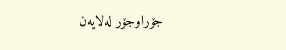جۆراوجۆر لەلایەن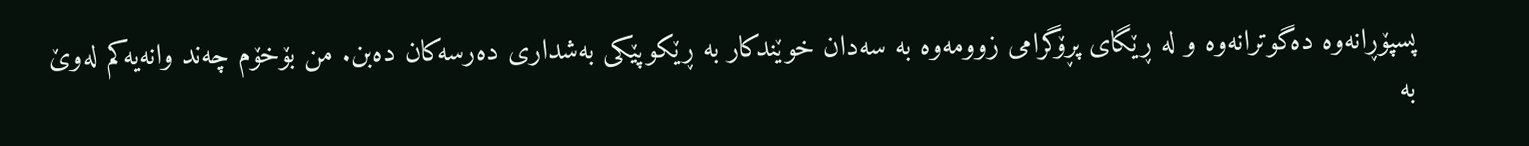پسپۆڕانەوە دەگوترانەوە و لە ڕێگای پڕۆگرامی زوومەوە بە سەدان خوێندکار بە ڕێکوپێکی بەشداری دەرسەکان دەبن. من بۆخۆم چەند وانەیەکم لەوێ بە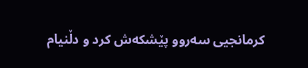کرمانجیی سەروو پێشكەش کرد و دڵنیام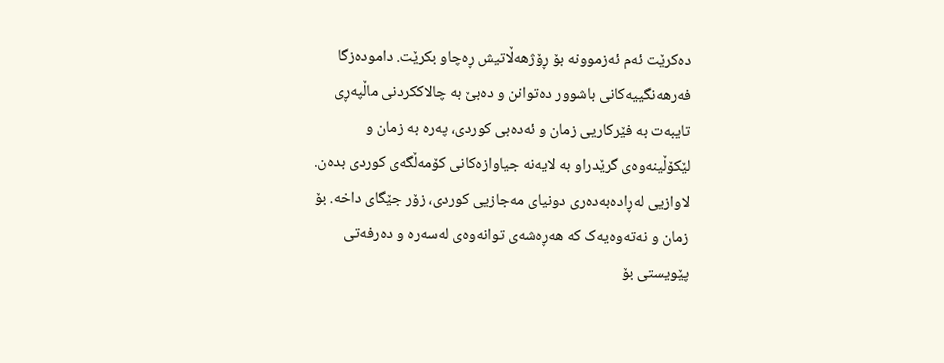دەکرێت ئەم ئەزموونە بۆ ڕۆژهەڵاتیش ڕەچاو بکرێت. دامودەزگا فەرهەنگییەکانی باشوور دەتوانن و دەبێ بە چالاککردنی ماڵپەڕی تایبەت بە فێرکاریی زمان و ئەدەبی کوردی، پەرە بە زمان و لێکۆڵینەوەی گرێدراو بە لایەنە جیاوازەکانی کۆمەڵگەی کوردی بدەن. لاوازیی لەڕادەبەدەری دونیای مەجازیی کوردی، زۆر جێگای داخە. بۆ زمان و نەتەوەیەک کە هەڕەشەی توانەوەی لەسەرە و دەرفەتی پێویستی بۆ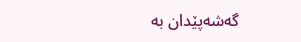گەشەپێدان بە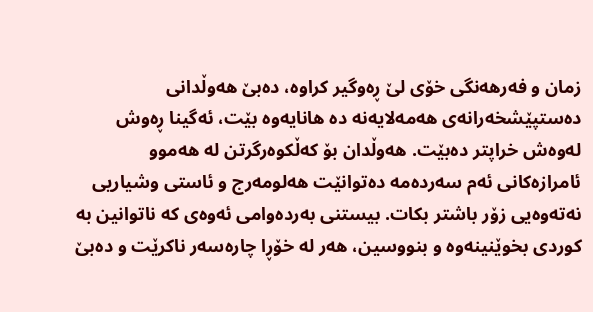زمان و فەرهەنگی خۆی لێ ڕەوگیر کراوە، دەبێ هەوڵدانی دەستپێشخەرانەی هەمەلایەنە دە هانایەوە بێت، ئەگینا ڕەوش لەوەش خراپتر دەبێت. هەوڵدان بۆ کەڵکوەرگرتن لە هەموو ئامرازەکانی ئەم سەردەمە دەتوانێت هەلومەرج و ئاستی وشیاریی نەتەوەیی زۆر باشتر بکات. بیستنی بەردەوامی ئەوەی کە ناتوانین بە کوردی بخوێنینەوە و بنووسین، هەر لە خۆڕا چارەسەر ناکرێت و دەبێ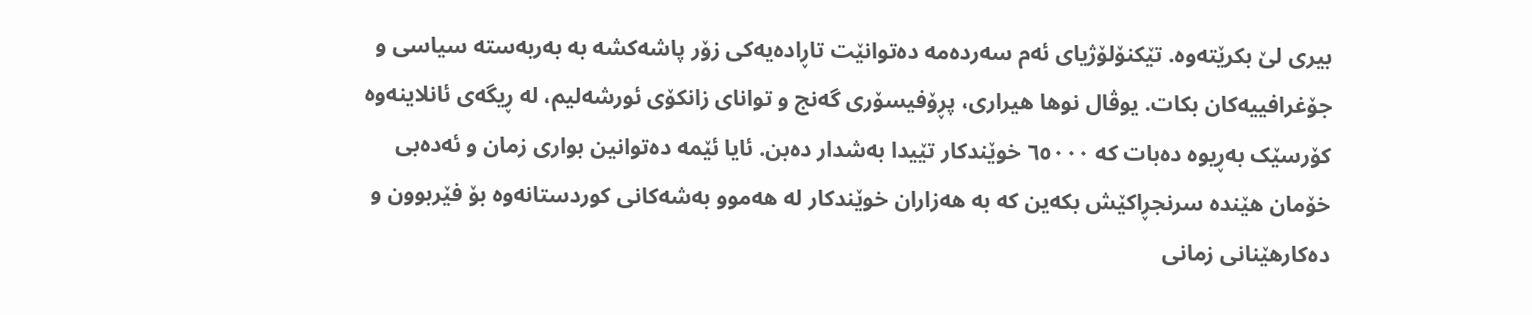بیری لێ بکرێتەوە. تێکنۆلۆژیای ئەم سەردەمە دەتوانێت تاڕادەیەکی زۆر پاشەکشە بە بەربەستە سیاسی و جۆغرافییەکان بکات. یوڤال نوها هیراری، پڕۆفیسۆری گەنج و توانای زانکۆی ئورشەلیم، لە ڕیگەی ئانلاینەوە کۆرسێک بەڕیوە دەبات کە ٦٥٠٠٠ خوێندکار تێیدا بەشدار دەبن. ئایا ئێمە دەتوانین بواری زمان و ئەدەبی خۆمان هێندە سرنجڕاکێش بکەین کە بە هەزاران خوێندکار لە هەموو بەشەکانی کوردستانەوە بۆ فێربوون و دەکارهێنانی زمانی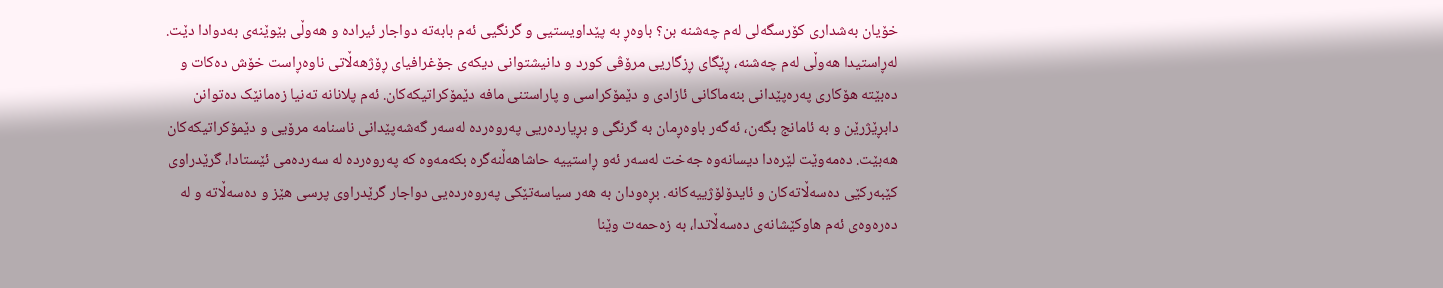خۆیان بەشداری کۆرسگەلی لەم چەشنە بن؟ باوەڕ بە پێداویستیی و گرنگیی ئەم بابەتە دواجار ئیرادە و هەوڵی بێوێنەی بەدوادا دێت. لەڕاستیدا هەوڵی لەم چەشنە، ڕێگای ڕزگاریی مرۆڤی کورد و دانیشتوانی دیکەی جۆغرافیای ڕۆژهەڵاتی ناوەڕاست خۆش دەکات و دەبێتە هۆکاری پەرەپێدانی بنەماکانی ئازادی و دێمۆکراسی و پاراستنی مافە دێمۆکراتیکەکان. ئەم پلانانە تەنیا زەمانێک دەتوانن دابڕێژرێن و بە ئامانج بگەن، ئەگەر باوەڕمان بە گرنگی و بڕیاردەریی پەروەردە لەسەر گەشەپێدانی ناسنامە مرۆیی و دێمۆکراتیکەکان هەبێت. دەمەوێت لێرەدا دیسانەوە جەخت لەسەر ئەو ڕاستییە حاشاهەڵنەگرە بکەمەوە کە پەروەردە لە سەردەمی ئێستادا، گرێدراوی کێبەرکێی دەسەڵاتەکان و ئایدۆلۆژییەکانە. بڕەودان بە هەر سیاسەتێکی پەروەردەیی دواجار گرێدراوی پرسی هێز و دەسەڵاتە و لە دەرەوەی ئەم هاوکێشانەی دەسەڵاتدا، بە زەحمەت وێنا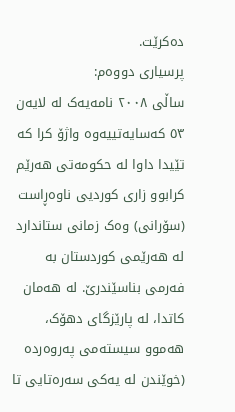دەکرێت.
پرسیاری دووەم:
ساڵی ٢٠٠٨ نامەیەک لە لایەن ٥٣ کەسایەتییەوە واژۆ کرا کە تێیدا داوا لە حکومەتی هەرێم کرابوو زاری کوردیی ناوەڕاست (سۆرانی) وەک زمانی ستاندارد لە هەرێمی کوردستان بە فەرمی بناسێندرێ. لە هەمان کاتدا، لە پارێزگای دهۆک، هەموو سیستەمی پەروەردە (خوێندن لە یەکی سەرەتایی تا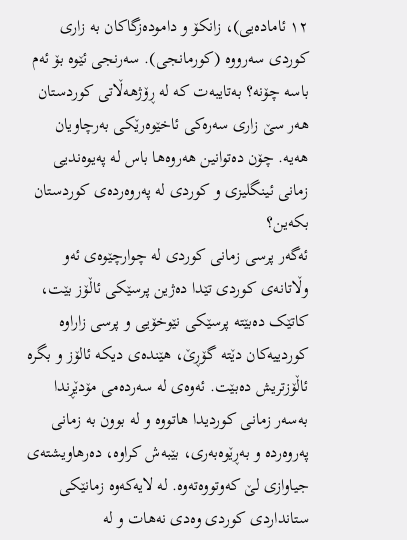١٢ ئامادەیی)، زانکۆ و دامودەزگاکان بە زاری کوردی سەرووە (کورمانجی). سەرنجی ئێوە بۆ ئەم باسە چۆنە؟ بەتایبەت کە لە ڕۆژهەڵاتی کوردستان هەر سێ زاری سەرەکی ئاخێوەرێکی بەرچاویان هەیە. چۆن دەتوانین هەروەها باس لە پەیوەندیی زمانی ئینگلیزی و کوردی لە پەروەردەی کوردستان بکەین؟
ئەگەر پرسی زمانی کوردی لە چوارچێوەی ئەو وڵاتانەی کوردی تێدا دەژین پرسێکی ئاڵۆز بێت، کاتێک دەبێتە پرسێکی نێوخۆیی و پرسی زاراوە کوردییەکان دێتە گۆڕێ، هێندەی دیکە ئالۆز و بگرە ئاڵۆزتریش دەبێت. ئەوەی لە سەردەمی مۆدێڕندا بەسەر زمانی کوردیدا هاتووە و لە بوون بە زمانی پەروەردە و بەڕێوەبەری، بێبەش کراوە، دەرهاویشتەی جیاوازی لێ کەوتووەتەوە. لە لایەکەوە زمانێکی ستانداردی کوردی وەدی نەهات و لە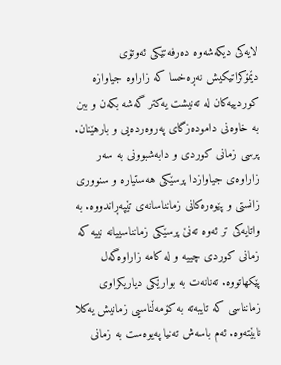لایەکی دیکەشەوە دەرفەتێکی ئەوتۆی دێمۆکراتیکیش نەڕەخسا کە زاراوە جیاوازە کوردییەکان لە تەنیشت یەکتر گەشە بکەن و ببن بە خاوەنی دامودەزگای پەروەردەیی و بارهێنان.
پرسی زمانی کوردی و دابەشبوونی بە سەر زاراوەی جیاوازدا پرسێکی هەستیارە و سنووری زانستی و پێوەرەکانی زمانناسانەی تێپەڕاندووە. بە واتایەکی تر ئەوە تەنێ پرسێکی زمانناسییانە نییە کە زمانی کوردی چییە و لە کامە زاراوەگەل پێکهاتووە. تەنانەت بە بوارێکی دیاریکراوی زمانناسی کە تایبەتە بە کۆمەڵناسیی زمانیش یەکلا نابێتەوە. ئەم باسەش تەنیا پەیوەست بە زمانی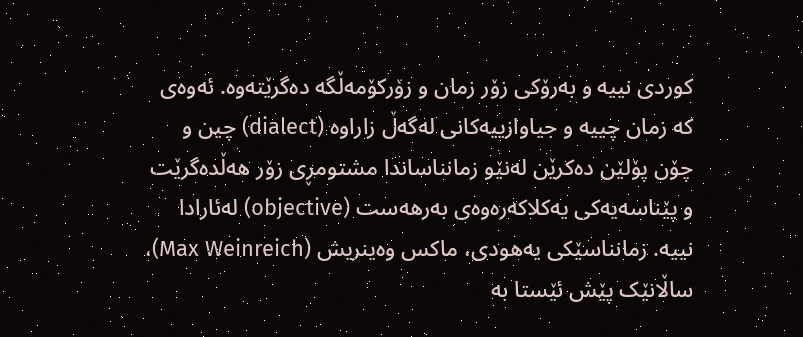کوردی نییە و بەرۆکی زۆر زمان و زۆرکۆمەڵگە دەگرێتەوە. ئەوەی کە زمان چییە و جیاوازییەکانی لەگەڵ زاراوە (dialect) چین و چۆن پۆلێن دەکرێن لەنێو زمانناساندا مشتومڕی زۆر هەڵدەگرێت و پێناسەیەکی یەکلاکەرەوەی بەرهەست (objective) لەئارادا نییە. زمانناسێکی یەهودی، ماکس وەینریش (Max Weinreich)، ساڵانێک پێش ئێستا بە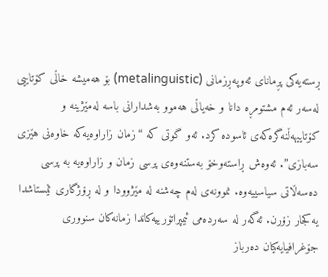ڕستەیەکی پڕمانای ئەوپەڕزمانی (metalinguistic) بۆ هەمیشە خاڵی کۆتاییی لەسەر ئەم مشتومڕە دانا و خەیاڵی هەموو بەشدارانی باسە لەمێژینە و کۆتاییهەڵنەگرەکەی ئاسودە کرد. ئەو گوتی کە “زمان زاراوەیەکە خاوەنی هێزی سەبازی”. ئەوەش ڕاستەوخۆ بەستنەوەی پرسی زمان و زاراوەیە بە پرسی دەسەڵاتی سیاسییەوە. نموونەی لەم چەشنە لە مێژوودا و لە ڕۆژگاری ئێستاشدا یەکجار زۆرن. ئەگەر لە سەردەمی ئیمپراتۆرییەکاندا زمانەکان سنووری جۆغرافیایەکیان دەرباز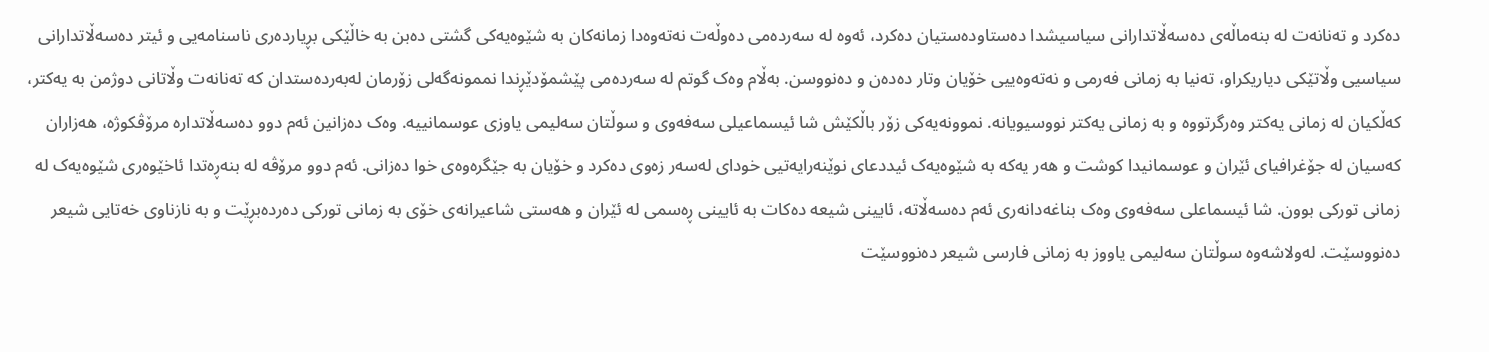دەکرد و تەنانەت لە بنەماڵەی دەسەڵاتدارانی سیاسیشدا دەستاودەستیان دەکرد، ئەوە لە سەردەمی دەوڵەت نەتەوەدا زمانەکان بە شێوەیەکی گشتی دەبن بە خاڵێکی بڕیاردەری ناسنامەیی و ئیتر دەسەڵاتدارانی سیاسیی وڵاتێکی دیاریکراو، تەنیا بە زمانی فەرمی و نەتەوەییی خۆیان وتار دەدەن و دەنووسن. بەڵام وەک گوتم لە سەردەمی پێشمۆدێڕندا نممونەگەلی زۆرمان لەبەردەستدان کە تەنانەت وڵاتانی دوژمن بە یەکتر، کەڵکیان لە زمانی یەکتر وەرگرتووە و بە زمانی یەکتر نووسیویانە. نموونەیەکی زۆر باڵکێش شا ئیسماعیلی سەفەوی و سوڵتان سەلیمی یاوزی عوسمانییە. وەک دەزانین ئەم دوو دەسەڵاتدارە مرۆڤکوژە، هەزاران کەسیان لە جۆغرافیای ئێران و عوسمانیدا کوشت و هەر یەکە بە شێوەیەک ئیددعای نوێنەرایەتیی خودای لەسەر زەوی دەکرد و خۆیان بە جێگرەوەی خوا دەزانی. ئەم دوو مرۆڤە لە بنەڕەتدا ئاخێوەری شێوەیەک لە زمانی تورکی بوون. شا ئیسماعلی سەفەوی وەک بناغەدانەری ئەم دەسەڵاتە، ئایینی شیعە دەکات بە ئایینی ڕەسمی لە ئێران و هەستی شاعیرانەی خۆی بە زمانی تورکی دەردەبڕێت و بە نازناوی خەتایی شیعر دەنووسێت. لەولاشەوە سوڵتان سەلیمی یاووز بە زمانی فارسی شیعر دەنووسێت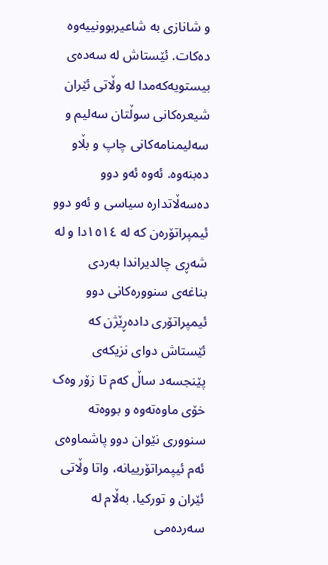و شانازی بە شاعیربوونییەوە دەکات. ئێستاش لە سەدەی بیستویەکەمدا لە وڵاتی ئێران شیعرەکانی سوڵتان سەلیم و سەلیمنامەکانی چاپ و بڵاو دەبنەوە. ئەوە ئەو دوو دەسەڵاتدارە سیاسی و ئەو دوو ئیمپراتۆرەن کە لە ١٥١٤دا و لە شەڕی چالدیراندا بەردی بناغەی سنوورەکانی دوو ئیمپراتۆری دادەڕێژن کە ئێستاش دوای نزیکەی پێنجسەد ساڵ کەم تا زۆر وەک خۆی ماوەتەوە و بووەتە سنووری نێوان دوو پاشماوەی ئەم ئیپمراتۆرییانە، واتا وڵاتی ئێران و تورکیا. بەڵام لە سەردەمی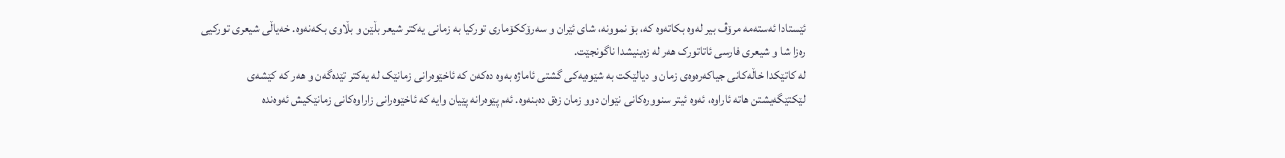ئێستادا ئەستەمە مرۆڤ بیر لەوە بکاتەوە کە، بۆ نموونە، شای ئێران و سەرۆککۆماری تورکیا بە زمانی یەکتر شیعر بڵێن و بڵاوی بکەنەوە. خەیاڵی شیعری تورکیی رەزا شا و شیعری فارسی ئاتاتورک هەر لە زەینیشدا ناگونجێت.
لە کاتێکدا خاڵەکانی جیاکەرەوەی زمان و دیالێکت بە شێوەیەکی گشتی ئاماژە بەوە دەکەن کە ئاخێوەرانی زمانێک لە یەکتر تێدەگەن و هەر کە کێشەی لێکتێگەیشتن هاتە ئاراوە، ئەوە ئیتر سنوورەکانی نێوان دوو زمان زەق دەبنەوە. ئەم پێوەرانە پێیان وایە کە ئاخێوەرانی زاراوەکانی زمانێکیش ئەوەندە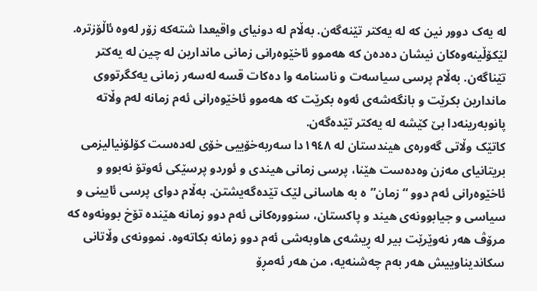لە یەک دوور نین کە لە یەکتر تێنەگەن. بەڵام لە دونیای واقیعدا شتەکە زۆر لەوە ئاڵۆزترە. لێکۆڵینەوەکان نیشان دەدەن کە هەموو ئاخێوەرانی زمانی ماندارین لە چین لە یەکتر تێناگەن. بەڵام پرسی سیاسەت و ناسنامە وا دەکات قسە لەسەر زمانی یەکگرتووی ماندارین بکرێت و بانگەشەی ئەوە بکرێت کە هەموو ئاخێوەرانی ئەم زمانە لەم وڵاتە پانوبەرینەدا بێ کێشە لە یەکتر تێدەگەن.
کاتێک وڵاتی گەورەی هیندستان لە ١٩٤٨دا سەربەخۆییی خۆی لەدەست کۆلۆنیالیزمی بریتانیای مەزن وەدەست هێنا، پرسی زمانی هیندی و ئوردو پرسێکی ئەوتۆ نەبوو و ئاخێوەرانی ئەم دوو “زمان”ە بە هاسانی لێک تێدەگەیشتن. بەڵام دوای پرسی ئایینی و سیاسی و جیابوونەی هیند و پاکستان، سنوورەکانی ئەم دوو زمانە هێندە تۆخ بوونەوە کە مرۆڤ هەر نەوێرێت بیر لە ڕیشەی هاوبەشی ئەم دوو زمانە بکاتەوە. نموونەی وڵاتانی سکاندیناوییش هەر بەم چەشنەیە، من هەر ئەمڕۆ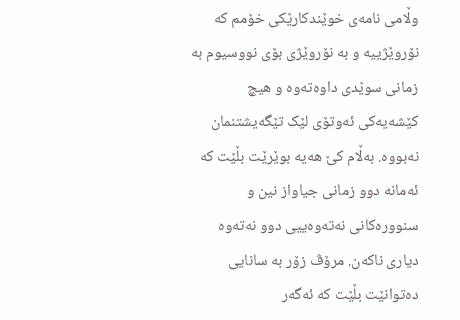وڵامی نامەی خوێندکارێکی خۆمم کە نۆروێژییە و بە نۆروێژی بۆی نووسیوم بە زمانی سوێدی داوەتەوە و هیچ کێشەیەکی ئەوتۆی لێک تێگەیشتنمان نەبووە. بەڵام کێ هەیە بوێرێت بڵێت کە ئەمانە دوو زمانی جیاواز نین و سنوورەکانی نەتەوەییی دوو نەتەوە دیاری ناکەن. مرۆڤ زۆر بە سانایی دەتوانێت بڵێت کە ئەگەر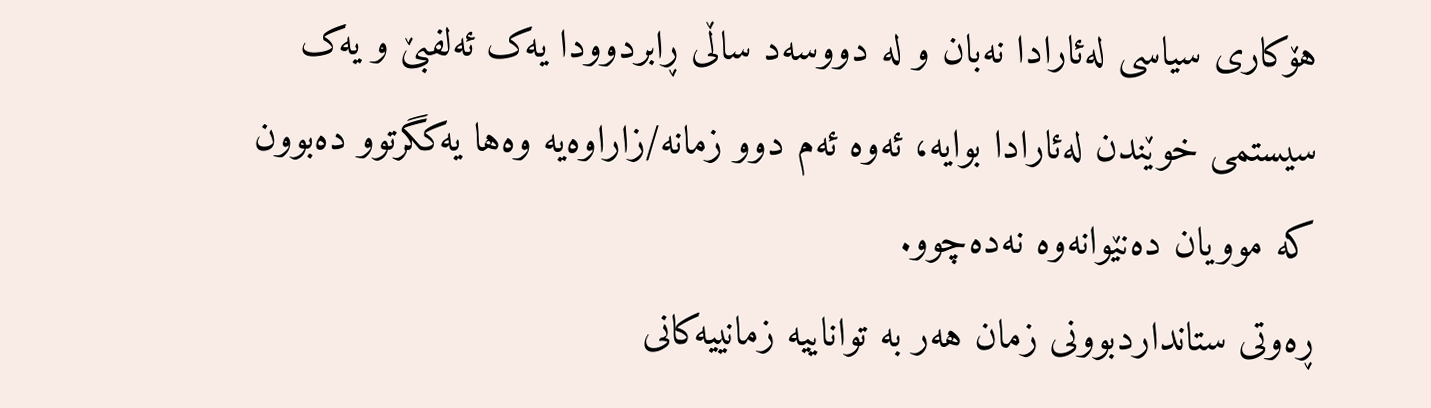هۆکاری سیاسی لەئارادا نەبان و لە دووسەد ساڵی ڕابردوودا یەک ئەلفبێ و یەک سیستمی خوێندن لەئارادا بوایە، ئەوە ئەم دوو زمانە/زاراوەیە وەها یەکگرتوو دەبوون کە موویان دەنێوانەوە نەدەچوو.
ڕەوتی ستانداردبوونی زمان هەر بە تواناییە زمانییەکانی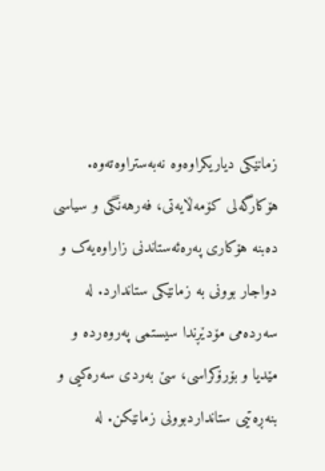زمانێکی دیاریکراوەوە نەبەستراوەتەوە. هۆکارگەلی کۆمەڵایەتی، فەرهەنگی و سیاسی دەبنە هۆکاری پەرەئەستاندنی زاراوەیەک و دواجار بوونی بە زمانێکی ستاندارد. لە سەردەمی مۆدێڕندا سیستمی پەروەردە و مێدیا و بۆرۆکراسی، سێ بەردی سەرەکیی و بنەڕەتیی ستانداردبوونی زمانێکن. لە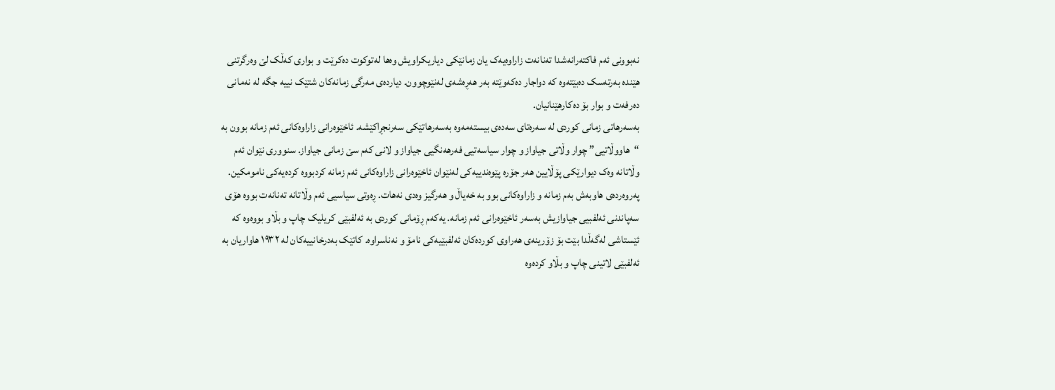نەبوونی ئەم فاکتەرانەشدا تەنانەت زاراوەیەک یان زمانێکی دیاریکراویش وەها لەتوکوت دەکرێت و بواری کەڵک لێ وەرگرتنی هێندە بەرتەسک دەبێتەوە کە دواجار دەکەوێتە بەر هەڕەشەی لەنێوچوون. دیاردەی مەرگی زمانەکان شتێک نییە جگە لە نەمانی دەرفەت و بوار بۆ دەکارهێنانیان.
بەسەرهاتی زمانی کوردی لە سەرەتای سەدەی بیستەمەوە بەسەرهاتێکی سەرنجڕاکێشە. ئاخێوەرانی زاراوەکانی ئەم زمانە بوون بە “هاووڵاتیی” چوار وڵاتی جیاواز و چوار سیاسەتیی فەرهەنگیی جیاواز و لانی کەم سێ زمانی جیاواز. سنووری نێوان ئەم وڵاتانە وەک دیوارێکی پۆڵایین هەر جۆرە پێوەندییەکی لەنێوان ئاخێوەرانی زاراوەکانی ئەم زمانە کردبووە کردەیەکی نامومکین. پەروەردەی هاوبەش بەم زمانە و زاراوەکانی بوو بە خەیاڵ و هەرگیز وەدی نەهات. ڕەوتی سیاسیی ئەم وڵاتانە تەنانەت بووە هۆی سەپاندنی ئەلفبیی جیاوازیش بەسەر ئاخێوەرانی ئەم زمانە. یەکەم ڕۆمانی کوردی بە ئەلفبێی کریلیک چاپ و بڵاو بووەوە کە ئێستاشی لەگەڵدا بێت بۆ زۆرینەی هەراوی کوردەکان ئەلفبێیەکی نامۆ و نەناسراوە. کاتێک بەدرخانییەکان لە ١٩٣٢ هاواریان بە ئەلفبێی لاتینی چاپ و بڵاو کردەوە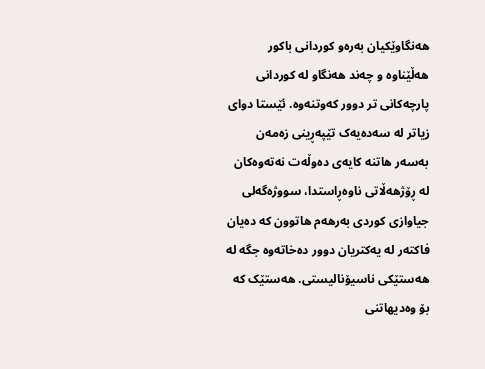هەنگاوێکیان بەرەو کوردانی باکور هەڵێناوە و چەند هەنگاو لە کوردانی پارچەکانی تر دوور کەوتنەوە. ئێستا دوای زیاتر لە سەدەیەک تێپەڕینی زەمەن بەسەر هاتنە کایەی دەوڵەت نەتەوەکان لە ڕۆژهەڵاتی ناوەڕاستدا، سووژەگەلی جیاوازی کوردی بەرهەم هاتوون کە دەیان فاکتەر لە یەکتریان دوور دەخاتەوە جگە لە هەستێکی ناسیۆنالیستی. هەستێک کە بۆ وەدیهاتنی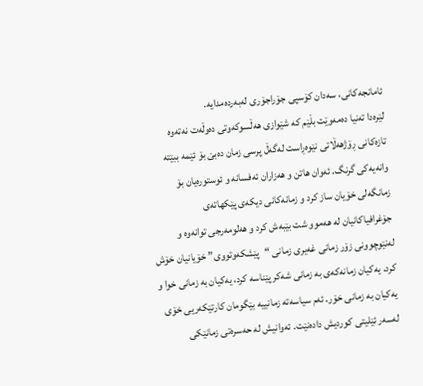ئامانجەکانی، سەدان کۆسپی جۆراجۆری لەبەردەمدایە.
لێرەدا تەنیا دەمەوێت بڵێم کە شێوازی هەڵسوکەوتی دەوڵەت نەتەوە تازەکانی ڕۆژهەڵاتی نێوەڕاست لەگەڵ پرسی زمان دەبێ بۆ ئێمە ببێتە وانەیەکی گرنگ. ئەوان هاتن و هەزاران ئەفسانە و ئوستورەیان بۆ زمانگەلی خۆیان ساز کرد و زمانەکانی دیکەی پێکهاتەی جۆغرافیاکانیان لە هەموو شت بێبەش کرد و هەلومەرجی توانەوە و لەنێوچوونی زۆر زمانی غەیری زمانی “پێشکەوتووی” خۆیانیان خۆش کرد. یەکیان زمانەکەی بە زمانی شەکر پێناسە کرد، یەکیان بە زمانی خوا و یەکیان بە زمانی خۆر. ئەم سیاسەتە زمانییە بێگومان کارتێکەریی خۆی لەسەر ئێلیتی کوردیش دادەنێت. ئەوانیش لە حەسرەتی زمانێکی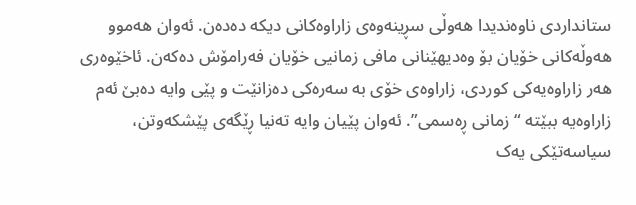ستانداردی ناوەندیدا هەوڵی سڕینەوەی زاراوەکانی دیکە دەدەن. ئەوان هەموو هەوڵەکانی خۆیان بۆ وەدیهێنانی مافی زمانیی خۆیان فەرامۆش دەکەن. ئاخێوەری هەر زاراوەیەکی کوردی، زاراوەی خۆی بە سەرەکی دەزانێت و پێی وایە دەبێ ئەم زاراوەیە ببێتە “زمانی ڕەسمی”. ئەوان پێیان وایە تەنیا ڕێگەی پێشکەوتن، سیاسەتێکی یەک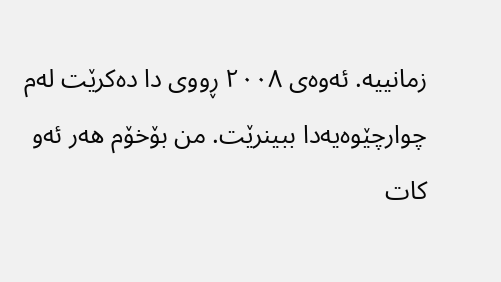زمانییە. ئەوەی ٢٠٠٨ ڕووی دا دەکرێت لەم چوارچێوەیەدا ببینرێت. من بۆخۆم هەر ئەو کات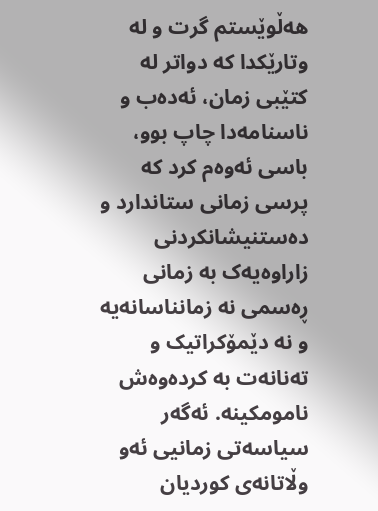هەڵوێستم گرت و لە وتارێکدا کە دواتر لە کتێبی زمان، ئەدەب و ناسنامەدا چاپ بوو، باسی ئەوەم کرد کە پرسی زمانی ستاندارد و دەستنیشانکردنی زاراوەیەک بە زمانی ڕەسمی نە زمانناسانەیە و نە دێمۆکراتیک و تەنانەت بە کردەوەش نامومکینە. ئەگەر سیاسەتی زمانیی ئەو وڵاتانەی کوردیان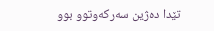تێدا دەژین سەرکەوتوو بوو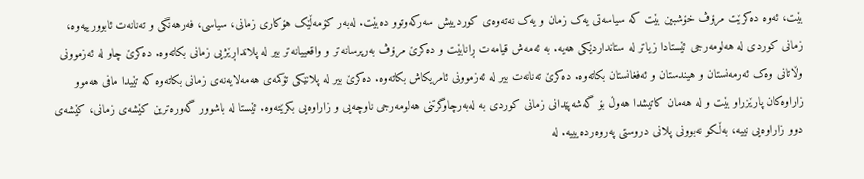بێت، ئەوە دەکرێت مرۆڤ خۆشبین بێت کە سیاسەتی یەک زمان و یەک نەتەوەی کوردییش سەرکەوتوو دەبێت. لەبەر کۆمەڵێک هۆکاری زمانی، سیاسی، فەرهەنگی و تەنانەت ئابوورییەوە، زمانی کوردی لە هەلومەرجی ئێستادا زیاتر لە ستانداردێکی هەیە. بە ئەمەش قیامەت ڕانابێت و دەکرێ مرۆڤ بەرپرسانەتر و واقعییانەتر بیر لە پلانداڕێژیی زمانی بکاتەوە. دەکرێ چاو لە ئەزموونی وڵاتانی وەک ئەرمەنستان و هیندستان و ئەفغانستان بکاتەوە. دەکرێ تەنانەت بیر لە ئەزموونی ئامریکاش بکاتەوە. دەکرێ بیر لە پلانێکی تۆکمەی هەمەلایەنەی زمانی بکاتەوە کە تێیدا مافی هەموو زاراوەکان پارێزراو بێت و لە هەمان کاتیشدا هەوڵ بۆ گەشەپێدانی زمانی کوردی بە لەبەرچاوگرتنی هەلومەرجی ناوچەیی و زاراوەیی بکرێتەوە. ئێستا لە باشوور گەورەترین کێشەی زمانی، کێشەی دوو زاراوەیی نییە، بەڵکو نەبوونی پلانی دروستی پەروەردەیییە. لە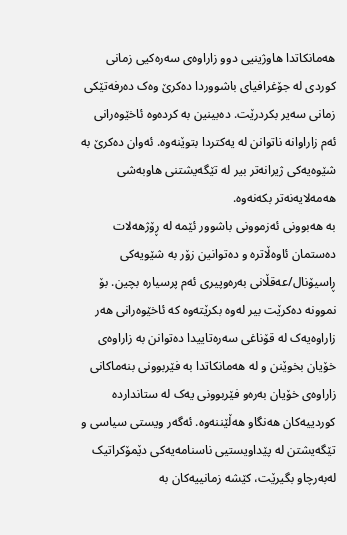هەمانکاتدا هاوژینیی دوو زاراوەی سەرەکیی زمانی کوردی لە جۆغرافیای باشووردا دەکرێ وەک دەرفەتێکی زمانی سەیر بکردرێت. دەبینین بە کردەوە ئاخێوەرانی ئەم زاراوانە ناتوانن لە یەکتردا بتوێنەوە. ئەوان دەکرێ بە شێوەیەکی ژیرانەتر بیر لە تێگەیشتنی هاوبەشی هەمەلایەنەتر بکەنەوە.
بە هەبوونی ئەزموونی باشوور ئێمە لە ڕۆژهەلات دەستمان ئاوەڵاترە و دەتوانین زۆر بە شێویەکی ڕاسیۆنال/عەقڵانی بەرەوپیری ئەم پرسیارە بچین. بۆ نموونە دەکرێت بیر لەوە بکرێتەوە کە ئاخێوەرانی هەر زاراوەیەک لە قۆناغی سەرەتاییدا دەتوانن بە زاراوەی خۆیان بخوێنن و لە هەمانکاتدا بە فێربوونی بنەماکانی زاراوەی خۆیان بەرەو فێربوونی یەک لە ستانداردە کوردییەکان هەنگاو هەڵێننەوە. ئەگەر ویستی سیاسی و تێگەیشتن لە پێداویستیی ناسنامەیەکی دێمۆکراتیک لەبەرچاو بگیرێت، کێشە زمانییەکان بە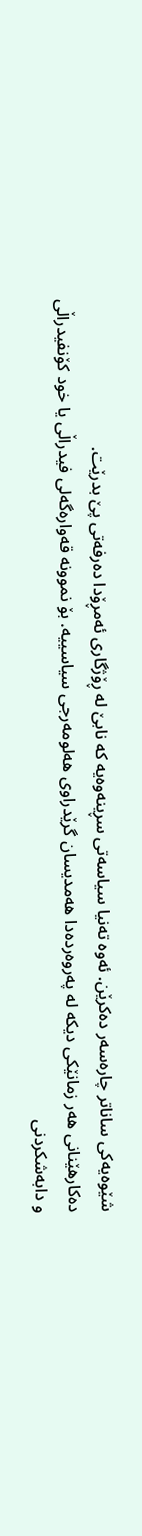شێوەیەکی ساناتر چارەسەر دەکرێن. ئەوە تەنیا سیاسەتی سڕینەوەیە کە نابێ لە ڕۆژگاری ئەمڕۆدا دەرفەتی پێ بدرێت.
دەکارهێنانی هەر زمانێکی دیکە لە پەروەردەدا هەمدیسان گرێدراوی هەلومەرجی سیاسییە. بۆ نموونە قەوارەگەلی فیدراڵی یا خود کۆنفیدراڵی و دابەشکردنی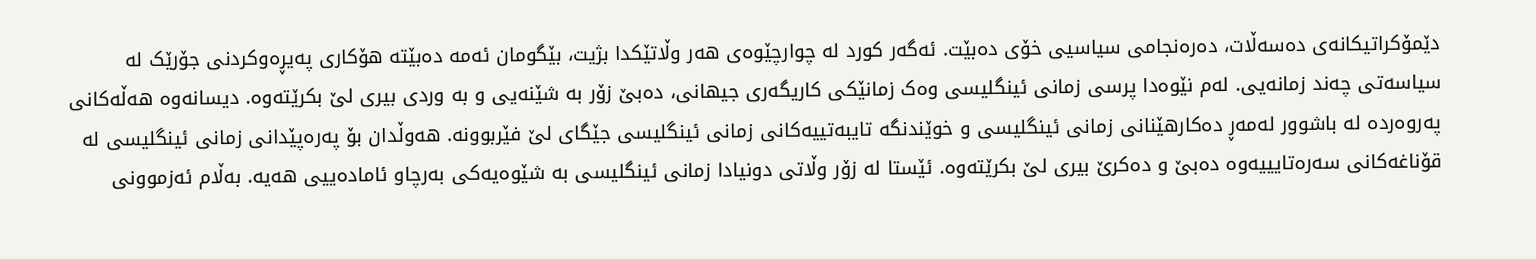دێمۆکراتیکانەی دەسەڵات، دەرەنجامی سیاسیی خۆی دەبێت. ئەگەر کورد لە چوارچێوەی هەر وڵاتێکدا بژیت، بێگومان ئەمە دەبێتە هۆکاری پەیڕەوکردنی جۆرێک لە سیاسەتی چەند زمانەیی. لەم نێوەدا پرسی زمانی ئینگلیسی وەک زمانێکی کاریگەری جیهانی، دەبێ زۆر بە شێنەیی و بە وردی بیری لێ بکرێتەوە. دیسانەوە هەڵەکانی پەروەردە لە باشوور لەمەڕ دەکارهێنانی زمانی ئینگلیسی و خوێندنگە تایبەتییەکانی زمانی ئینگلیسی جێگای لێ فێربوونە. هەوڵدان بۆ پەرەپێدانی زمانی ئینگلیسی لە قۆناغەکانی سەرەتایییەوە دەبێ و دەکرێ بیری لێ بکرێتەوە. ئێستا لە زۆر وڵاتی دونیادا زمانی ئینگلیسی بە شێوەیەکی بەرچاو ئامادەییی هەیە. بەڵام ئەزموونی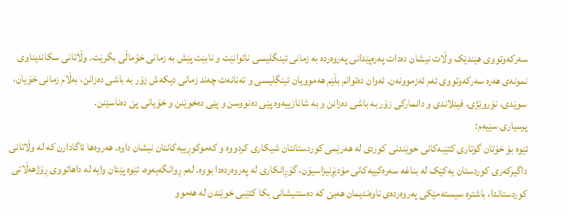سەرکەوتووی هێندێک وڵات نیشان دەدات پەرەپێدانی پەروەردە بە زمانی ئینگلیسی ناتوانێت و نابێت پێش بە زمانی خۆماڵی بگرێت. وڵاتانی سکاندیناوی نمونەی هەرە سەرکەوتووی ئەم ئەزموونەن. ئەوان دەتوانم بڵێم هەموویان ئینگلیسی و تەنانەت چەند زمانی دیکەش زۆر بە باشی دەزانن، بەڵام زمانی خۆیان، سوێدی، نۆروێژی، فینلاندی و دانمارکی زۆر بە باشی دەزانن و بە شانازییەوە پێی دەنووسن و پێی دەخوێنن و خۆیانی پێ دەناسێنن.
پرسیاری سێیەم:
ئێوە بۆ خۆتان گوتاری کتێبەکانی خوێندنی کوردی لە هەرێمی کوردستانتان شیکاری کردووە و کەموکوڕییەکانتان نیشان داوە. هەروەها ئاگادارن کە لە وڵاتانی داگیرکەری کوردستان یەکێک لە بناغە سەرەکییەکانی مۆدێڕنیزاسیۆن، گۆڕانکاری لە پەروەردەدا بووە. لەم ڕوانگەیەوە، ئێوە پێتان وایە لە داهاتووی ڕۆژهەڵاتی کوردستاندا، باشترە سیستەمێکی پەروەردەی ناوەندیمان هەبێ کە دەستنیشانی بکا کتێبی خوێندن لە هەموو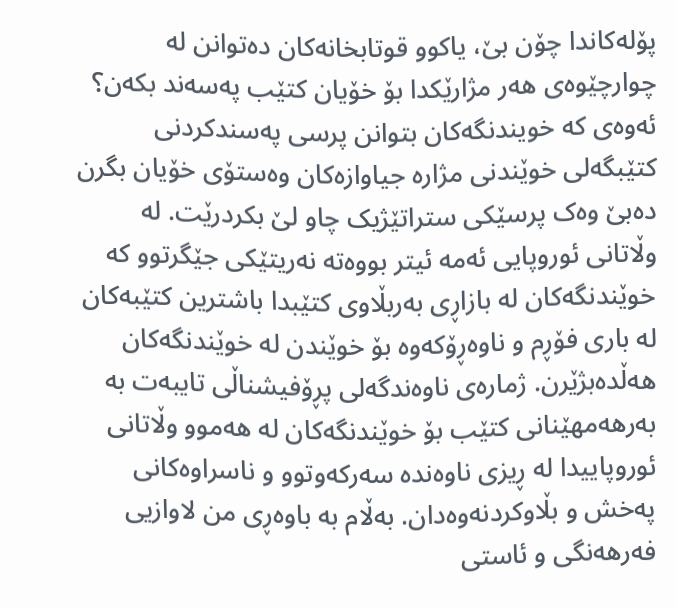پۆلەکاندا چۆن بێ، یاکوو قوتابخانەکان دەتوانن لە چوارچێوەی هەر مژارێکدا بۆ خۆیان کتێب پەسەند بکەن؟
ئەوەی کە خویندنگەکان بتوانن پرسی پەسندکردنی کتێبگەلی خوێندنی مژارە جیاوازەکان وەستۆی خۆیان بگرن دەبێ وەک پرسێکی ستراتێژیک چاو لێ بکردرێت. لە وڵاتانی ئوروپایی ئەمە ئیتر بووەتە نەریتێکی جێگرتوو کە خوێندنگەکان لە بازاڕی بەربڵاوی کتێبدا باشترین کتێبەکان لە باری فۆڕم و ناوەڕۆکەوە بۆ خوێندن لە خوێندنگەکان هەڵدەبژێرن. ژمارەی ناوەندگەلی پڕۆفیشناڵی تایبەت بە بەرهەمهێنانی کتێب بۆ خوێندنگەکان لە هەموو وڵاتانی ئوروپاییدا لە ڕیزی ناوەندە سەرکەوتوو و ناسراوەکانی پەخش و بڵاوکردنەوەدان. بەڵام بە باوەڕی من لاوازیی فەرهەنگی و ئاستی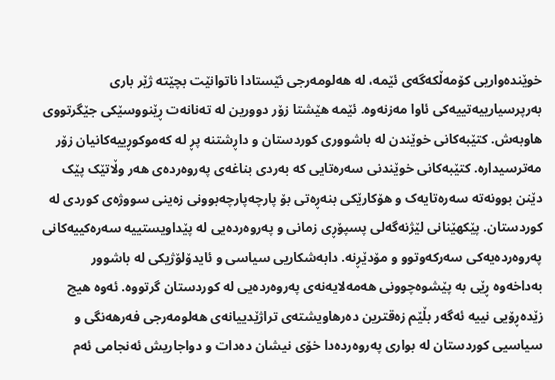خوێندەواریی کۆمەڵکەگەی ئێمە، لە هەلومەرجی ئێستادا ناتوانێت بچێتە ژێر باری بەرپرسیارییەتییەکی ئاوا مەزنەوە. ئێمە هێشتا زۆر دوورین لە تەنانەت ڕێنووسێکی جێگرتووی هاوبەش. کتێبەکانی خوێندن لە باشووری کوردستان و داڕشتنە پڕ لە کەموکوڕییەکانیان زۆر مەترسیدارە. کتێبەکانی خوێندنی سەرەتایی کە بەردی بناغەی پەروەردەی هەر وڵاتێک پێک دێنن بوونەتە سەرەتایەک و هۆکارێکی بنەڕەتی بۆ پارچەپارچەبوونی زەینی سووژەی کوردی لە کوردستان. پێکهێنانی لێژنەگەلی پسپۆڕی زمانی و پەروەردەیی لە پێداویستییە سەرەکییەکانی پەروەردەیەکی سەرکەوتوو و مۆدێڕنە. دابەشکاریی سیاسی و ئایدۆلۆژیکی لە باشوور بەداخەوە ڕێی بە پێشوەچوونی هەمەلایەنەی پەروەردەیی لە کوردستان گرتووە. ئەوە هیچ زێدەڕۆیی نییە ئەگەر بڵێم زەقترین دەرهاویشتەی تراژێدییانەی هەلومەرجی فەرهەنگی و سیاسیی کوردستان لە بواری پەروەردەدا خۆی نیشان دەدات و دواجاریش ئەنجامی ئەم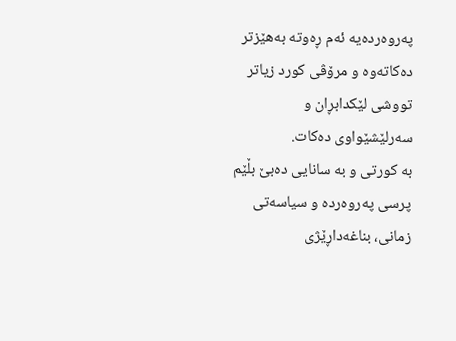پەروەردەیە ئەم ڕەوتە بەهێزتر دەکاتەوە و مرۆڤی کورد زیاتر تووشی لێکدابڕان و سەرلێشێواوی دەکات.
بە کورتی و بە سانایی دەبێ بڵێم پرسی پەروەردە و سیاسەتی زمانی، بناغەداڕێژی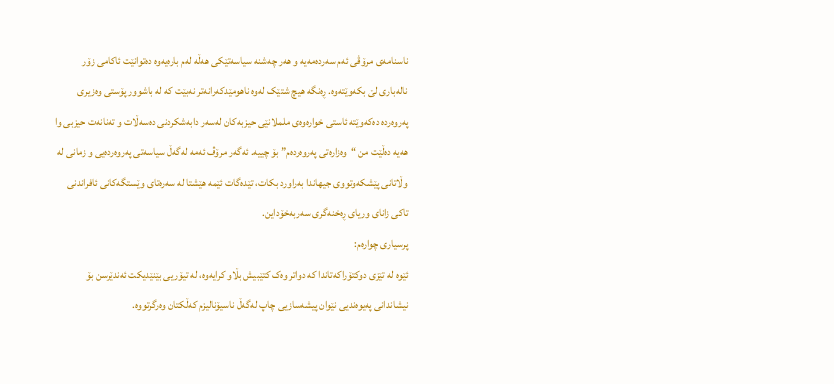ناسنامەی مرۆڤی ئەم سەردەمەیە و هەر چەشنە سیاسەتێکی هەڵە لەم بارەیەوە دەتوانێت ئاکامی زۆر نالەباری لێ بکەوێتەوە. ڕەنگە هیچ شتێک لەوە ناهومێدکەرانەتر نەبێت کە لە باشوور پۆستی وەزیری پەروەردە دەکەوێتە ئاستی خوارەوەی ململانێی حیزبەکان لەسەر دابەشکردنی دەسەڵات و تەنانەت حیزبی وا هەیە دەڵێت من “وەزارەتی پەروەردەم” بۆ چییە. ئەگەر مرۆڤ ئەمە لەگەڵ سیاسەتی پەروەردەیی و زمانی لە وڵاتانی پێشکەوتووی جیهاندا بەراورد بکات، تێدەگات ئێمە هێشتا لە سەرەتای وێستگەکانی ئافراندنی تاکی زانای وریای ڕەخنەگری سەربەخۆداین.
پرسیاری چوارەم:
ئێوە لە تێزی دوکتۆراکەتاندا کە دواتر وەک کتێبیش بڵاو کرایەوە، لە تیۆریی بێنێدیکت ئەندێرسن بۆ نیشاندانی پەیوەندیی نێوان پیشەسازیی چاپ لەگەڵ ناسیۆنالیزم کەڵکتان وەرگرتووە.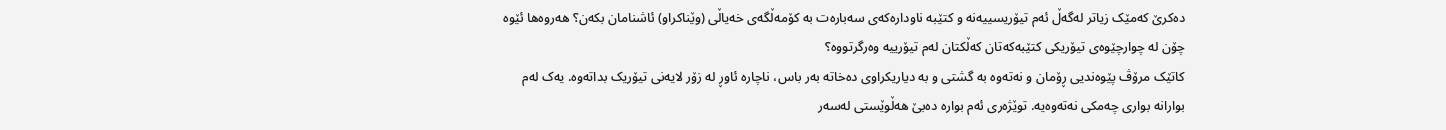دەکرێ کەمێک زیاتر لەگەڵ ئەم تیۆریسییەنە و کتێبە ناودارەکەی سەبارەت بە کۆمەڵگەی خەیاڵی (وێناکراو) ئاشنامان بکەن؟ هەروەها ئێوە چۆن لە چوارچێوەی تیۆریکی کتێبەکەتان کەڵکتان لەم تیۆرییە وەرگرتووە؟
کاتێک مرۆڤ پێوەندیی ڕۆمان و نەتەوە بە گشتی و بە دیاریکراوی دەخاتە بەر باس، ناچارە ئاوڕ لە زۆر لایەنی تیۆریک بداتەوە. یەک لەم بوارانە بواری چەمکی نەتەوەیە. توێژەری ئەم بوارە دەبێ هەڵوێستی لەسەر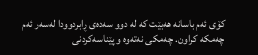کۆی ئەم باسانە هەبێت کە لە دوو سەدەی ڕابردوودا لەسەر ئەم چەمکە کراون. چەمکی نەتەوە و پێناسەکردنی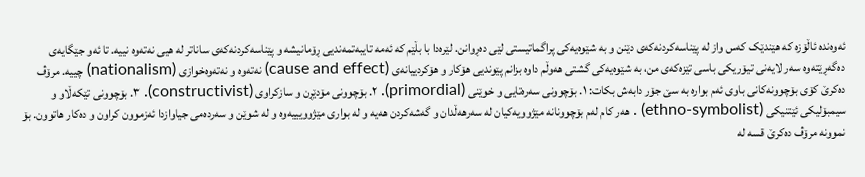ئەوەندە ئاڵۆزە کە هێندێک کەس واز لە پێناسەکردنەکەی دێنن و بە شێوەیەکی پراگماتیستی لێی دەڕوانن. لێرەدا با بڵێم کە ئەمە تایبەتمەندیی ڕۆمانیشە و پێناسەکردنەکەی ساناتر لە هیی نەتەوە نییە. تا ئەو جێگایەی دەگەڕێتەوە سەر لایەنی تیۆریکی باسی تێزەکەی من، بە شێوەیەکی گشتی هەوڵم داوە بزانم پێوندیی هۆکار و هۆکردییانەی (cause and effect) نەتەوە و نەتەوەخوازی (nationalism) چییە. مرۆڤ دەکرێ کۆی بۆچوونەکانی باوی ئەم بوارە بە سێ جۆر دابەش بکات: ١. بۆچوونی سەرەتایی و خوێنی (primordial). ٢. بۆچوونی مۆدێڕن و سازکراوی (constructivist). ٣. بۆچوونی تێکەڵاو و سیمبۆلیکی ئێتنیکی (ethno-symbolist) . هەر کام لەم بۆچوونانە مێژوویەکیان لە سەرهەڵدان و گەشەکردن هەیە و لە بواری مێژوویییەوە و لە شوێن و سەردەمی جیاوازدا ئەزموون کراون و دەکار هاتوون. بۆ نموونە مرۆڤ دەکرێ قسە لە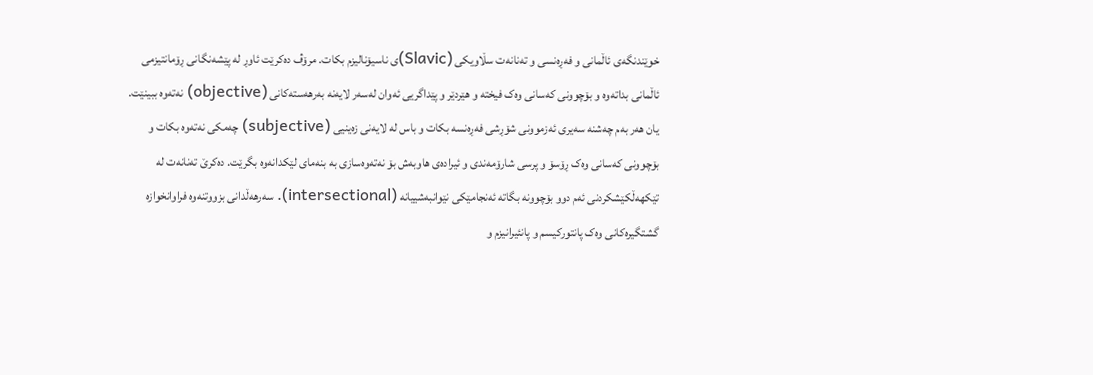خوێندنگەی ئاڵمانی و فەڕەنسی و تەنانەت سڵاویکی (Slavic)ی ناسیۆنالیزم بکات. مرۆڤ دەکرێت ئاوڕ لە پێشەنگانی ڕۆمانتیزمی ئاڵمانی بداتەوە و بۆچوونی کەسانی وەک فیختە و هێردێر و پێداگریی ئەوان لەسەر لایەنە بەرهەستەکانی (objective) نەتەوە ببینێت. یان هەر بەم چەشنە سەیری ئەزموونی شۆڕشی فەڕەنسە بکات و باس لە لایەنی زەینیی (subjective) چەمکی نەتەوە بکات و بۆچوونی کەسانی وەک ڕۆسۆ و پرسی شارۆمەندی و ئیرادەی هاوبەش بۆ نەتەوەسازی بە بنەمای لێکدانەوە بگرێت. دەکرێ تەنانەت لە تێکهەڵکێشکردنی ئەم دوو بۆچوونە بگاتە ئەنجامێکی نێوانبەشییانە (intersectional). سەرهەڵدانی بزووتنەوە فراوانخوازە گشتگیرەکانی وەک پانتورکیسم و پانئیرانیزم و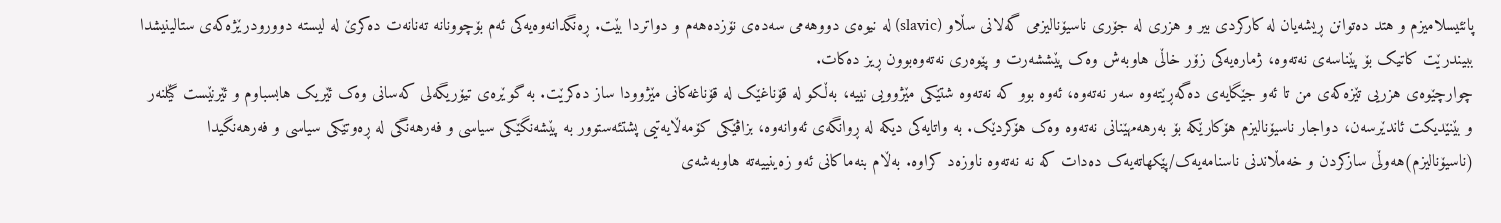پانئیسلامیزم و هتد دەتوانن ڕیشەیان لە کارکردی بیر و هزری لە جۆری ناسیۆنالیزمی گەلانی سڵاو (slavic) لە نیوەی دووهەمی سەدەی نۆزدەهەم و دواتردا بێت. ڕەنگدانەوەیەکی ئەم بۆچوونانە تەنانەت دەکرێ لە لیستە دوورودرێژەکەی ستالینیشدا ببیندرێت کاتیک بۆ پێناسەی نەتەوە، ژمارەیەکی زۆر خاڵی هاوبەش وەک پێششەرت و پێوەری نەتەوەبوون ڕیز دەکات.
چوارچێوەی هزریی تێزەکەی من تا ئەو جێگایەی دەگەڕێتەوە سەر نەتەوە، ئەوە بوو کە نەتەوە شتێکی مێژوویی نییە، بەڵکو لە قۆناغێک لە قۆناغەکانی مێژوودا ساز دەکرێت. بە گوێرەی تیۆریگەلی کەسانی وەک ئێریک هابسباوم و ئێرنێست گێلنەر و بێنێدیکت ئاندێرسەن، دواجار ناسیۆنالیزم هۆکارێکە بۆ بەرهەمهێنانی نەتەوە وەک هۆکردێک. بە واتایەکی دیکە لە ڕوانگەی ئەوانەوە، بزاڤێکی کۆمەڵایەتیی پشتئەستوور بە پێشەنگێکی سیاسی و فەرهەنگی لە ڕەوتێکی سیاسی و فەرهەنگیدا (ناسیۆنالیزم)هەوڵی سازکردن و خەمڵاندنی ناسنامەیەک/پێکهاتەیەک دەدات کە نە نەتەوە ناوزەد کراوە. بەڵام بنەماکانی ئەو زەینییەتە هاوبەشەی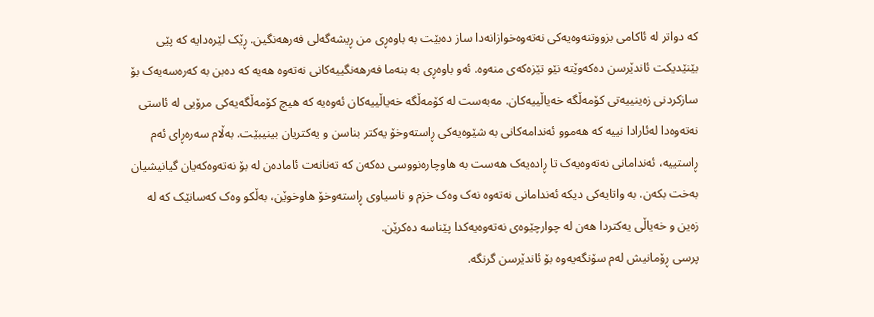کە دواتر لە ئاکامی بزووتنەوەیەکی نەتەوەخوازانەدا ساز دەبێت بە باوەڕی من ڕیشەگەلی فەرهەنگین. ڕێک لێرەدایە کە پێی بێنێدیکت ئاندێرسن دەکەوێتە نێو تێزەکەی منەوە. ئەو باوەڕی بە بنەما فەرهەنگییەکانی نەتەوە هەیە کە دەبن بە کەرەسەیەک بۆ سازکردنی زەینییەتی کۆمەڵگە خەیاڵییەکان. مەبەست لە کۆمەڵگە خەیاڵییەکان ئەوەیە کە هیچ کۆمەڵگەیەکی مرۆیی لە ئاستی نەتەوەدا لەئارادا نییە کە هەموو ئەندامەکانی بە شێوەیەکی ڕاستەوخۆ یەکتر بناسن و یەکتریان بینیبێت. بەڵام سەرەڕای ئەم ڕاستییە، ئەندامانی نەتەوەیەک تا ڕادەیەک هەست بە هاوچارەنووسی دەکەن کە تەنانەت ئامادەن لە بۆ نەتەوەکەیان گیانیشیان بەخت بکەن. بە واتایەکی دیکە ئەندامانی نەتەوە نەک وەک خزم و ناسیاوی ڕاستەوخۆ هاوخوێن، بەڵکو وەک کەسانێک کە لە زەین و خەیاڵی یەکتردا هەن لە چوارچێوەی نەتەوەیەکدا پێناسە دەکرێن.
پرسی ڕۆمانیش لەم سۆنگەیەوە بۆ ئاندێرسن گرنگە.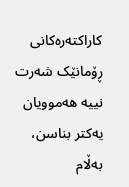کاراکتەرەکانی ڕۆمانێک شەرت نییە هەموویان یەکتر بناسن، بەڵام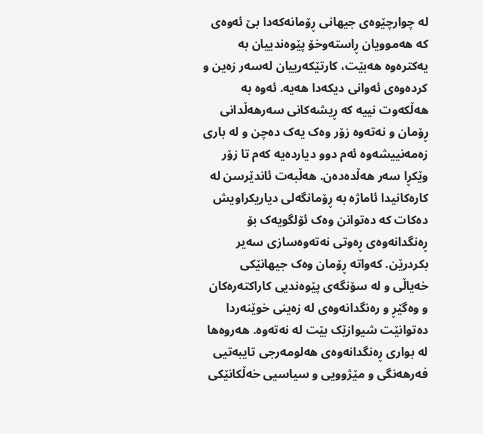لە چوارچێوەی جیهانی ڕۆمانەکەدا بێ ئەوەی کە هەموویان ڕاستەوخۆ پێوەندییان بە یەکترەوە هەبێت، کارتێکەرییان لەسەر زەین و کردەوەی ئەوانی دیکەدا هەیە. ئەوە بە هەڵکەوت نییە کە ڕیشەکانی سەرهەڵدانی ڕۆمان و نەتەوە زۆر وەک یەک دەچن و لە باری زەمەنییشەوە ئەم دوو دیاردەیە کەم تا زۆر وێکڕا سەر هەڵدەدەن. هەڵبەت ئاندێرسن لە کارەکانیدا ئاماژە بە ڕۆمانگەلی دیاریکراویش دەکات کە دەتوانن وەک ئۆلگویەک بۆ ڕەنگدانەوەی ڕەوتی نەتەوەسازی سەیر بکردرێن. کەواتە ڕۆمان وەک جیهانێکی خەیاڵی و لە سۆنگەی پێوەندیی کاراکتەرەکان و وەگێڕ و رەنگدانەوەی لە زەینی خوێنەردا دەتوانێت شیوازێک بێت لە نەتەوە. هەروەها لە بواری ڕەنگدانەوەی هەلومەرجی تایبەتیی فەرهەنگی و مێژوویی و سیاسیی خەڵکانێکی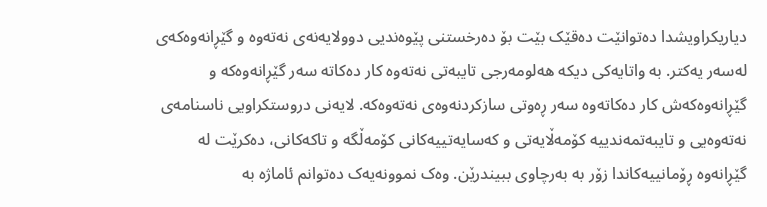دیاریکراویشدا دەتوانێت دەقێک بێت بۆ دەرخستنی پێوەندیی دوولایەنەی نەتەوە و گێڕانەوەکەی لەسەر یەکتر. بە واتایەکی دیکە هەلومەرجی تایبەتی نەتەوە کار دەکاتە سەر گێڕانەوەکە و گێڕانەوەکەش کار دەکاتەوە سەر ڕەوتی سازکردنەوەی نەتەوەکە. لایەنی دروستکراویی ناسنامەی نەتەوەیی و تایبەتمەندییە کۆمەڵایەتی و کەسایەتییەکانی کۆمەڵگە و تاکەکانی، دەکرێت لە گێڕانەوە ڕۆمانییەکاندا زۆر بە بەرچاوی ببیندرێن. وەک نموونەیەک دەتوانم ئاماژە بە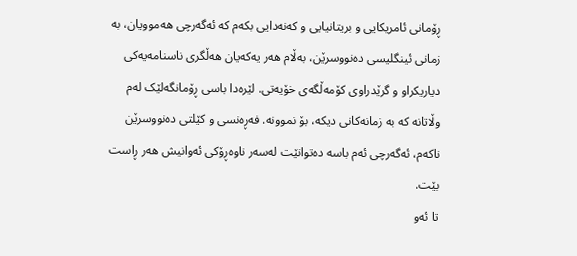ڕۆمانی ئامریکایی و بریتانیایی و کەنەدایی بکەم کە ئەگەرچی هەموویان، بە زمانی ئینگلیسی دەنووسرێن، بەڵام هەر یەکەیان هەڵگری ناسنامەیەکی دیاریکراو و گرێدراوی کۆمەڵگەی خۆیەتی. لێرەدا باسی ڕۆمانگەلێک لەم وڵاتانە کە بە زمانەکانی دیکە، بۆ نموونە. فەڕەنسی و کێلتی دەنووسرێن ناکەم، ئەگەرچی ئەم باسە دەتوانێت لەسەر ناوەڕۆکی ئەوانیش هەر ڕاست بێت.
تا ئەو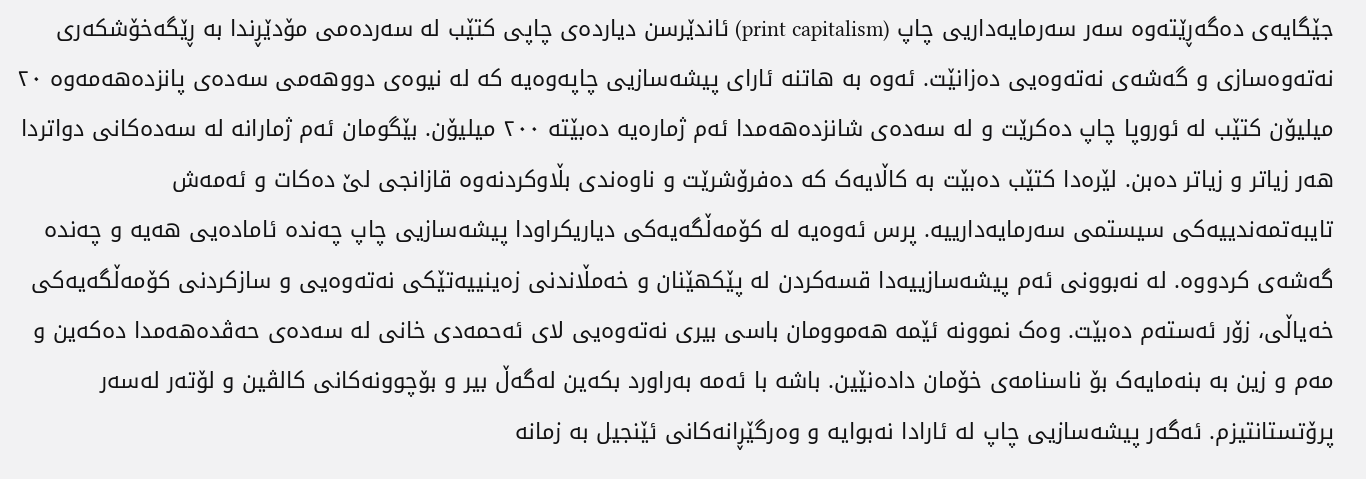جێگایەی دەگەڕێتەوە سەر سەرمایەداریی چاپ (print capitalism) ئاندێرسن دیاردەی چاپی کتێب لە سەردەمی مۆدێڕندا بە ڕێگەخۆشکەری نەتەوەسازی و گەشەی نەتەوەیی دەزانێت. ئەوە بە هاتنە ئارای پیشەسازیی چاپەوەیە کە لە نیوەی دووهەمی سەدەی پانزدەهەمەوە ٢٠ میلیۆن کتێب لە ئوروپا چاپ دەکرێت و لە سەدەی شانزدەهەمدا ئەم ژمارەیە دەبێتە ٢٠٠ میلیۆن. بێگومان ئەم ژمارانە لە سەدەکانی دواتردا هەر زیاتر و زیاتر دەبن. لێرەدا کتێب دەبێت بە کاڵایەک کە دەفرۆشرێت و ناوەندی بڵاوکردنەوە قازانجی لێ دەکات و ئەمەش تایبەتمەندییەکی سیستمی سەرمایەدارییە. پرس ئەوەیە لە کۆمەڵگەیەکی دیاریکراودا پیشەسازیی چاپ چەندە ئامادەیی هەیە و چەندە گەشەی کردووە. لە نەبوونی ئەم پیشەسازییەدا قسەکردن لە پێکهێنان و خەمڵاندنی زەینییەتێکی نەتەوەیی و سازکردنی کۆمەڵگەیەکی خەیاڵی، زۆر ئەستەم دەبێت. وەک نموونە ئێمە هەموومان باسی بیری نەتەوەیی لای ئەحمەدی خانی لە سەدەی حەڤدەهەمدا دەکەین و مەم و زین بە بنەمایەک بۆ ناسنامەی خۆمان دادەنێین. باشە با ئەمە بەراورد بکەین لەگەڵ بیر و بۆچوونەکانی کالڤین و لۆتەر لەسەر پرۆتستانتیزم. ئەگەر پیشەسازیی چاپ لە ئارادا نەبوایە و وەرگێڕانەکانی ئێنجیل بە زمانە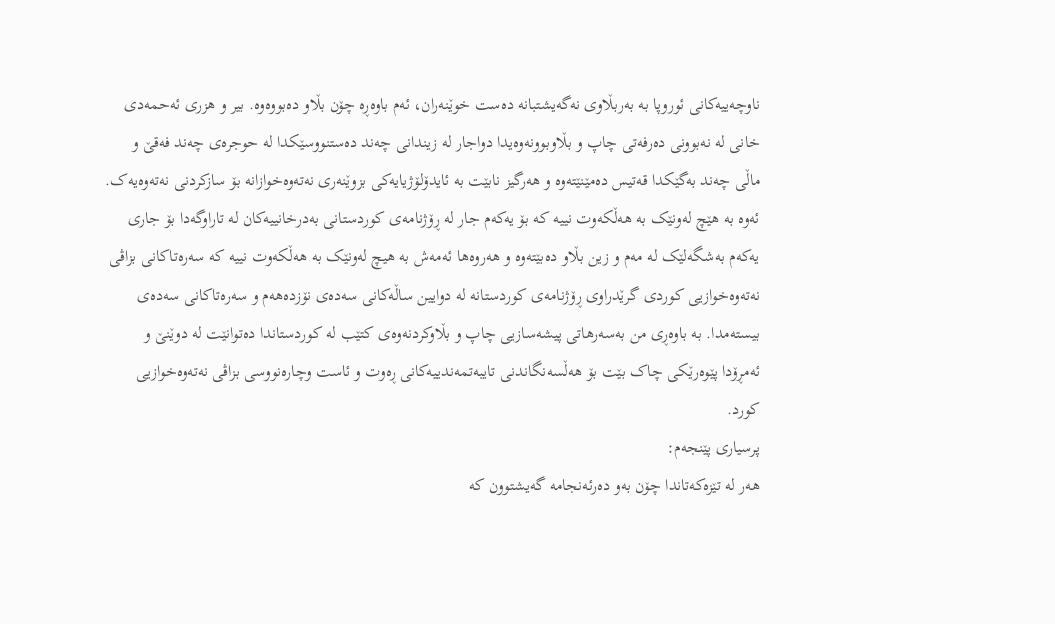ناوچەییەکانی ئوروپا بە بەربڵاوی نەگەیشتبانە دەست خوێنەران، ئەم باوەڕە چۆن بڵاو دەبووەوە. بیر و هزری ئەحمەدی خانی لە نەبوونی دەرفەتی چاپ و بڵاوبوونەوەیدا دواجار لە زیندانی چەند دەستنووسێکدا لە حوجرەی چەند فەقێ و ماڵی چەند بەگێکدا قەتیس دەمێنێتەوە و هەرگیز نابێت بە ئایدۆلۆژیایەکی بزوێنەری نەتەوەخوازانە بۆ سازکردنی نەتەوەیەک. ئەوە بە هێچ لەونێک بە هەڵکەوت نییە کە بۆ یەکەم جار لە ڕۆژنامەی کوردستانی بەدرخانییەکان لە تاراوگەدا بۆ جاری یەکەم بەشگەلێک لە مەم و زین بڵاو دەبێتەوە و هەروەها ئەمەش بە هیچ لەونێک بە هەڵکەوت نییە کە سەرەتاکانی بزاڤی نەتەوەخوازیی کوردی گرێدراوی ڕۆژنامەی کوردستانە لە دوایین ساڵەکانی سەدەی نۆزدەهەم و سەرەتاکانی سەدەی بیستەمدا. بە باوەڕی من بەسەرهاتی پیشەسازیی چاپ و بڵاوکردنەوەی کتێب لە کوردستاندا دەتوانێت لە دوێنێ و ئەمڕۆدا پێوەرێکی چاک بێت بۆ هەڵسەنگاندنی تایبەتمەندییەکانی ڕەوت و ئاست وچارەنووسی بزاڤی نەتەوەخوازیی کورد.
پرسیاری پێنجەم:
هەر لە تێزەکەتاندا چۆن بەو دەرئەنجامە گەیشتوون کە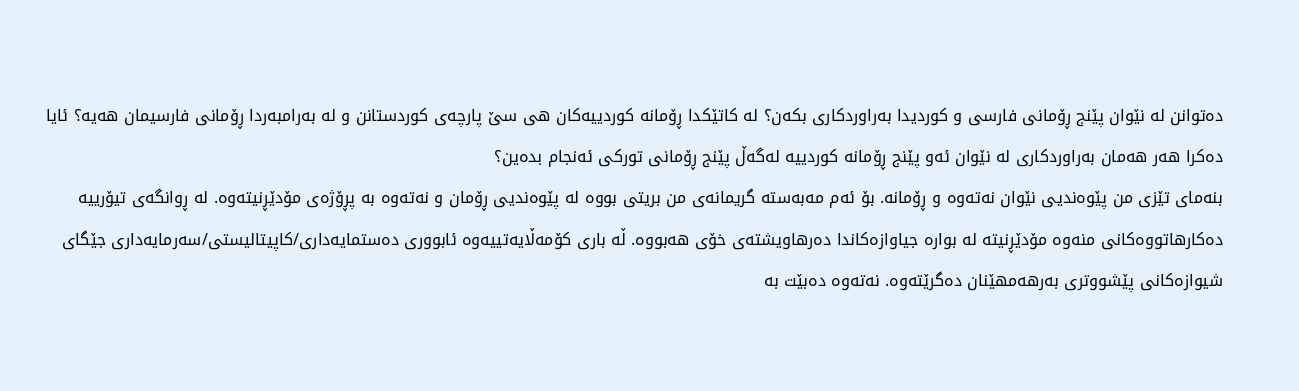دەتوانن لە نێوان پێنج ڕۆمانی فارسی و کوردیدا بەراوردکاری بکەن؟ لە کاتێکدا ڕۆمانە کوردییەکان هی سێ پارچەی کوردستانن و لە بەرامبەردا ڕۆمانی فارسیمان هەیە؟ ئایا دەکرا هەر هەمان بەراوردکاری لە نێوان ئەو پێنج ڕۆمانە کوردییە لەگەڵ پێنج ڕۆمانی تورکی ئەنجام بدەین؟
بنەمای تێزی من پێوەندیی نێوان نەتەوە و ڕۆمانە. بۆ ئەم مەبەستە گریمانەی من بریتی بووە لە پێوەندیی ڕۆمان و نەتەوە بە پڕۆژەی مۆدێڕنیتەوە. لە ڕوانگەی تیۆرییە دەکارهاتووەکانی منەوە مۆدێڕنیتە لە بوارە جیاوازەکاندا دەرهاویشتەی خۆی هەبووە. ڵە باری کۆمەڵایەتییەوە ئابووری دەستمایەداری/کاپیتالیستی/سەرمایەداری جێگای شیوازەکانی پێشووتری بەرهەمهێنان دەگرێتەوە. نەتەوە دەبێت بە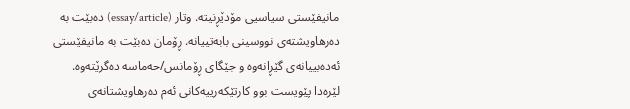مانیفێستی سیاسیی مۆدێڕنیتە. وتار (essay/article) دەبێت بە دەرهاویشتەی نووسینی بابەتییانە. ڕۆمان دەبێت بە مانیفێستی ئەدەبییانەی گێڕانەوە و جێگای ڕۆمانس/حەماسە دەگرێتەوە. لێرەدا پێویست بوو کارتێکەرییەکانی ئەم دەرهاویشتانەی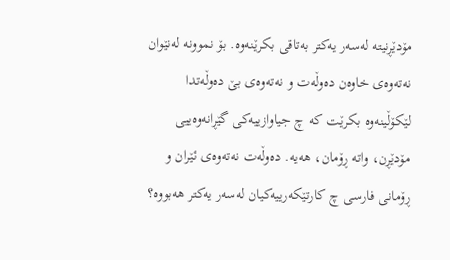مۆدێڕنیتە لەسەر یەکتر بەتاقی بکرێنەوە. بۆ نموونە لەنێوان نەتەوەی خاوەن دەوڵەت و نەتەوەی بێ دەوڵەتدا لێکۆڵینەوە بکرێت کە چ جیاوازییەکی گێڕانەوەییی مۆدێڕن، واتە ڕۆمان، هەیە. دەوڵەت نەتەوەی ئێران و ڕۆمانی فارسی چ کارتێکەرییەکیان لەسەر یەکتر هەبووە؟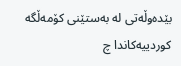بێدەوڵەتی لە بەستێنی کۆمەڵگە کوردییەکاندا چ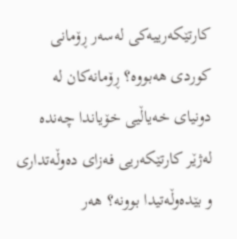کارتێکەرییەکی لەسەر ڕۆمانی کوردی هەبووە؟ ڕۆمانەکان لە دونیای خەیاڵیی خۆیاندا چەندە لەژێر کارتێکەریی فەزای دەوڵەتداری و بێدەوڵەتیدا بوونە؟ هەر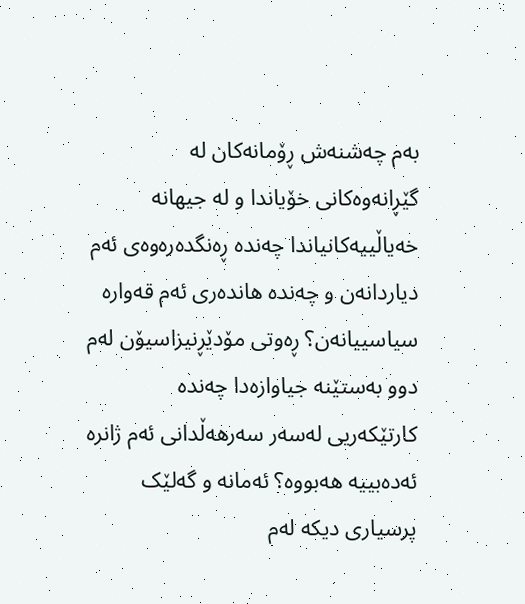بەم چەشنەش ڕۆمانەکان لە گێڕانەوەکانی خۆیاندا و لە جیهانە خەیاڵییەکانیاندا چەندە ڕەنگدەرەوەی ئەم دیاردانەن و چەندە هاندەری ئەم قەوارە سیاسییانەن؟ ڕەوتی مۆدێڕنیزاسیۆن لەم دوو بەستێنە جیاوازەدا چەندە کارتێکەریی لەسەر سەرهەڵدانی ئەم ژانرە ئەدەبییە هەبووە؟ ئەمانە و گەلێک پرسیاری دیکە لەم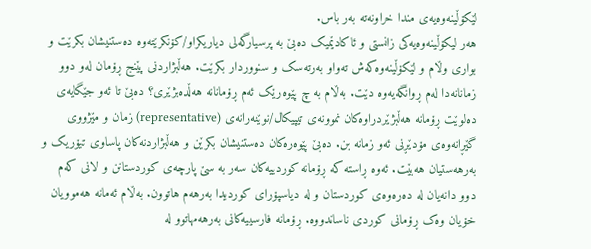لێکۆڵینەوەیەی مندا خراونەتە بەر باس.
هەر لیکۆڵینەوەیەکی زانستی و ئاکادێمیک دەبێ بە پرسیارگەلی دیاریکراو/کۆنکرێتەوە دەستنیشان بکرێت و بواری وڵام و لێکۆڵینەوەکەش تەواو بەرتەسک و سنووردار بکرێت. هەڵبژاردنی پێنج ڕۆمان لەو دوو زمانانەدا لەم ڕوانگەیەوە دێت. بەڵام بە چ پێوەرێک ئەم ڕۆمانانە هەڵدەبژێری؟ دەبێ تا ئەو جێگایەی دەلوێت ڕۆمانە هەڵبژێردراوەکان نموونەی تیپیکال/نوێنەرانەی (representative) زمان و مێژووی گێڕانەوەی مۆدێڕنی ئەو زمانە بن. دەبێ پێوەرەکان دەستنیشان بکرێن و هەڵبژاردنەکان پاساوی تیۆریک و بەرهەستیان هەبێت. ئەوە ڕاستە کە ڕۆمانە کوردییەکان سەر بە سێ پارچەی کوردستانن و لانی کەم دوو دانەیان لە دەرەوەی کوردستان و لە دیاسپۆرای کوردیدا بەرهەم هاتوون. بەڵام ئەمانە هەموویان خۆیان وەک ڕۆمانی کوردی ناساندووە. ڕۆمانە فارسییەکانی بەرهەمهاتوو لە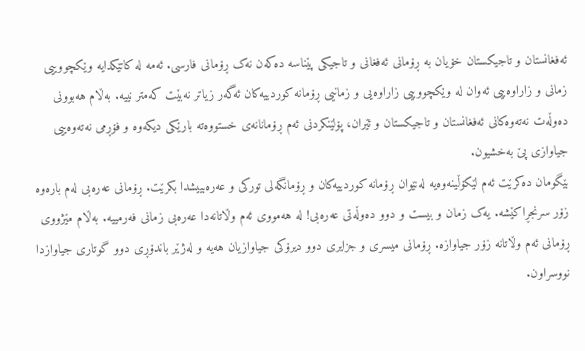ئەفغانستان و تاجیکستان خۆیان بە ڕۆمانی ئەفغانی و تاجیکی پێناسە دەکەن نەک ڕۆمانی فارسی. ئەمە لە کاتێکدایە وێکچووییی زمانی و زاراوەییی ئەوان لە وێکچووییی زاراوەیی و زمانیی ڕۆمانە کوردییەکان ئەگەر زیاتر نەبێت کەمتر نییە. بەڵام هەبوونی دەوڵەت نەتەوەکانی ئەفغانستان و تاجیکستان و ئێران، پۆلێنکردنی ئەم ڕۆمانانەی خستووەتە بارێکی دیکەوە و فۆڕمی نەتەوەییی جیاوازی پێ بەخشیون.
بێگومان دەکرێت ئەم لێکۆڵینەوەیە لەنێوان ڕۆمانە کوردییەکان و ڕۆمانگەلی تورکی و عەرەبییشدا بکرێت. ڕۆمانی عەرەبی لەم بارەوە زۆر سرنجڕاکێشە. یەک زمان و بیست و دوو دەوڵەتی عەرەبی! لە هەمووی ئەم وڵاتانەدا عەرەبی زمانی فەرمییە. بەڵام مێژووی ڕۆمانی ئەم وڵاتانە زۆر جیاوازە. ڕۆمانی میسری و جزایری دوو دیرۆکی جیاوازیان هەیە و لەژێر باندۆڕی دوو گوتاری جیاوازدا نووسراون.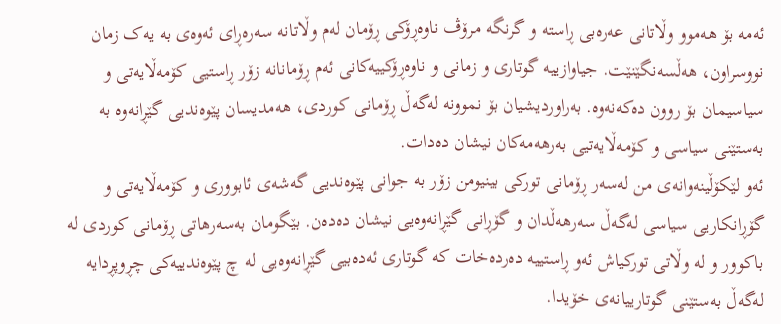ئەمە بۆ هەموو وڵاتانی عەرەبی ڕاستە و گرنگە مرۆڤ ناوەڕۆکی ڕۆمان لەم وڵاتانە سەرەڕای ئەوەی بە یەک زمان نووسراون، هەڵسەنگێنێت. جیاوازییە گوتاری و زمانی و ناوەڕۆکییەکانی ئەم ڕۆمانانە زۆر ڕاستیی کۆمەڵایەتی و سیاسیمان بۆ روون دەکەنەوە. بەراوردیشیان بۆ نموونە لەگەڵ ڕۆمانی کوردی، هەمدیسان پێوەندیی گێڕانەوە بە بەستێنی سیاسی و کۆمەڵایەتیی بەرهەمەکان نیشان دەدات.
ئەو لێکۆڵینەوانەی من لەسەر ڕۆمانی تورکی بینیومن زۆر بە جوانی پێوەندیی گەشەی ئابووری و کۆمەڵایەتی و گۆڕانکاریی سیاسی لەگەڵ سەرهەڵدان و گۆڕانی گێڕانەوەیی نیشان دەدەن. بێگومان بەسەرهاتی ڕۆمانی کوردی لە باکوور و لە وڵاتی تورکیاش ئەو ڕاستییە دەردەخات کە گوتاری ئەدەبیی گێڕانەوەیی لە چ پێوەندییەکی چڕوپڕدایە لەگەڵ بەستێنی گوتارییانەی خۆیدا.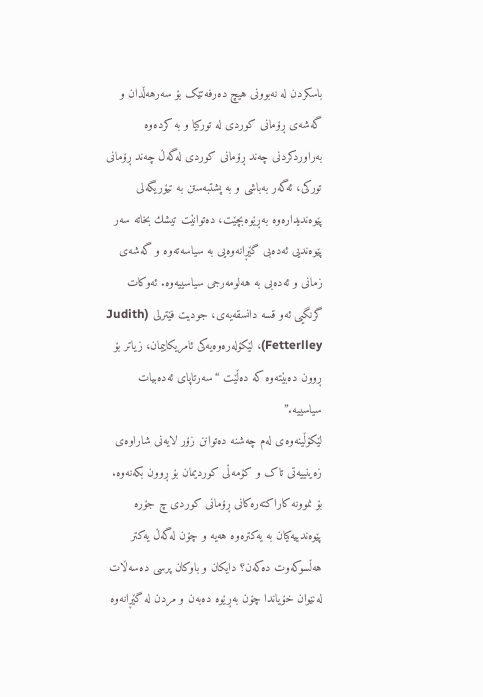باسکردن لە نەبوونی هیچ دەرفەتێک بۆ سەرهەڵدان و گەشەی ڕۆمانی کوردی لە تورکیا و بە کردەوە بەراوردکردنی چەند ڕۆمانی کوردی لەگەڵ چەند ڕۆمانی تورکی، ئەگەر بەباشی و بە پشتبەستن بە تیۆریگەلی پێوەندیدارەوە بەڕێوەبچێت، دەتوانێت تیشك بخاتە سەر پێوەندیی ئەدەبی گێڕانەوەیی بە سیاسەتەوە و گەشەی زمانی و ئەدەبی بە هەلومەرجی سیاسییەوە. ئەوکات گرنگیی ئەو قسە دانسقەیەی، جودیت فێترلی (Judith Fetterlley)، لێکۆلەرەوەیەکی ئامریکاییمان، زیاتر بۆ ڕوون دەبێتەوە کە دەڵێت “سەرتاپای ئەدەبیات سیاسییە.”
لێکۆڵینەوەی لەم چەشنە دەتوانن زۆر لایەنی شاراوەی زەینییەتی تاک و کۆمەڵی کوردیمان بۆ ڕوون بکەنەوە. بۆ نموونە کاراکتەرەکانی ڕۆمانی کوردی چ جۆرە پێوەندییەکیان بە یەکترەوە هەیە و چۆن لەگەڵ یەکتر هەڵسوکەوت دەکەن؟ دایکان و باوکان پرسی دەسەڵات لەنێوان خۆیاندا چۆن بەڕێوە دەبەن و مردن لە گێڕانەوە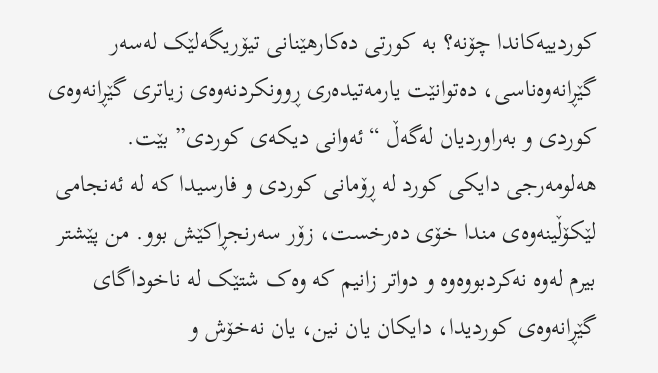کوردییەکاندا چۆنە؟ بە کورتی دەکارهێنانی تیۆریگەلێک لەسەر گێڕانەوەناسی، دەتوانێت یارمەتیدەری ڕوونکردنەوەی زیاتری گێڕانەوەی کوردی و بەراوردیان لەگەڵ “ئەوانی دیکەی کوردی” بێت. هەلومەرجی دایکی کورد لە ڕۆمانی کوردی و فارسیدا کە لە ئەنجامی لێکۆڵینەوەی مندا خۆی دەرخست، زۆر سەرنجڕاکێش بوو. من پێشتر بیرم لەوە نەکردبووەوە و دواتر زانیم کە وەک شتێک لە ناخوداگای گێڕانەوەی کوردیدا، دایکان یان نین، یان نەخۆش و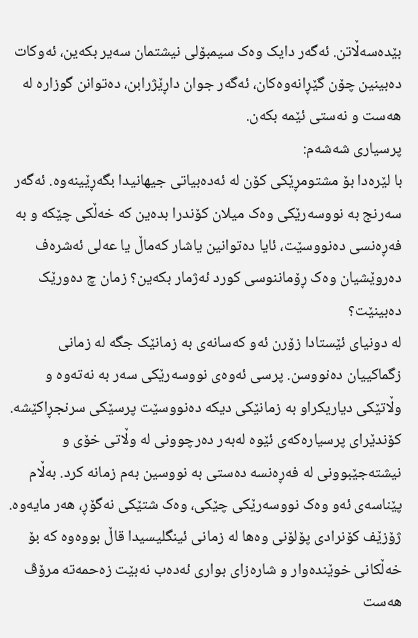بێدەسەڵاتن. ئەگەر دایک وەک سیمبۆلی نیشتمان سەیر بکەین، ئەوکات دەبینین چۆن گێڕانەوەکان، ئەگەر جوان داڕێژرابن، دەتوانن گوزارە لە هەست و نەستی ئێمە بکەن.
پرسیاری شەشەم:
با لێرەدا بۆ مشتومڕێکی کۆن لە ئەدەبیاتی جیهانیدا بگەڕێینەوە. ئەگەر سەرنج بە نووسەرێکی وەک میلان کۆندرا بدەین کە خەڵکی چێکە و بە فەڕەنسی دەنووسێت، ئایا دەتوانین یاشار کەماڵ یا عەلی ئەشرەف دەروێشیان وەک ڕۆماننوسی کورد ئەژمار بکەین؟ زمان چ دەورێک دەبینێت؟
لە دونیای ئێستادا زۆرن ئەو کەسانەی بە زمانێک جگە لە زمانی زگماکییان دەنووسن. پرسی ئەوەی نووسەرێکی سەر بە نەتەوە و وڵاتێکی دیاریکراو بە زمانێکی دیکە دەنووسێت پرسێکی سرنجڕاکێشە. کۆندێرای پرسیارەکەی ئێوە لەبەر دەرچوونی لە وڵاتی خۆی و نیشتەجێبوونی لە فەڕەنسە دەستی بە نووسین بەم زمانە کرد. بەڵام پێناسەی ئەو وەک نووسەرێکی چێکی، وەک شتێکی نەگۆڕ، هەر مایەوە. ژۆزێف کۆنرادی پۆلۆنی وەها لە زمانی ئینگلیسیدا قاڵ بووەوە کە بۆ خەڵکانی خوێندەوار و شارەزای بواری ئەدەب نەبێت زەحمەتە مرۆڤ هەست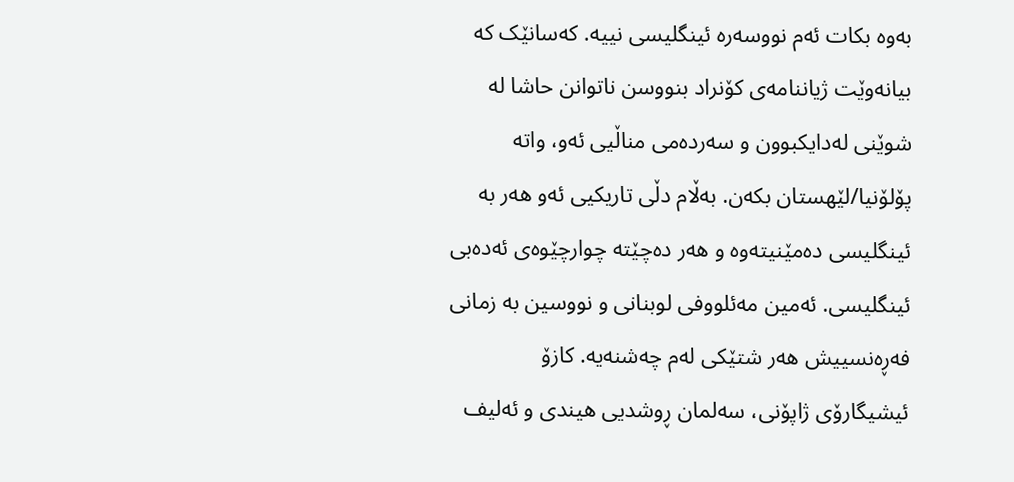بەوە بکات ئەم نووسەرە ئینگلیسی نییە. کەسانێک کە بیانەوێت ژیاننامەی کۆنراد بنووسن ناتوانن حاشا لە شوێنی لەدایکبوون و سەردەمی مناڵیی ئەو، واتە پۆلۆنیا/لێهستان بکەن. بەڵام دڵی تاریکیی ئەو هەر بە ئینگلیسی دەمێنیتەوە و هەر دەچێتە چوارچێوەی ئەدەبی ئینگلیسی. ئەمین مەئلووفی لوبنانی و نووسین بە زمانی فەڕەنسییش هەر شتێکی لەم چەشنەیە. کازۆ ئیشیگارۆی ژاپۆنی، سەلمان ڕوشدیی هیندی و ئەلیف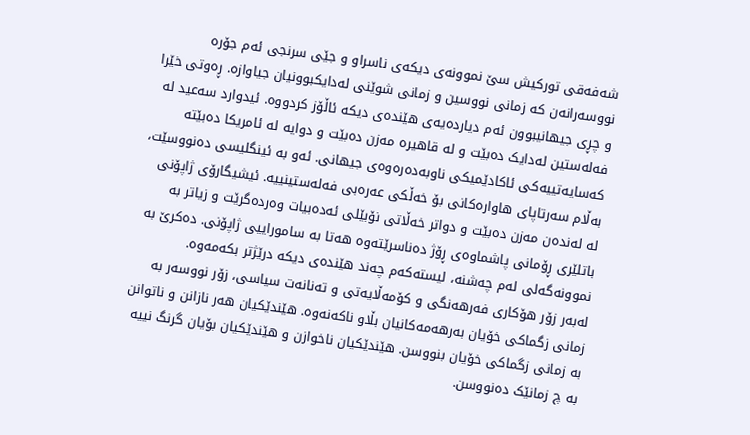شەفەقی تورکیش سێ نموونەی دیکەی ناسراو و جێی سرنجی ئەم جۆرە نووسەرانەن کە زمانی نووسین و زمانی شوێنی لەدایکبوونیان جیاوازە. ڕەوتی خێرا و چڕی جیهانیبوون ئەم دیاردەیەی هێندەی دیکە ئاڵۆز کردووە. ئیدوارد سەعید لە فەلەستین لەدایک دەبێت و لە قاهیرە مەزن دەبێت و دوایە لە ئامریکا دەبێتە کەسایەتییەکی ئاکادێمیکی ناوبەدەرەوەی جیهانی. ئەو بە ئینگلیسی دەنووسێت، بەڵام سەرتاپای هاوارەکانی بۆ خەڵکی عەرەبی فەلەستینییە. ئیشیگارۆی ژاپۆنی لە لەندەن مەزن دەبێت و دواتر خەڵاتی نۆبێلی ئەدەبیات وەردەگرێت و زیاتر بە باتلێری ڕۆمانی پاشماوەی ڕۆژ دەناسرێتەوە هەتا بە ساموراییی ژاپۆنی. دەکرێ بە نموونەگەلی لەم چەشنە، لیستەکەم چەند هێندەی دیکە درێژتر بکەمەوە.
لەبەر زۆر هۆکاری فەرهەنگی و کۆمەڵایەتی و تەنانەت سیاسی، زۆر نووسەر بە زمانی زگماکی خۆیان بەرهەمەکانیان بڵاو ناکەنەوە. هێندێکیان هەر نازانن و ناتوانن بە زمانی زگماکی خۆیان بنووسن. هێندێکیان ناخوازن و هێندێکیان بۆیان گرنگ نییە بە چ زمانێک دەنووسن.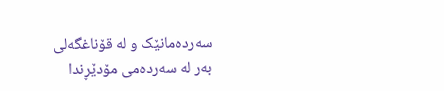سەردەمانێک و لە قۆناغگەلی بەر لە سەردەمی مۆدێڕندا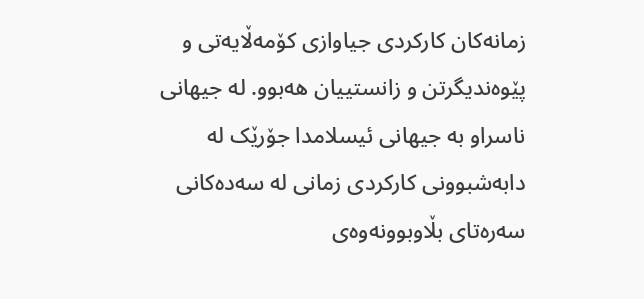زمانەکان کارکردی جیاوازی کۆمەڵایەتی و پێوەندیگرتن و زانستییان هەبوو. لە جیهانی ناسراو بە جیهانی ئیسلامدا جۆرێک لە دابەشبوونی کارکردی زمانی لە سەدەکانی سەرەتای بڵاوبوونەوەی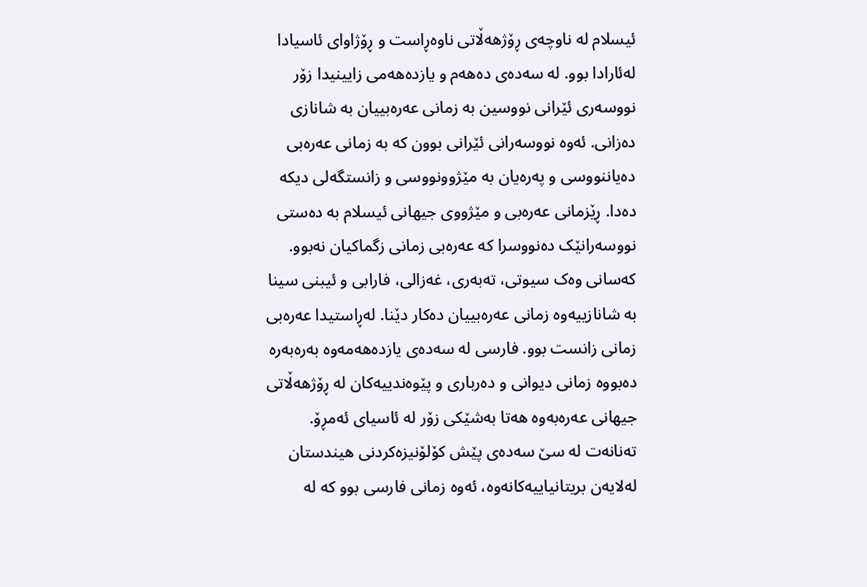ئیسلام لە ناوچەی ڕۆژهەڵاتی ناوەڕاست و ڕۆژاوای ئاسیادا لەئارادا بوو. لە سەدەی دەهەم و یازدەهەمی زایینیدا زۆر نووسەری ئێرانی نووسین بە زمانی عەرەبییان بە شانازی دەزانی. ئەوە نووسەرانی ئێرانی بوون کە بە زمانی عەرەبی دەیاننووسی و پەرەیان بە مێژوونووسی و زانستگەلی دیکە دەدا. ڕێزمانی عەرەبی و مێژووی جیهانی ئیسلام بە دەستی نووسەرانێک دەنووسرا کە عەرەبی زمانی زگماکیان نەبوو. کەسانی وەک سیوتی، تەبەری، غەزالی، فارابی و ئیبنی سینا بە شانازییەوە زمانی عەرەبییان دەکار دێنا. لەڕاستیدا عەرەبی زمانی زانست بوو. فارسی لە سەدەی یازدەهەمەوە بەرەبەرە دەبووە زمانی دیوانی و دەرباری و پێوەندییەکان لە ڕۆژهەڵاتی جیهانی عەرەبەوە هەتا بەشێکی زۆر لە ئاسیای ئەمڕۆ. تەنانەت لە سێ سەدەی پێش کۆلۆنیزەکردنی هیندستان لەلایەن بریتانیاییەکانەوە، ئەوە زمانی فارسی بوو کە لە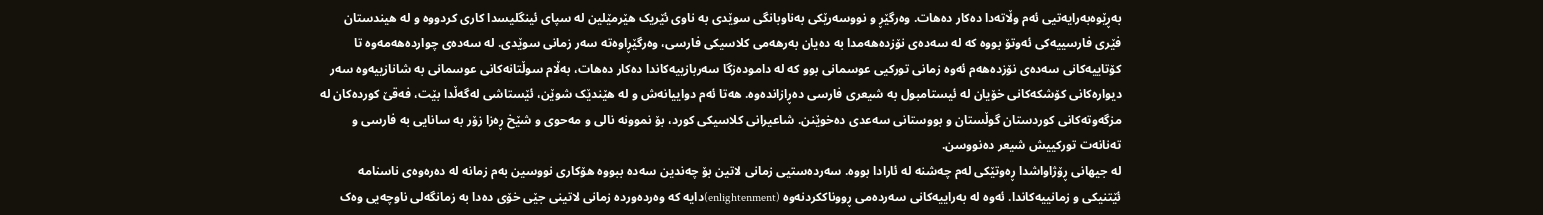بەڕێوەبەرایەتیی ئەم وڵاتەدا دەکار دەهات. وەرگێڕ و نووسەرێکی بەناوبانگی سوێدی بە ناوی ئێریک هێرمێلین لە سپای ئینگلیسدا کاری کردووە و لە هیندستان فێری فارسییەکی ئەوتۆ بووە کە لە سەدەی نۆزدەهەمدا بە دەیان بەرهەمی کلاسیکی فارسی، وەرگێڕاوەتە سەر زمانی سوێدی. لە سەدەی چواردەهەمەوە تا کۆتاییەکانی سەدەی نۆزدەهەم ئەوە زمانی تورکیی عوسمانی بوو کە لە دامودەزگا سەربازییەکاندا دەکار دەهات، بەڵام سوڵتانەکانی عوسمانی بە شانازییەوە سەر دیوارەکانی کۆشکەکانی خۆیان لە ئیستامبول بە شیعری فارسی دەڕازاندەوە. هەتا ئەم دواییانەش و لە هێندێک شوێن، ئێستاشی لەگەڵدا بێت، فەقێ کوردەکان لە مزگەوتەکانی کوردستان گوڵستان و بووستانی سەعدی دەخوێنن. شاعیرانی کلاسیکی کورد، بۆ نموونە نالی و مەحوی و شێخ ڕەزا زۆر بە سانایی بە فارسی و تەنانەت تورکییش شیعر دەنووسن.
لە جیهانی ڕۆژاواشدا ڕەوتێکی لەم چەشنە لە ئارادا بووە. سەردەستیی زمانی لاتین بۆ چەندین سەدە ببووە هۆکاری نووسین بەم زمانە لە دەرەوەی ناسنامە ئێتنیکی و زمانییەکاندا. ئەوە لە بەراییەکانی سەردەمی ڕووناککردنەوە (enlightenment)دایە کە وەردەوردە زمانی لاتینی جێی خۆی دەدا بە زمانگەلی ناوچەیی وەک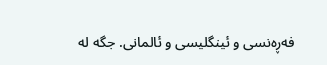فەڕەنسی و ئینگلیسی و ئالمانی. جگە لە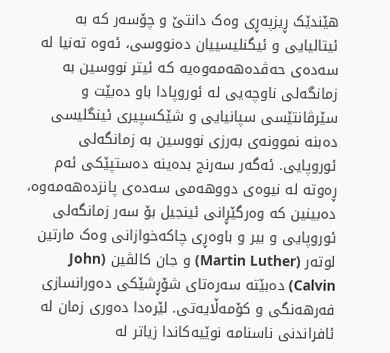هێندێک ڕیزپەڕی وەک دانتێ و چۆسەر کە بە ئیتالیایی و ئیگنلیسییان دەنووسی، ئەوە تەنیا لە سەدەی حەڤدەهەمەوەیە کە ئیتر نووسین بە زمانگەلی ناوچەیی لە ئوروپادا باو دەبێت و سێرڤانتێسی سپانیایی و شێکسپیری ئینگلیسی دەبنە نموونەی بەرزی نووسین بە زمانگەلی ئوروپایی. ئەگەر سەرنج بدەینە دەستپێکی ئەم ڕەوتە لە نیوەی دووهەمی سەدەی پانزدەهەمەوە، دەبینین کە وەرگێڕانی ئینجیل بۆ سەر زمانگەلی ئوروپایی و بیر و باوەڕی چاکەخوازانی وەک مارتین لوتەر (Martin Luther) و جان کالڤین (John Calvin) دەبێتە سەرەتای شۆڕشێکی دەورانسازی فەرهەنگی و کۆمەڵایەتی. لێرەدا دەوری زمان لە ئافراندنی ناسنامە نوێیەکاندا زیاتر لە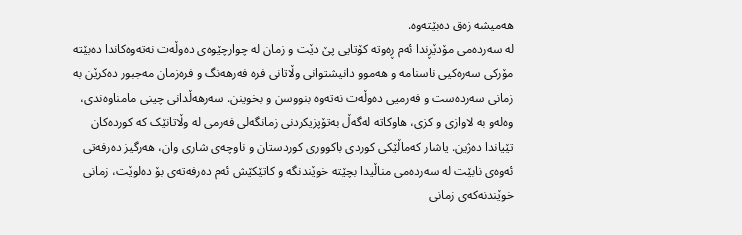هەمیشە زەق دەبێتەوە.
لە سەردەمی مۆدێڕندا ئەم ڕەوتە کۆتایی پێ دێت و زمان لە چوارچێوەی دەوڵەت نەتەوەکاندا دەبێتە مۆرکی سەرەکیی ناسنامە و هەموو دانیشتوانی وڵاتانی فرە فەرهەنگ و فرەزمان مەجبور دەکرێن بە زمانی سەردەست و فەرمیی دەوڵەت نەتەوە بنووسن و بخوینن. سەرهەڵدانی چینی مامناوەندی، وەلەو بە لاوازی و کزی، هاوکاتە لەگەڵ بەتۆپزیکردنی زمانگەلی فەرمی لە وڵاتانێک کە کوردەکان تێیاندا دەژین. یاشار کەماڵێکی کوردی باکووری کوردستان و ناوچەی شاری وان، هەرگیز دەرفەتی ئەوەی نابێت لە سەردەمی مناڵیدا بچێتە خوێندنگە و کاتێکێش ئەم دەرفەتەی بۆ دەلوێت، زمانی خوێندنەکەی زمانی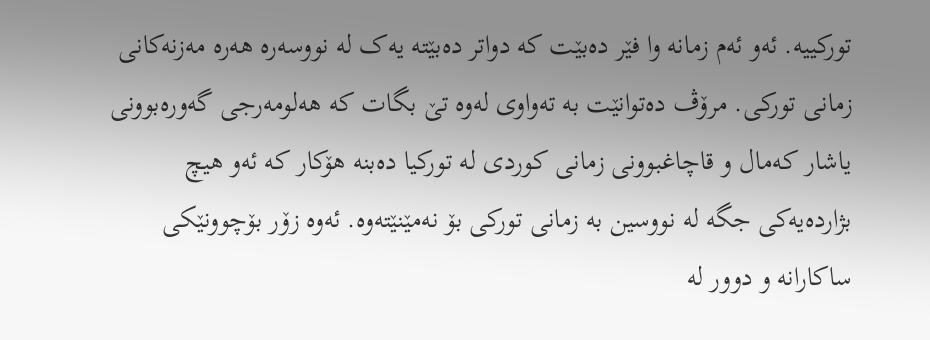تورکییە. ئەو ئەم زمانە وا فێر دەبێت کە دواتر دەبێتە یەک لە نووسەرە هەرە مەزنەکانی زمانی تورکی. مرۆڤ دەتوانێت بە تەواوی لەوە تێ بگات کە هەلومەرجی گەورەبوونی یاشار کەمال و قاچاغبوونی زمانی کوردی لە تورکیا دەبنە هۆکار کە ئەو هیچ بژاردەیەکی جگە لە نووسین بە زمانی تورکی بۆ نەمێنێتەوە. ئەوە زۆر بۆچوونێکی ساکارانە و دوور لە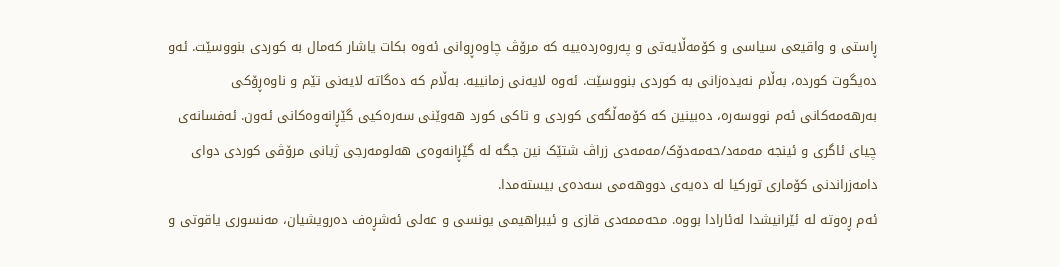ڕاستی و واقیعی سیاسی و کۆمەڵایەتی و پەروەردەییە کە مرۆڤ چاوەڕوانی ئەوە بکات یاشار کەمال بە کوردی بنووسێت. ئەو دەیگوت کوردە، بەڵام نەیدەزانی بە کوردی بنووسێت. ئەوە لایەنی زمانییە. بەڵام کە دەگاتە لایەنی تێم و ناوەڕۆکی بەرهەمەکانی ئەم نووسەرە، دەبینین کە کۆمەڵگەی کوردی و تاکی کورد هەوێنی سەرەکیی گێڕانەوەکانی ئەون. ئەفسانەی چیای ئاگری و ئینجە مەمەد/حەمەدۆک/مەمەدی زراڤ شتێک نین جگە لە گێڕانەوەی هەلومەرجی ژیانی مرۆڤی کوردی دوای دامەزراندنی کۆماری تورکیا لە دەیەی دووهەمی سەدەی بیستەمدا.
ئەم ڕەوتە لە ئێرانیشدا لەئارادا بووە. محەممەدی قازی و ئیبراهیمی یونسی و عەلی ئەشڕەف دەرویشیان، مەنسوری یاقوتی و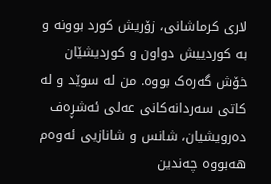لاری کرماشانی، زۆریش کورد بوونە و بە کوردییش دواون و کوردیشێان خۆش گەرەک بووە. من لە سوێد و لە کاتی سەردانەکانی عەلی ئەشڕەف دەرویشیان، شانس و شانازیی ئەوەم هەبووە چەندین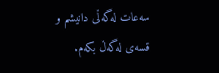سەعات لەگەڵی دانیشم و قسەی لەگەڵ بکەم.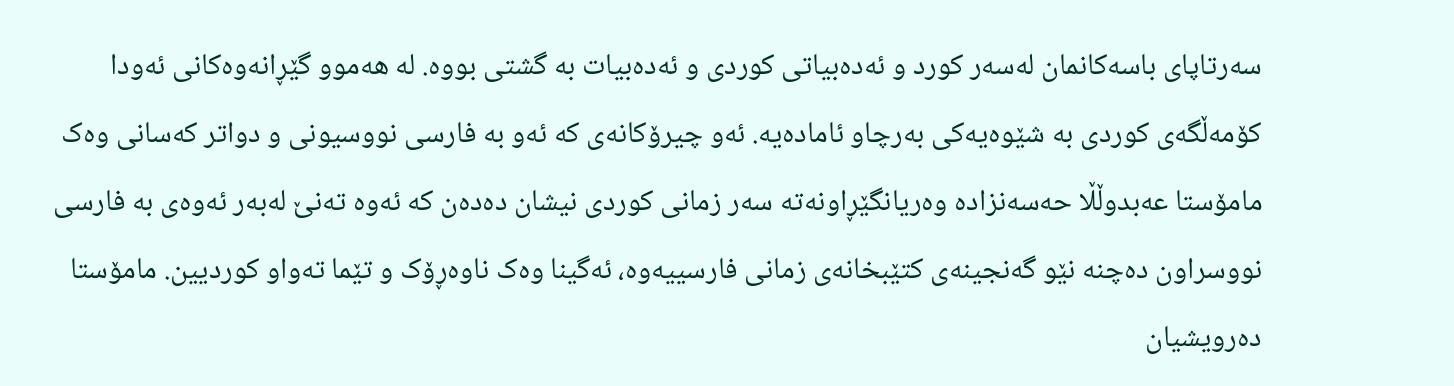سەرتاپای باسەکانمان لەسەر کورد و ئەدەبیاتی کوردی و ئەدەبیات بە گشتی بووە. لە هەموو گێڕانەوەکانی ئەودا کۆمەڵگەی کوردی بە شێوەیەکی بەرچاو ئامادەیە. ئەو چیرۆکانەی کە ئەو بە فارسی نووسیونی و دواتر کەسانی وەک مامۆستا عەبدوڵڵا حەسەنزادە وەریانگێڕاونەتە سەر زمانی کوردی نیشان دەدەن کە ئەوە تەنێ لەبەر ئەوەی بە فارسی نووسراون دەچنە نێو گەنجینەی کتێبخانەی زمانی فارسییەوە، ئەگینا وەک ناوەڕۆک و تێما تەواو کوردیین. مامۆستا دەرویشیان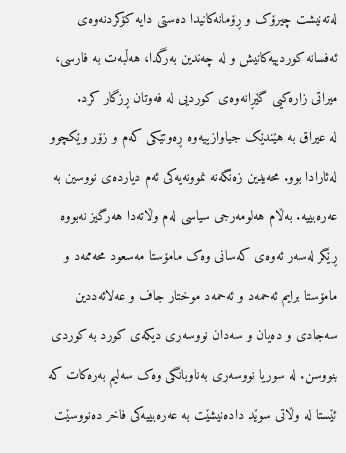لەتەنیشت چیرۆک و ڕۆمانەکانیدا دەستی دایە کۆکردنەوەی ئەفسانە کوردییەکانیش و لە چەندین بەرگدا، هەڵبەت بە فارسی، میراتی زارەکیی گێڕانەوەی کوردیی لە فەوتان ڕزگار کرد.
لە عیراق بە هێندێک جیاوازییەوە ڕەوتێکی کەم و زۆر وێکچوو لەئارادا بوو. محەیدین زەنگەنە نموونەیەکی ئەم دیاردەی نووسین بە عەرەبییە. بەڵام هەلومەرجی سیاسی لەم وڵاتەدا هەرگیز نەبووە ڕێگر لەسەر ئەوەی کەسانی وەک مامۆستا مەسعود محەممەد و مامۆستا برایم ئەحمەد و ئەحمەد موختار جاف و عەلائەددین سەجادی و دەیان و سەدان نووسەری دیکەی کورد بە کوردی بنووسن. لە سوریا نووسەری بەناوبانگی وەک سەلیم بەرەکات کە ئێستا لە وڵاتی سوێد دادەنیشێت بە عەرەبییەکی فاخر دەنووسێت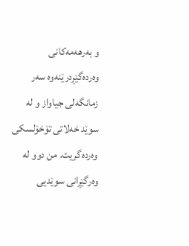و بەرهەمەکانی وەردەگێڕدرێنەوە سەر زمانگەلی جیاواز و لە سوێد خەلاتی تۆخۆلسکی وەردەگریت. من دوو لە وەرگێڕانی سوێدیی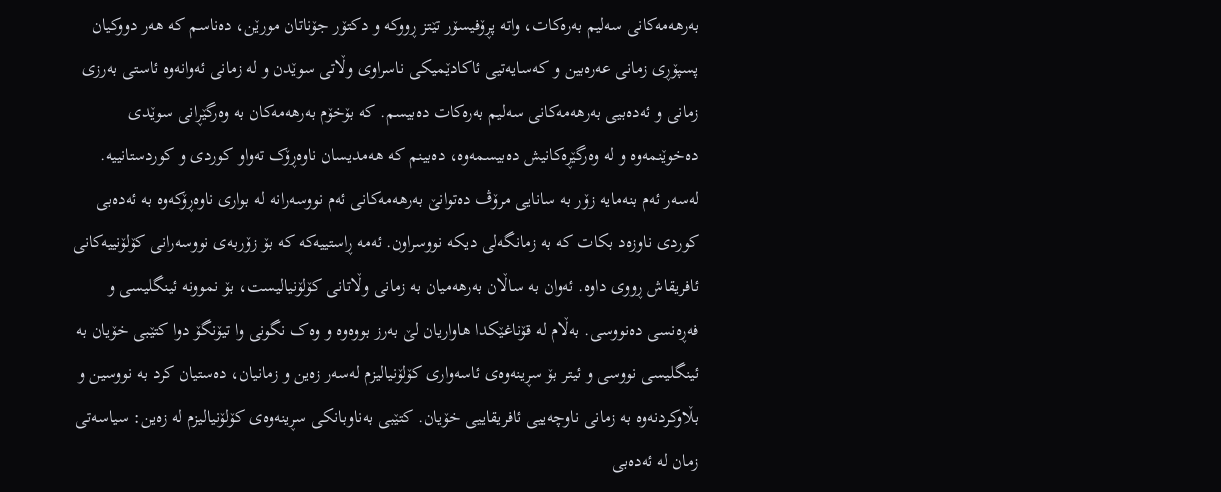بەرهەمەکانی سەلیم بەرەکات، واتە پڕۆفیسۆر تێتز ڕووکە و دکتۆر جۆناتان مورێن، دەناسم کە هەر دووکیان پسپۆڕی زمانی عەرەبین و کەسایەتیی ئاکادێمیکی ناسراوی وڵاتی سوێدن و لە زمانی ئەوانەوە ئاستی بەرزی زمانی و ئەدەبیی بەرهەمەکانی سەلیم بەرەکات دەبیسم. کە بۆخۆم بەرهەمەکان بە وەرگێڕانی سوێدی دەخوێنمەوە و لە وەرگێڕەکانیش دەبیسمەوە، دەبینم کە هەمدیسان ناوەڕۆک تەواو کوردی و کوردستانییە.
لەسەر ئەم بنەمایە زۆر بە سانایی مرۆڤ دەتوانێ بەرهەمەکانی ئەم نووسەرانە لە بواری ناوەڕۆکەوە بە ئەدەبی کوردی ناوزەد بکات کە بە زمانگەلی دیکە نووسراون. ئەمە ڕاستییەکە کە بۆ زۆربەی نووسەرانی کۆلۆنییەکانی ئافریقاش ڕووی داوە. ئەوان بە ساڵان بەرهەمیان بە زمانی وڵاتانی کۆلۆنیالیست، بۆ نموونە ئینگلیسی و فەڕەنسی دەنووسی. بەڵام لە قۆناغێکدا هاواریان لێ بەرز بووەوە و وەک نگونی وا تیۆنگۆ دوا کتێبی خۆیان بە ئینگلیسی نووسی و ئیتر بۆ سڕینەوەی ئاسەواری کۆلۆنیالیزم لەسەر زەین و زمانیان، دەستیان کرد بە نووسین و بڵاوکردنەوە بە زمانی ناوچەییی ئافریقاییی خۆیان. کتێبی بەناوبانکی سڕینەوەی کۆلۆنیالیزم لە زەین: سیاسەتی زمان لە ئەدەبی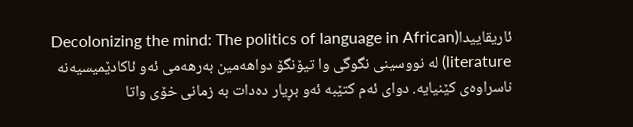ئاریقاییدا(Decolonizing the mind: The politics of language in African literature) لە نووسینی نگوگی وا تیۆنگۆ دواهەمین بەرهەمی ئەو ئاکادێمیسیەنە ناسراوەی کێنیایە. دوای ئەم کتێبە ئەو بڕیار دەدات بە زمانی خۆی واتا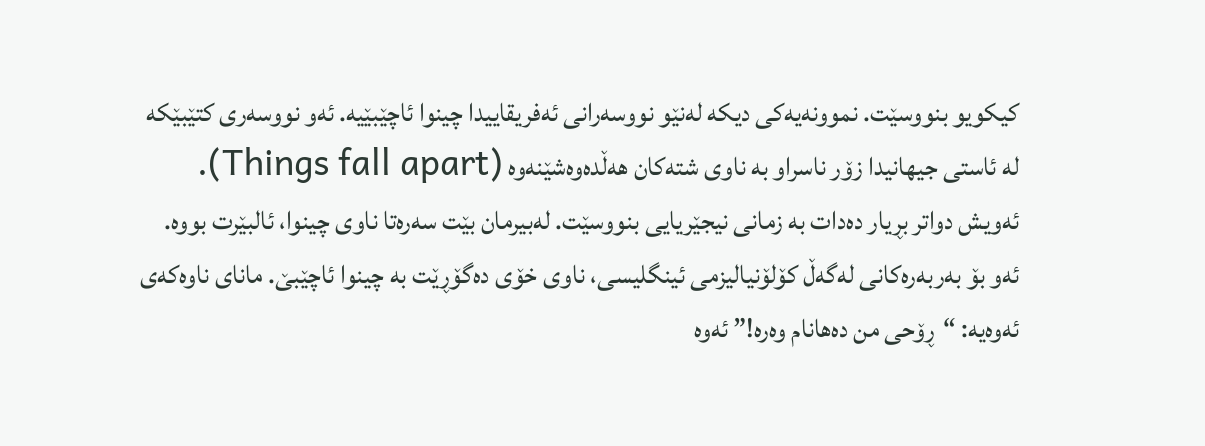کیکویو بنووسێت. نموونەیەکی دیکە لەنێو نووسەرانی ئەفریقاییدا چینوا ئاچێبێیە. ئەو نووسەری کتێبێکە لە ئاستی جیهانیدا زۆر ناسراو بە ناوی شتەکان هەڵدەوەشێنەوە (Things fall apart). ئەویش دواتر بڕیار دەدات بە زمانی نیجێریایی بنووسێت. لەبیرمان بێت سەرەتا ناوی چینوا، ئالبێرت بووە. ئەو بۆ بەربەرەکانی لەگەڵ کۆلۆنیالیزمی ئینگلیسی، ناوی خۆی دەگۆڕێت بە چینوا ئاچێبێ. مانای ناوەکەی ئەوەیە: “ڕۆحی من دەهانام وەرە!” ئەوە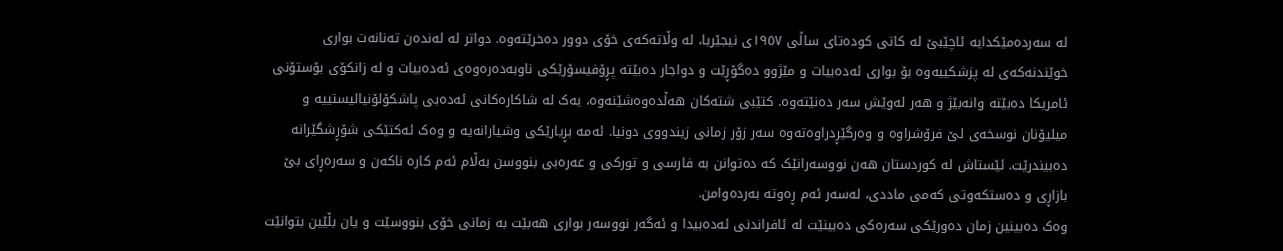لە سەردەمێکدایە ئاچێبێ لە کاتی کودەتای ساڵی ١٩٥٧ی نیجێریا، لە وڵاتەکەی خۆی دوور دەخرێتەوە. دواتر لە لەندەن تەنانەت بواری خوێندنەکەی لە پزشکییەوە بۆ بواری ئەدەبیات و مێژوو دەگۆڕێت و دواجار دەبێتە پڕۆفیسۆرێکی ناوبەدەرەوەی ئەدەبیات و لە زانکۆی بۆستۆنی ئامریکا دەبێتە وانەبێژ و هەر لەوێش سەر دەنێتەوە. کتێبی شتەکان هەڵدەوەشێنەوە، یەک لە شاکارەکانی ئەدەبی پاشکۆلۆنیالیستییە و میلیۆنان نوسخەی لێ فرۆشراوە و وەرگێڕدراوەتەوە سەر زۆر زمانی زیندووی دونیا. ئەمە بڕیارێکی وشیارانەیە و وەک ئەکتێکی شۆڕشگێرانە دەبیندرێت. ئێستاش لە کوردستان هەن نووسەرانێک کە دەتوانن بە فارسی و تورکی و عەرەبی بنووسن بەڵام ئەم کارە ناکەن و سەرەڕای بێ بازاڕی و دەستکەوتی کەمی ماددی، لەسەر ئەم ڕەوتە بەردەوامن.
وەک دەبینین زمان دەورێکی سەرەکی دەبینێت لە ئافراندنی ئەدەبیدا و ئەگەر نووسەر بواری هەبێت بە زمانی خۆی بنووسێت و یان بڵێین بتوانێت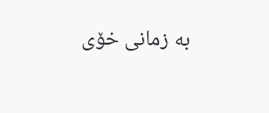بە زمانی خۆی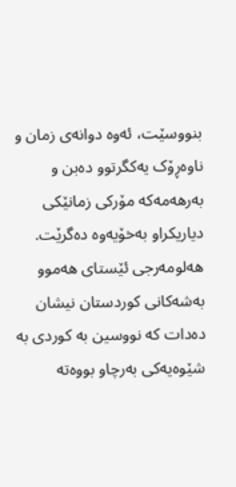بنووسێت، ئەوە دوانەی زمان و ناوەڕۆک یەکگرتوو دەبن و بەرهەمەکە مۆرکی زمانێکی دیاریکراو بەخۆیەوە دەگرێت. هەلومەرجی ئێستای هەموو بەشەکانی کوردستان نیشان دەدات کە نووسین بە کوردی بە شێوەیەکی بەرچاو بووەتە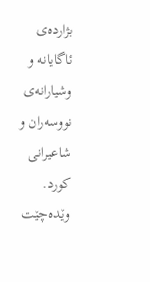بژاردەی ئاگایانە و وشیارانەی نووسەران و شاعیرانی کورد. وێدەچێت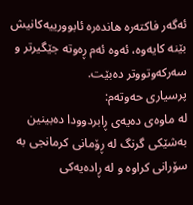ئەگەر فاکتەرە هاندەرە ئابوورییەکانیش بێنە کایەوە، ئەوە ئەم ڕەوتە جێگیرتر و سەرکەوتووتر دەبێت.
پرسیاری حەوتەم:
لە ماوەی دەیەی ڕابردوودا دەبینین بەشێکی گرنگ لە ڕۆمانی کرمانجی بە سۆرانی کراوە و لە ڕادەیەکی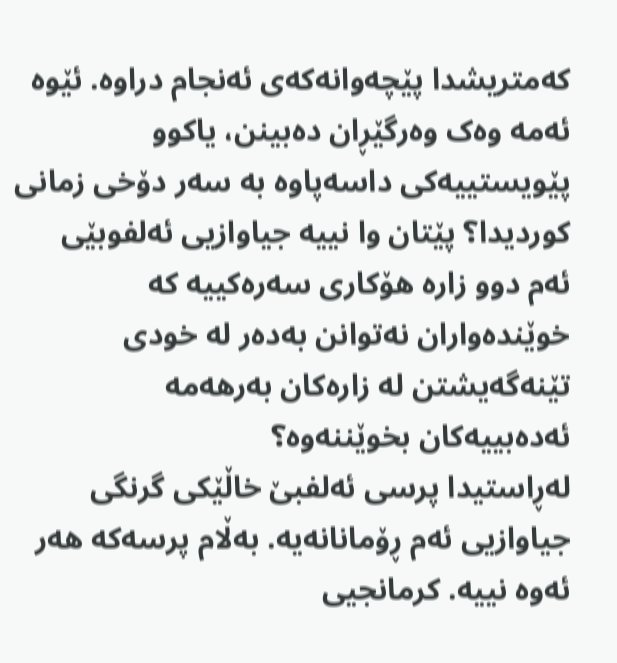کەمتریشدا پێچەوانەکەی ئەنجام دراوە. ئێوە ئەمە وەک وەرگێڕان دەبینن، یاکوو پێویستییەکی داسەپاوە بە سەر دۆخی زمانی کوردیدا؟ پێتان وا نییە جیاوازیی ئەلفوبێی ئەم دوو زارە هۆکاری سەرەکییە کە خوێندەواران نەتوانن بەدەر لە خودی تێنەگەیشتن لە زارەکان بەرهەمە ئەدەبییەکان بخوێننەوە؟
لەڕاستیدا پرسی ئەلفبێ خاڵێکی گرنگی جیاوازیی ئەم ڕۆمانانەیە. بەڵام پرسەکە هەر ئەوە نییە. کرمانجیی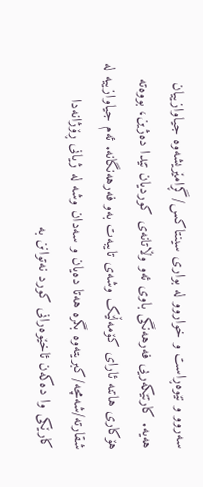سەروو و نێوەڕاست و خواروو لە بواری سینتاکس/گڕامێریشەوە جیاوازییان هەیە. کارتێکەریی فەرهەنگی باوی ئەو وڵاتانەی کوردیان تێدا دەژین، بووەتە هۆکاری هاتنە ئارای کۆمەڵێک وشەی تایبەت بەو فەرهەنگانە. ئەم جیاوازییە لە شقارتە/شەمچە/کبریتەوە بگرە هەتا دەیان و سەدان وشە لە ژیانی ڕۆژانەدا کارێکی وا دەکەن ئاخێوەرانی کورد نەتوانن بە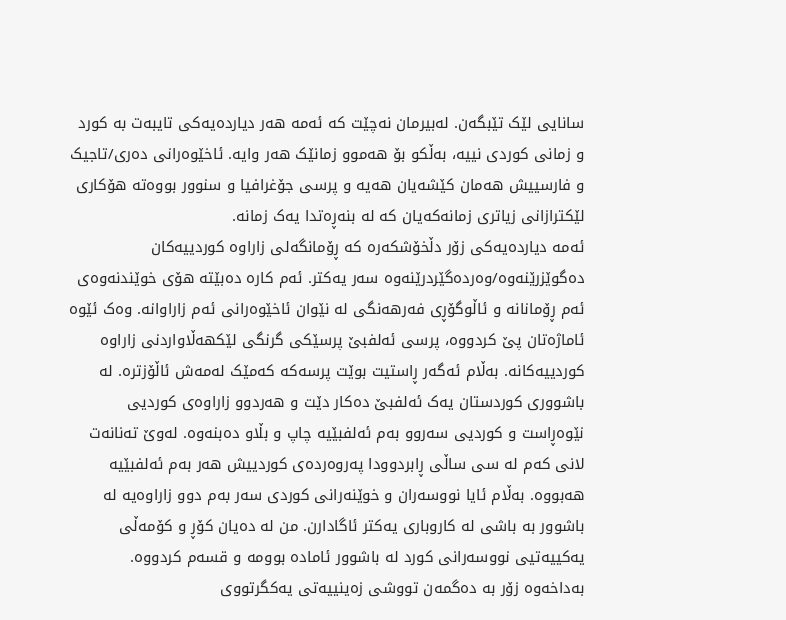سانایی لێک تێبگەن. لەبیرمان نەچێت کە ئەمە هەر دیاردەیەکی تایبەت بە کورد و زمانی کوردی نییە، بەڵکو بۆ هەموو زمانێک هەر وایە. ئاخێوەرانی دەری/تاجیک و فارسییش هەمان کێشەیان هەیە و پرسی جۆغرافیا و سنوور بووەتە هۆکاری لێکترازانی زیاتری زمانەکەیان کە لە بنەڕەتدا یەک زمانە.
ئەمە دیاردەیەکی زۆر دڵخۆشکەرە کە ڕۆمانگەلی زاراوە کوردییەکان دەگوێزرێنەوە/وەردەگێردرێنەوە سەر یەکتر. ئەم کارە دەبێتە هۆی خوێندنەوەی ئەم ڕۆمانانە و ئاڵوگۆڕی فەرهەنگی لە نێوان ئاخێوەرانی ئەم زاراوانە. وەک ئێوە ئاماژەتان پێ کردووە، پرسی ئەلفبێ پرسێکی گرنگی لێکهەڵاواردنی زاراوە کوردییەکانە. بەڵام ئەگەر ڕاستیت بوێت پرسەکە کەمێک لەمەش ئاڵۆزترە. لە باشووری کوردستان یەک ئەلفبێ دەکار دێت و هەردوو زاراوەی کوردیی نێوەڕاست و کوردیی سەروو بەم ئەلفبێیە چاپ و بڵاو دەبنەوە. لەوێ تەنانەت لانی کەم لە سی ساڵی ڕابردوودا پەروەردەی کوردییش هەر بەم ئەلفبێیە هەبووە. بەڵام ئایا نووسەران و خوێنەرانی کوردی سەر بەم دوو زاراوەیە لە باشوور بە باشی لە کاروباری یەکتر ئاگادارن. من لە دەیان کۆڕ و کۆمەڵی یەکییەتیی نووسەرانی کورد لە باشوور ئامادە بوومە و قسەم کردووە. بەداخەوە زۆر بە دەگمەن تووشی زەینییەتی یەکگرتووی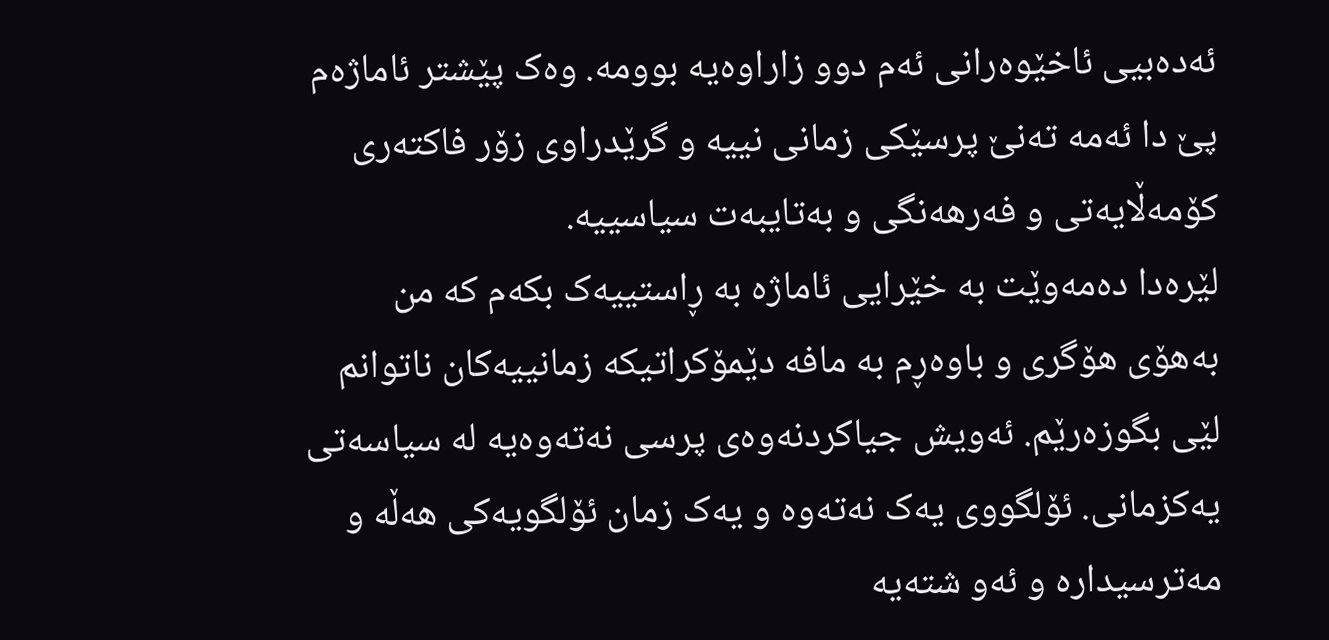ئەدەبیی ئاخێوەرانی ئەم دوو زاراوەیە بوومە. وەک پێشتر ئاماژەم پێ دا ئەمە تەنێ پرسێکی زمانی نییە و گرێدراوی زۆر فاکتەری کۆمەڵایەتی و فەرهەنگی و بەتایبەت سیاسییە.
لێرەدا دەمەوێت بە خێرایی ئاماژە بە ڕاستییەک بکەم کە من بەهۆی هۆگری و باوەڕم بە مافە دێمۆکراتیکە زمانییەکان ناتوانم لێی بگوزەرێم. ئەویش جیاکردنەوەی پرسی نەتەوەیە لە سیاسەتی یەکزمانی. ئۆلگووی یەک نەتەوە و یەک زمان ئۆلگویەکی هەڵە و مەترسیدارە و ئەو شتەیە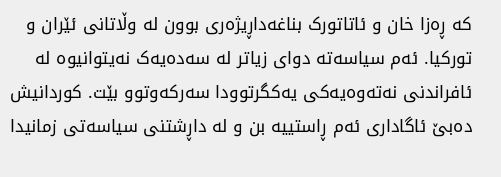کە ڕەزا خان و ئاتاتورک بناغەداڕیژەری بوون لە وڵاتانی ئێران و تورکیا. ئەم سیاسەتە دوای زیاتر لە سەدەیەک نەیتوانیوە لە ئافراندنی نەتەوەیەکی یەکگرتوودا سەرکەوتوو بێت. کوردانیش دەبێ ئاگاداری ئەم ڕاستییە بن و لە داڕشتنی سیاسەتی زمانیدا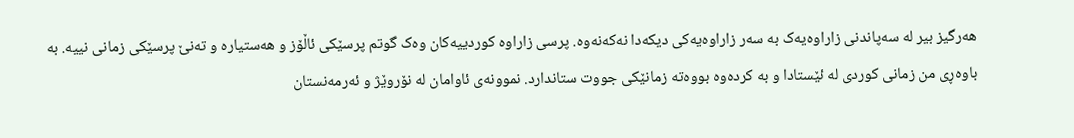هەرگیز بیر لە سەپاندنی زاراوەیەک بە سەر زاراوەیەکی دیکەدا نەکەنەوە. پرسی زاراوە کوردییەکان وەک گوتم پرسێکی ئاڵۆز و هەستیارە و تەنێ پرسێکی زمانی نییە. بە باوەڕی من زمانی کوردی لە ئێستادا و بە کردەوە بووەتە زمانێکی جووت ستاندارد. نموونەی ئاوامان لە نۆروێژ و ئەرمەنستان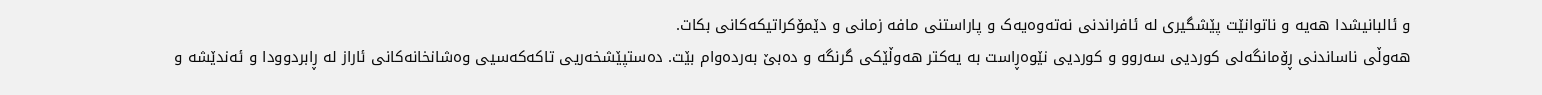و ئالبانیشدا هەیە و ناتوانێت پێشگیری لە ئافراندنی نەتەوەیەک و پاراستنی مافە زمانی و دێمۆکراتیکەکانی بکات.
هەوڵی ناساندنی ڕۆمانگەلی کوردیی سەروو و کوردیی نێوەڕاست بە یەکتر هەوڵێکی گرنگە و دەبێ بەردەوام بێت. دەستپێشخەریی تاکەکەسیی وەشانخانەکانی ئاراز لە ڕابردوودا و ئەندێشە و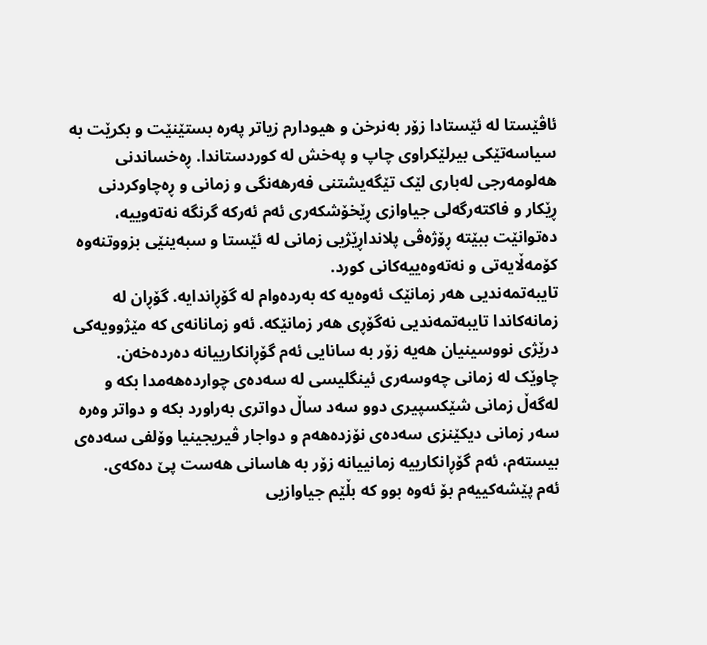ئاڤێستا لە ئێستادا زۆر بەنرخن و هیودارم زیاتر پەرە بستێنێت و بکرێت بە سیاسەتێکی بیرلێکراوی چاپ و پەخش لە کوردستاندا. ڕەخساندنی هەلومەرجی لەباری لێک تێگەیشتنی فەرهەنگی و زمانی و ڕەچاوکردنی ڕێکار و فاکتەرگەلی جیاوازی ڕێخۆشکەری ئەم ئەرکە گرنگە نەتەوییە، دەتوانێت ببێتە ڕۆژەڤی پلانداڕێژیی زمانی لە ئێستا و سبەینێی بزووتنەوە کۆمەڵایەتی و نەتەوەییەکانی کورد.
تایبەتمەندیی هەر زمانێک ئەوەیە کە بەردەوام لە گۆڕاندایە. گۆڕان لە زمانەکاندا تایبەتمەندیی نەگۆڕی هەر زمانێکە. ئەو زمانانەی کە مێژوویەکی درێژی نووسینیان هەیە زۆر بە سانایی ئەم گۆڕانکارییانە دەردەخەن. چاوێک لە زمانی چەوسەری ئینگلیسی لە سەدەی چواردەهەمدا بکە و لەگەڵ زمانی شێکسپیری دوو سەد ساڵ دواتری بەراورد بکە و دواتر وەرە سەر زمانی دیکێنزی سەدەی نۆزدەهەم و دواجار ڤیریجینیا وۆلفی سەدەی بیستەم، ئەم گۆڕانکارییە زمانییانە زۆر بە هاسانی هەست پێ دەکەی.
ئەم پێشەکییەم بۆ ئەوە بوو کە بڵێم جیاوازیی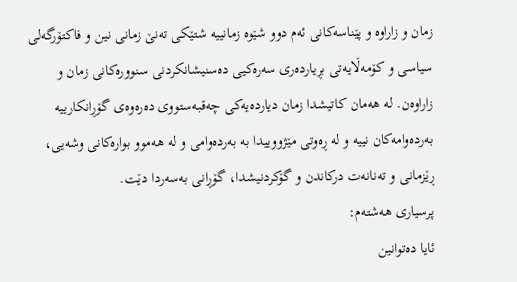زمان و زاراوە و پێناسەکانی ئەم دوو شێوە زمانییە شتێکی تەنێ زمانی نین و فاکتۆرگەلی سیاسی و کۆمەڵایەتی بڕیاردەری سەرەکیی دەسنیشانکردنی سنوورەکانی زمان و زاراوەن. لە هەمان کاتیشدا زمان دیاردەیەکی چەقبەستووی دەرەوەی گۆڕانکارییە بەردەوامەکان نییە و لە ڕەوتی مێژووییدا بە بەردەوامی و لە هەموو بوارەکانی وشەیی، ڕێزمانی و تەنانەت درکاندن و گۆکردنیشدا، گۆڕانی بەسەردا دێت.
پرسیاری هەشتەم:
ئایا دەتوانین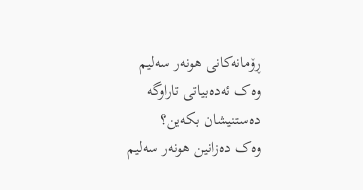ڕۆمانەکانی هونەر سەلیم وەک ئەدەبیاتی تاراوگە دەستنیشان بکەین؟
وەک دەزانین هونەر سەلیم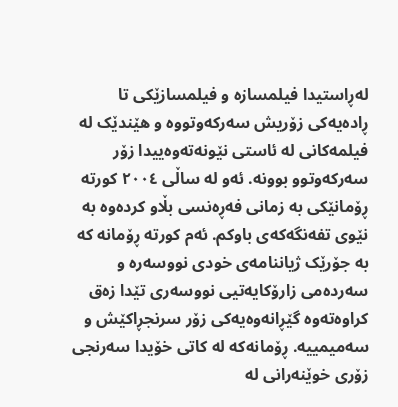لەڕاستیدا فیلمسازە و فیلمسازێکی تا ڕادەیەکی زۆریش سەرکەوتووە و هێندێک لە فیلمەکانی لە ئاستی نێونەتەوەییدا زۆر سەرکەوتوو بوونە. ئەو لە ساڵی ٢٠٠٤ کورتە ڕۆمانێکی بە زمانی فەڕەنسی بڵاو کردەوە بە نێوی تفەنگەکەی باوکم. ئەم کورتە ڕۆمانە کە بە جۆرێک ژیاننامەی خودی نووسەرە و سەردەمی زارۆکایەتیی نووسەری تێدا زەق کراوەتەوە گێڕانەوەیەکی زۆر سرنجڕاکێش و سەمیمییە. ڕۆمانەکە لە کاتی خۆیدا سەرنجی زۆری خوێنەرانی لە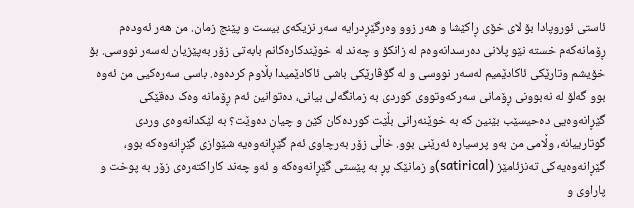ئاستی ئوروپادا بۆ لای خۆی ڕاکێشا و هەر زوو وەرگێڕدرایە سەر نزیکەی بیست و پێنج زمان. من هەر ئەودەم ڕۆمانەکەم خستە نێو پلانی دەرسدانەوەم لە زانکۆ و چەند لە خوێندکارەکانم بابەتی زۆر بەپێزیان لەسەر نووسی. بۆ خۆیشم وتارێکی ئاکادێمیم لەسەر نووسی و لە گۆڤارێکی باشی ئاکادێمیدا بڵاوم کردەوە. باسی سەرەکیی من ئەوە بوو گەلۆ لە نەبوونی ڕۆمانی سەرکەوتووی کوردی بە زمانگەلی بیانی، دەتوانین ئەم ڕۆمانە وەک دەقێکی گێڕانەوەیی دەحیسێب بێنین کە بە خوێنەرانی بڵێت کوردەکان کێن و چیان دەوێت؟ بە لێکدانەوەی وردی گوتارییانە، وڵامی من بەو پرسیارە ئەرێنی بوو. خاڵی زۆر بەرچاوی ئەم گێڕانەوەیە شێوازی گێڕانەوەکە بوو، گێڕانەوەیەکی تەنزئامێز (satirical)و زمانێک پڕ بە پێستی گێڕانەوەکە و ئەو چەند کاراکتەرەی زۆر بە پوخت و پاراوی و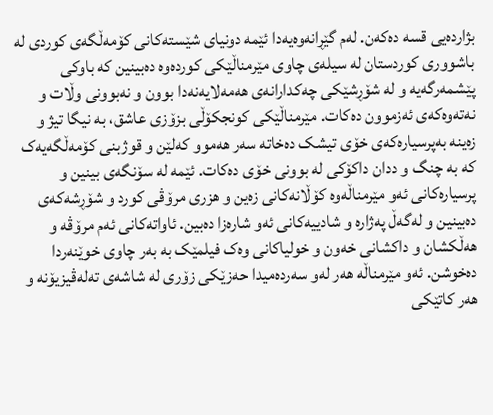بژاردەیی قسە دەکەن. لەم گێڕانەوەیەدا ئێمە دونیای شێستەکانی کۆمەڵگەی کوردی لە باشووری کوردستان لە سیلەی چاوی مێرمناڵێکی کوردەوە دەبینین کە باوکی پێشمەرگەیە و لە شۆڕشێکی چەکدارانەی هەمەلایەنەدا بوون و نەبوونی وڵات و نەتەوەکەی ئەزموون دەکات. مێرمناڵێکی کونجکۆڵی بزۆزی عاشق، بە نیگا تیژ و زەینە بەپرسیارەکەی خۆی تیشک دەخاتە سەر هەموو کەلێن و قوژبنی کۆمەڵگەیەک کە بە چنگ و ددان داکۆکی لە بوونی خۆی دەکات. ئێمە لە سۆنگەی بینین و پرسیارەکانی ئەو مێرمناڵەوە کۆڵانەکانی زەین و هزری مرۆڤی کورد و شۆڕشەکەی دەبینین و لەگەڵ پەژارە و شادییەکانی ئەو شارەزا دەبین. ئاواتەکانی ئەم مرۆڤە و هەڵکشان و داکشانی خەون و خولیاکانی وەک فیلمێک بە بەر چاوی خوێنەردا دەخوشن. ئەو مێرمناڵە هەر لەو سەردەمیدا حەزێکی زۆری لە شاشەی تەلەڤیزیۆنە و هەر کاتێکی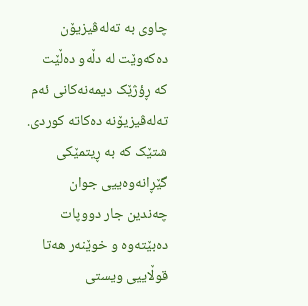چاوی بە تەلەڤیزیۆن دەکەوێت لە دڵەو دەڵێت کە ڕؤژێک دیمەنەکانی ئەم تەلەڤیزیۆنە دەکاتە کوردی. شتێک کە بە ڕیتمێکی گێڕانەوەییی جوان چەندین جار دووپات دەبێتەوە و خوێنەر هەتا قوڵاییی ویستی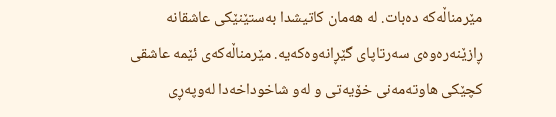مێرمناڵەکە دەبات. لە هەمان کاتیشدا بەستێنێکی عاشقانە ڕازێنەرەوەی سەرتاپای گێڕانەوەکەیە. مێرمناڵەکەی ئێمە عاشقی کچێکی هاوتەمەنی خۆیەتی و لەو شاخوداخەدا لەوپەڕی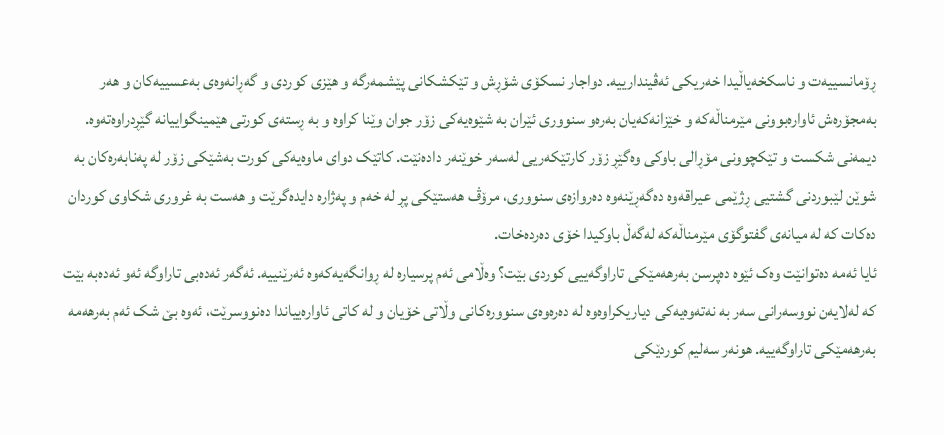ڕۆمانسییەت و ناسکخەیاڵیدا خەریکی ئەڤیندارییە. دواجار نسکۆی شۆڕش و تێکشکانی پێشمەرگە و هێزی کوردی و گەڕانەوەی بەعسییەکان و هەر بەمجۆرەش ئاوارەبوونی مێرمناڵەکە و خێزانەکەیان بەرەو سنووری ئێران بە شێوەیەکی زۆر جوان وێنا کراوە و بە ڕستەی کورتی هێمینگواییانە گێڕدراوەتەوە. دیمەنی شکست و تێکچوونی مۆڕالی باوکی وەگێڕ زۆر کارتێکەریی لەسەر خوێنەر دادەنێت. کاتێک دوای ماوەیەکی کورت بەشێکی زۆر لە پەنابەرەکان بە شوێن لێبوردنی گشتیی ڕژێمی عیراقەوە دەگەڕێنەوە دەروازەی سنووری، مرۆڤ هەستێکی پڕ لە خەم و پەژارە دایدەگرێت و هەست بە غروری شکاوی کوردان دەکات کە لە میانەی گفتوگۆی مێرمناڵەکە لەگەڵ باوکیدا خۆی دەردەخات.
ئایا ئەمە دەتوانێت وەک ئێوە دەپرسن بەرهەمێکی تاراوگەییی کوردی بێت؟ وەڵامی ئەم پرسیارە لە ڕوانگەیەکەوە ئەرێنییە. ئەگەر ئەدەبی تاراوگە ئەو ئەدەبە بێت کە لەلایەن نووسەرانی سەر بە نەتەوەیەکی دیاریکراوەوە لە دەرەوەی سنوورەکانی وڵاتی خۆیان و لە کاتی ئاوارەییاندا دەنووسرێت، ئەوە بێ شک ئەم بەرهەمە بەرهەمێکی تاراوگەییە. هونەر سەلیم کوردێکی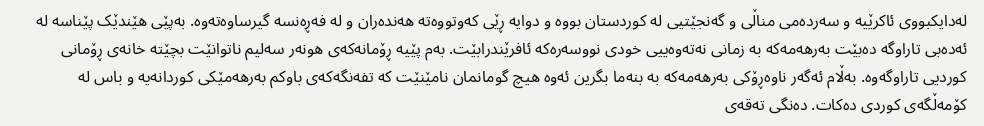لەدایکبووی ئاکرێیە و سەردەمی مناڵی و گەنجێتیی لە کوردستان بووە و دوایە ڕێی کەوتووەتە هەندەران و لە فەڕەنسە گیرساوەتەوە. بەپێی هێندێک پێناسە لە ئەدەبی تاراوگە دەبێت بەرهەمەکە بە زمانی نەتەوەییی خودی نووسەرەکە ئافرێندرابێت. بەم پێیە ڕۆمانەکەی هونەر سەلیم ناتوانێت بچێتە خانەی ڕۆمانی کوردیی تاراوگەوە. بەڵام ئەگەر ناوەڕۆکی بەرهەمەکە بە بنەما بگرین ئەوە هیچ گومانمان نامێنێت کە تفەنگەکەی باوکم بەرهەمێکی کوردانەیە و باس لە کۆمەڵگەی کوردی دەکات. دەنگی تەقەی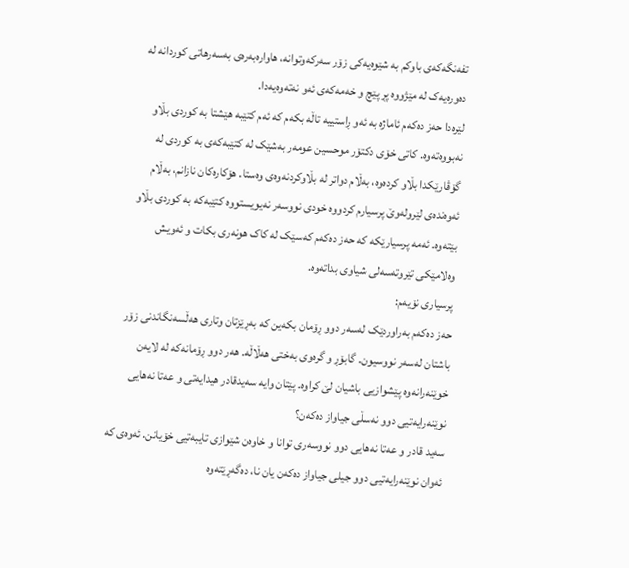تفەنگەکەی باوکم بە شێوەیەکی زۆر سەرکەوتوانە، هاوارەبەرەی بەسەرهاتی کوردانە لە دەورەیەک لە مێژووە پڕ پێچ و خەمەکەی ئەو نەتەوەیەدا.
لێرەدا حەز دەکەم ئاماژە بە ئەو ڕاستییە تاڵە بکەم کە ئەم کتێبە هێشتا بە کوردی بڵاو نەبووەتەوە. کاتی خۆی دکتۆر موحسین عومەر بەشێک لە کتێبەکەی بە کوردی لە گۆڤارێکدا بڵاو کردەوە، بەڵام دواتر لە بڵاوکردنەوەی وەستا. هۆکارەکان نازانم، بەڵام ئەوەندەی لێرولەوێ پرسیارم کردووە خودی نووسەر نەیویستووە کتێبەکە بە کوردی بڵاو بێتەوە. ئەمە پرسیارێکە کە حەز دەکەم کەسێک لە کاک هونەری بکات و ئەویش وەلامێکی تێروتەسەلی شیاوی بداتەوە.
پرسیاری نۆیەم:
حەز دەکەم بەراوردێک لەسەر دوو ڕۆمان بکەین کە بەڕێزتان وتاری هەڵسەنگاندنی زۆر باشتان لەسەر نووسیون. گابۆڕ و گرەوی بەختی هەڵاڵە. هەر دوو ڕۆمانەکە لە لایەن خوێنەرانەوە پێشوازیی باشیان لێ کراوە. پێتان وایە سەیدقادر هیدایەتی و عەتا نەهایی نوێنەرایەتیی دوو نەسڵی جیاواز دەکەن؟
سەید قادر و عەتا نەهایی دوو نووسەری توانا و خاوەن شێوازی تایبەتیی خۆیانن. ئەوەی کە ئەوان نوێنەرایەتیی دوو جیلی جیاواز دەکەن یان نا، دەگەڕێتەوە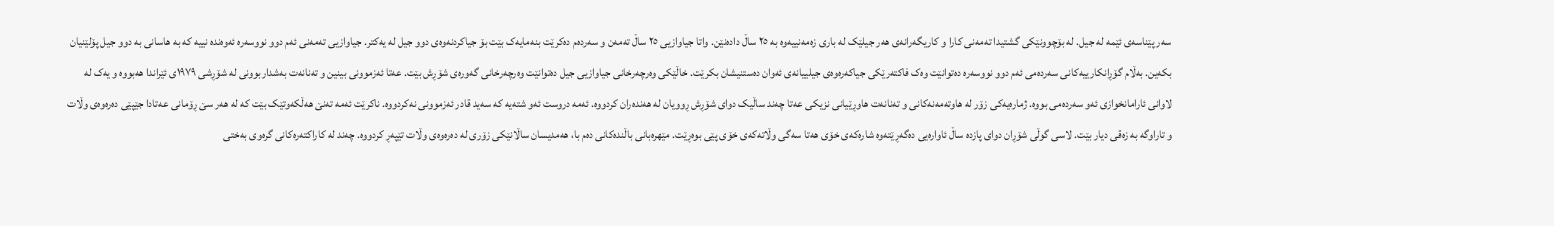سەر پێناسەی ئێمە لە جیل. لە بۆچوونێکی گشتیدا تەمەنی کارا و کاریگەرانەی هەر جیلێک لە باری زەمەنییەوە بە ٢٥ ساڵ دادەنێن. واتا جیاوازیی ٢٥ ساڵ تەمەن و سەردەم دەکرێت بنەمایەک بێت بۆ جیاکردنەوەی دوو جیل لە یەکتر. جیاوازیی تەمەنی ئەم دوو نووسەرە ئەوەندە نییە کە بە هاسانی بە دوو جیل پۆلێنیان بکەین. بەڵام گۆڕانکارییەکانی سەردەمی ئەم دوو نووسەرە دەتوانێت وەک فاکتەرێکی جیاکەرەوەی جیلییانەی ئەوان دەستنیشان بکرێت. خاڵێکی وەرچەرخانی جیاوازیی جیل دەتوانێت وەرچەرخانی گەورەی شۆڕش بێت. عەتا ئەزموونی بینین و تەنانەت بەشداربوونی لە شۆڕشی ١٩٧٩ی ئێراندا هەبووە و یەک لە لاوانی ئارامانخوازی ئەو سەردەمی بووە. ژمارەیەکی زۆر لە هاوتەمەنەکانی و تەنانەت هاوڕێیانی نزیکی عەتا چەند ساڵیک دوای شۆڕش ڕوویان لە هەندەران کردووە. ئەمە دروست ئەو شتەیە کە سەید قادر ئەزموونی نەکردووە. ناکرێت ئەمە تەنێ هەڵکەوتێک بێت کە لە هەر سێ ڕۆمانی عەتادا جێپێی دەرەوەی وڵات و تاراوگە بە زەقی دیار بێت. لاسی گوڵی شۆڕان دوای پازدە ساڵ ئاوارەیی دەگەڕێتەوە شارەکەی خۆی هەتا سەگی وڵاتەکەی خۆی پێی بوەڕێت. مێهرەبانی باڵندەکانی دەم با، هەمدیسان ساڵانێکی زۆری لە دەرەوەی وڵات تێپەڕ کردووە. چەند لە کاراکتەرەکانی گرەوی بەختی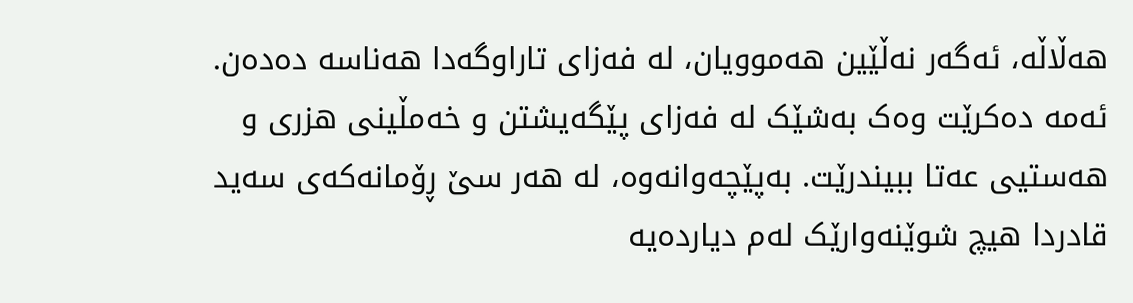هەڵاڵە، ئەگەر نەڵێین هەموویان، لە فەزای تاراوگەدا هەناسە دەدەن. ئەمە دەکرێت وەک بەشێک لە فەزای پێگەیشتن و خەمڵینی هزری و هەستیی عەتا ببیندرێت. بەپێچەوانەوە، لە هەر سێ ڕۆمانەکەی سەید قادردا هیچ شوێنەوارێک لەم دیاردەیە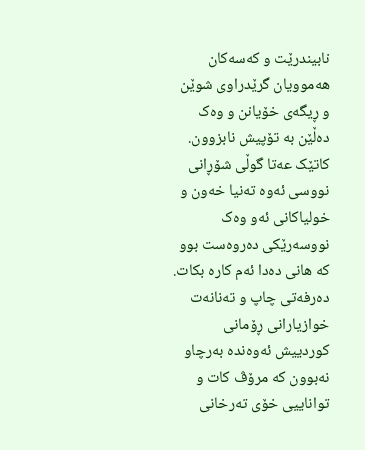نابیندرێت و کەسەکان هەموویان گرێدراوی شوێن و ڕیگەی خۆیانن و وەک دەڵێن بە تۆپیش نابزوون.
کاتێک عەتا گوڵی شۆڕانی نووسی ئەوە تەنیا خەون و خولیاکانی ئەو وەک نووسەرێکی دەروەست بوو کە هانی دەدا ئەم کارە بکات. دەرفەتی چاپ و تەنانەت خوازیارانی ڕۆمانی کوردییش ئەوەندە بەرچاو نەبوون کە مرۆڤ کات و تواناییی خۆی تەرخانی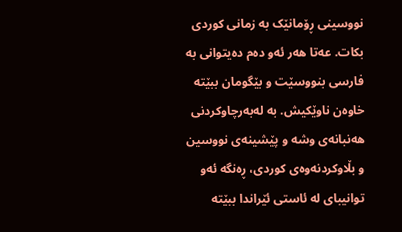نووسینی ڕۆمانێک بە زمانی کوردی بکات. عەتا هەر ئەو دەم دەیتوانی بە فارسی بنووسێت و بێگومان ببێتە خاوەن ناوێکیش. بە لەبەرچاوکردنی هەنبانەی وشە و پێشینەی نووسین و بڵاوکردنەوەی کوردی، ڕەنگە ئەو توانیبای لە ئاستی ئێراندا ببێتە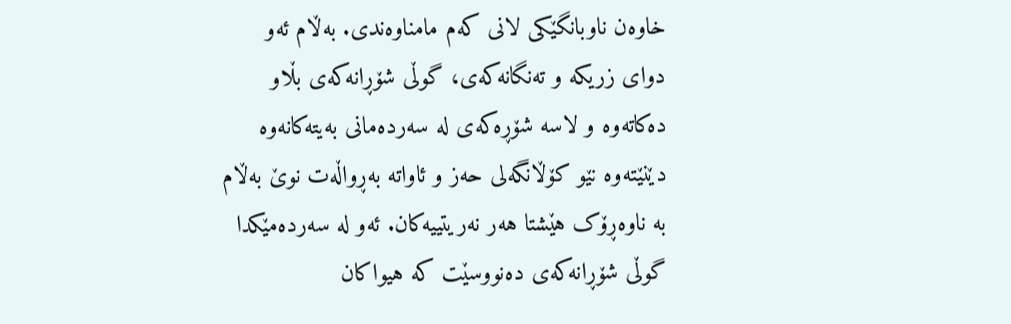خاوەن ناوبانگێکی لانی کەم مامناوەندی. بەڵام ئەو دوای زریکە و تەنگانەکەی، گوڵی شۆڕانەکەی بڵاو دەکاتەوە و لاسە شۆڕەکەی لە سەردەمانی بەیتەکانەوە دێنێتەوە نێو کۆڵانگەلی حەز و ئاواتە بەڕواڵەت نوێ بەڵام بە ناوەڕۆک هێشتا هەر نەریتییەکان. ئەو لە سەردەمێکدا گوڵی شۆڕانەکەی دەنووسێت کە هیواکان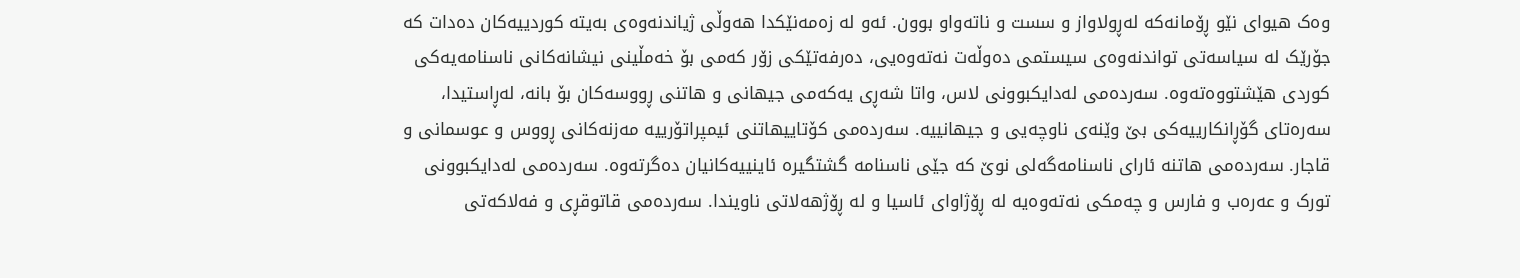وەک هیوای نێو ڕۆمانەکە لەڕولاواز و سست و ناتەواو بوون. ئەو لە زەمەنێکدا هەوڵی ژیاندنەوەی بەیتە کوردییەکان دەدات کە جۆرێک لە سیاسەتی تواندنەوەی سیستمی دەوڵەت نەتەوەیی، دەرفەتێکی زۆر کەمی بۆ خەمڵینی نیشانەکانی ناسنامەیەکی کوردی هێشتووەتەوە. سەردەمی لەدایکبوونی لاس، واتا شەڕی یەکەمی جیهانی و هاتنی ڕووسەکان بۆ بانە، لەڕاستیدا، سەرەتای گۆڕانکارییەکی بێ وێنەی ناوچەیی و جیهانییە. سەردەمی کۆتاییهاتنی ئیمپراتۆرییە مەزنەکانی ڕووس و عوسمانی و قاجار. سەردەمی هاتنە ئارای ناسنامەگەلی نوێ کە جێی ناسنامە گشتگیرە ئاینییەکانیان دەگرتەوە. سەردەمی لەدایکبوونی تورک و عەرەب و فارس و چەمکی نەتەوەیە لە ڕۆژاوای ئاسیا و لە ڕۆژهەلاتی ناویندا. سەردەمی قاتوقڕی و فەلاکەتی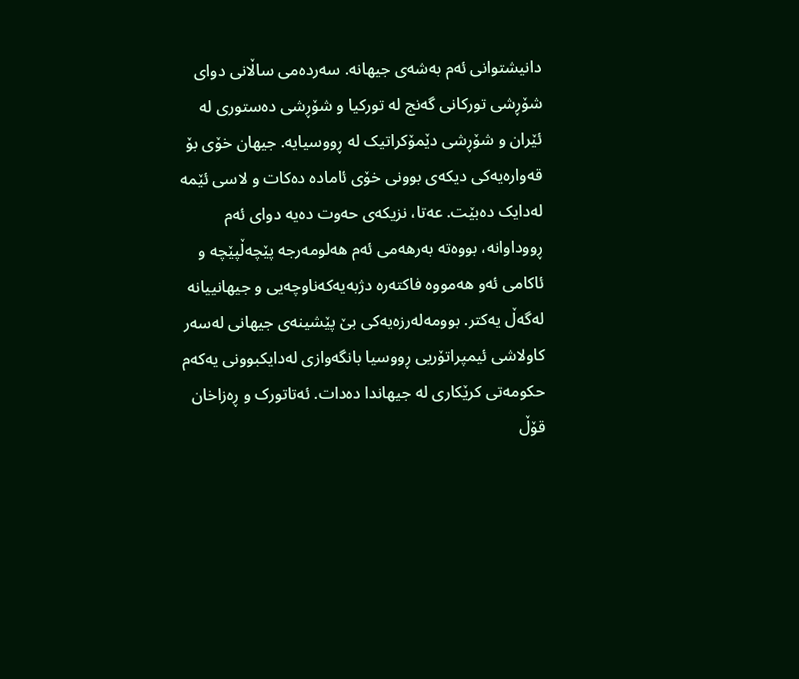دانیشتوانی ئەم بەشەی جیهانە. سەردەمی ساڵانی دوای شۆڕشی تورکانی گەنج لە تورکیا و شۆڕشی دەستوری لە ئێران و شۆڕشی دێمۆکراتیک لە ڕووسیایە. جیهان خۆی بۆ قەوارەیەکی دیکەی بوونی خۆی ئامادە دەکات و لاسی ئێمە لەدایک دەبێت. عەتا، نزیکەی حەوت دەیە دوای ئەم ڕووداوانە، بووەتە بەرهەمی ئەم هەلومەرجە پێچەڵپێچە و ئاکامی ئەو هەمووە فاکتەرە دژبەیەکەناوچەیی و جیهانییانە لەگەڵ یەکتر. بوومەلەرزەیەکی بێ پێشینەی جیهانی لەسەر کاولاشی ئیمپراتۆریی ڕووسیا بانگەوازی لەدایکبوونی یەکەم حکومەتی کرێکاری لە جیهاندا دەدات. ئەتاتورک و ڕەزاخان قۆڵ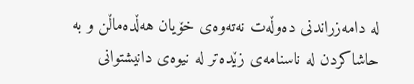لە دامەزراندنی دەوڵەت نەتەوەی خۆیان هەڵدەماڵن و بە حاشاکردن لە ناسنامەی زێدەتر لە نیوەی دانیشتوانی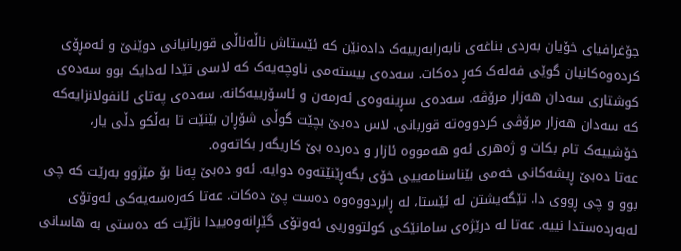جۆغرافیای خۆیان بەردی بناغەی نابەرابەرییەک دادەنێن کە ئێستاش ناڵەناڵی قوربانیانی دوێنێ و ئەمڕۆی کردەوەکانیان گوێی فەلەک کەڕ دەکات. سەدەی بیستەمی ناوچەیەک کە لاسی تێدا لەدایک بوو سەدەی کوشتاری سەدان هەزار مرۆڤە. سەدەی سڕینەوەی ئەرمەن و ئاسۆرییەکانە. سەدەی پەتای ئانفولانزایەکە کە سەدان هەزار مرۆڤی کردووەتە قوربانی. لاس دەبێ بچێت گوڵی شۆڕان بێنێت تا بەڵکو دڵی یار، خۆشییەک تام بکات و ژەهری ئەو هەمووە ئازار و دەردە بێ کاریگەر بکاتەوە.
عەتا دەبێ ڕیشەکانی خەمی بێناسنامەییی خۆی بگەڕێنێتەوە دوایە. ئەو دەبێ پەنا بۆ مێژوو بەرێت کە چی بوو و چی ڕووی دا. تێگەیشتن لە ئێستا، لە ڕابردووەوە دەست پێ دەکات. عەتا کەرەسەیەکی ئەوتۆی لەبەردەستدا نییە. عەتا لە درێژەی سامانێکی کولتووریی ئەوتۆی گێڕانەوەییدا ناژێت کە دەستی بە هاسانی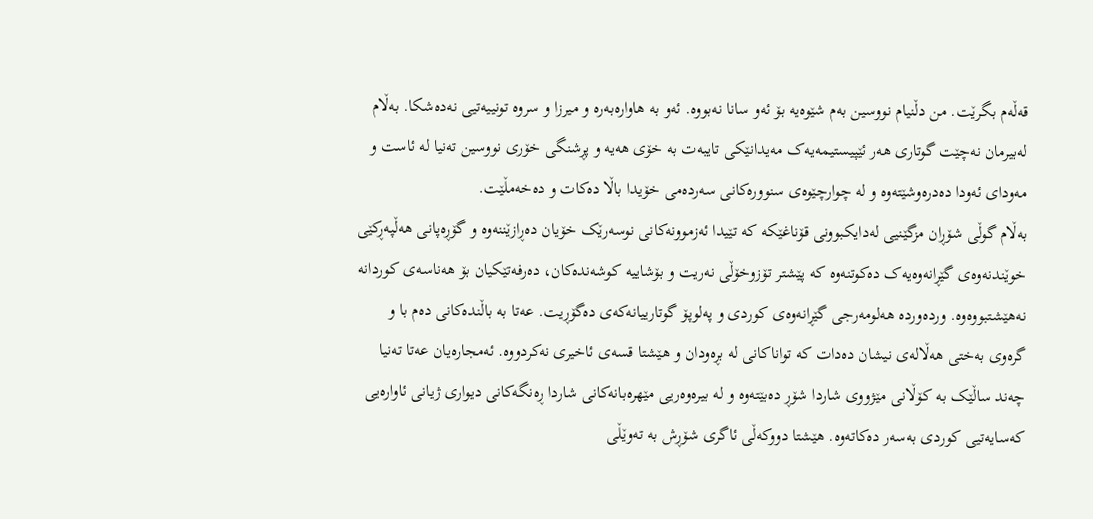قەڵەم بگرێت. من دڵنیام نووسین بەم شێوەیە بۆ ئەو سانا نەبووە. ئەو بە هاوارەبەرە و میرزا و سروە تونییەتیی نەدەشکا. بەڵام لەبیرمان نەچێت گوتاری هەر ئێپیستیمەیەک مەیدانێکی تایبەت بە خۆی هەیە و پڕشنگی خۆری نووسین تەنیا لە ئاست و مەودای ئەودا دەدرەوشێتەوە و لە چوارچێوەی سنوورەکانی سەردەمی خۆیدا باڵا دەکات و دەخەمڵێت.
بەڵام گوڵی شۆڕان مزگێنیی لەدایکبوونی قۆناغێکە کە تێیدا ئەزموونەکانی نوسەرێک خۆیان دەڕازێننەوە و گۆڕەپانی هەڵپەڕکێی خوێندنەوەی گێڕانەوەیەک دەکوتنەوە کە پێشتر تۆزوخۆڵی نەریت و بۆشاییە کوشەندەکان، دەرفەتێکیان بۆ هەناسەی کوردانە نەهێشتبووەوە. وردەوردە هەلومەرجی گێڕانەوەی کوردی و پەلوپۆ گوتارییانەکەی دەگۆڕیت. عەتا بە باڵندەکانی دەم با و گرەوی بەختی هەڵالەی نیشان دەدات کە تواناکانی لە بڕەودان و هێشتا قسەی ئاخیری نەکردووە. ئەمجارەیان عەتا تەنیا چەند ساڵێک بە کۆڵانی مێژووی شاردا شۆڕ دەبێتەوە و لە بیرەوەریی مێهرەبانەکانی شاردا ڕەنگەکانی دیواری ژیانی ئاوارەیی کەسایەتیی کوردی بەسەر دەکاتەوە. هێشتا دووکەڵی ئاگری شۆڕش بە تەوێڵی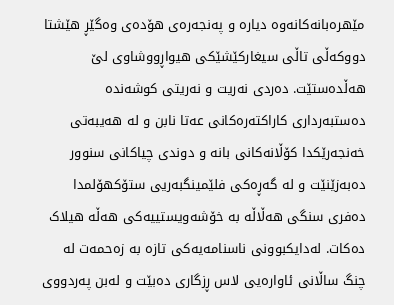مێهرەبانەکانەوە دیارە و پەنجەرەی هۆدەی وەگێڕ هێشتا دووکەڵی تاڵی سیغارکێشێکی هیواڕووشاوی لێ هەڵدەستێت. دەردی نەریت و نەریتی کوشەندە دەستبەرداری کاراکتەرەکانی عەتا نابن و لە هەیبەتی خەنجەرێکدا کۆڵانەکانی بانە و دوندی چیاکانی سنوور دەبەزێنێت و لە گەڕەکی فلێمینگبەریی ستۆکهۆلمدا دەفری سنگی هەڵاڵە بە خۆشەویستییەکی هەڵە هیلاک دەکات. لەدایکبوونی ناسنامەیەکی تازە بە زەحمەت لە چنگ ساڵانی ئاوارەیی لاس ڕزگاری دەبێت و لەبن پەردووی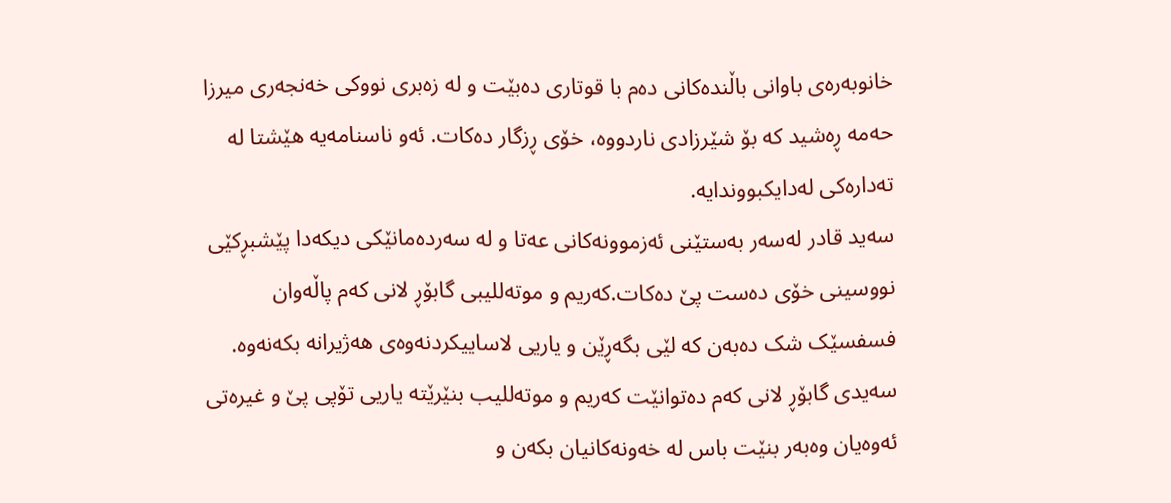خانوبەرەی باوانی باڵندەکانی دەم با قوتاری دەبێت و لە زەبری نووکی خەنجەری میرزا حەمە ڕەشید کە بۆ شێرزادی ناردووە، خۆی ڕزگار دەکات. ئەو ناسنامەیە هێشتا لە تەدارەکی لەدایکبووندایە.
سەید قادر لەسەر بەستێنی ئەزموونەکانی عەتا و لە سەردەمانێکی دیکەدا پێشبڕکێی نووسینی خۆی دەست پێ دەکات.کەریم و موتەللیبی گابۆڕ لانی کەم پاڵەوان فسفسێک شک دەبەن کە لێی بگەڕێن و یاریی لاساییکردنەوەی هەژیرانە بکەنەوە. سەیدی گابۆڕ لانی کەم دەتوانێت کەریم و موتەللیب بنێرێتە یاریی تۆپی پێ و غیرەتی ئەوەیان وەبەر بنێت باس لە خەونەکانیان بکەن و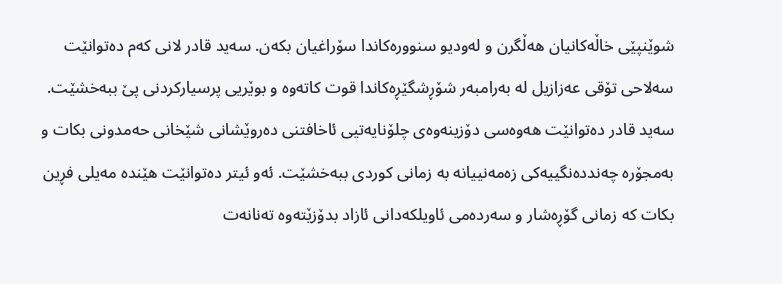شوێنپێی خاڵەکانیان هەڵگرن و لەودیو سنوورەکاندا سۆراغیان بکەن. سەید قادر لانی کەم دەتوانێت سەلاحی تۆقی عەزازیل لە بەرامبەر شۆڕشگێڕەکاندا قوت کاتەوە و بوێریی پرسیارکردنی پێ ببەخشێت. سەید قادر دەتوانێت هەوەسی دۆزینەوەی چلۆنایەتیی ئاخافتنی دەروێشانی شێخانی حەمدونی بکات و بەمجۆرە چەنددەنگییەکی زەمەنییانە بە زمانی کوردی ببەخشێت. ئەو ئیتر دەتوانێت هێندە مەیلی فڕین بکات کە زمانی گۆڕەشار و سەردەمی ئاویلکەدانی ئازاد بدۆزێتەوە تەنانەت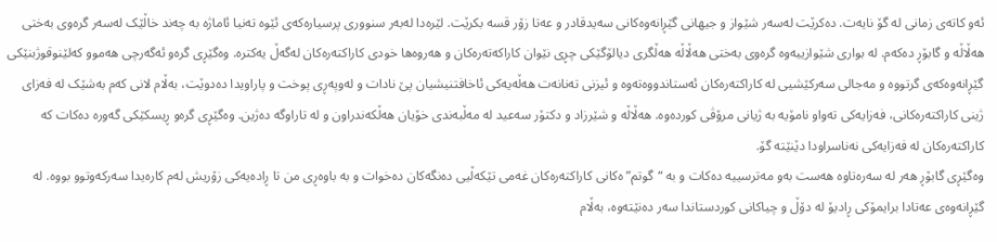ئەو کاتەی زمانی لە گۆ نایەت. دەکرێت لەسەر شێواز و جیهانی گێڕانەوەکانی سەیدقادر و عەتا زۆر قسە بکرێت. لێرەدا لەبەر سنووری پرسیارەکەی ئێوە تەنیا ئاماژە بە چەند خاڵێک لەسەر گرەوی بەختی هەڵاڵە و گابۆڕ دەکەم. لە بواری شێوازییەوە گرەوی بەختی هەڵاڵە هەڵگری دیالۆگێکی چڕی نێوان کاراکەتەرەکان و هەروەها خودی کاراکتەرەکان لەگەڵ یەکترە. وەگێڕی گرەو ئەگەرچی هەموو کەلێنوقوژبنێکی گێڕانەوەکەی گرتووە و مەجالی سەرکێشیی لە کاراکتەرەکان ئەستاندووەتەوە و ئیزنی تەنانەت هەڵەیەکی ئاخافتنیشیان پێ نادات و لەوپەڕی پوخت و پاراویدا دەدوێت، بەڵام لانی کەم بەشێک لە فەزای ژینی کاراکتەرەکانی، فەزایەکی تەواو نامۆیە بە ژیانی مرۆڤی کوردەوە. هەڵاڵە و شێرزاد و دکتۆر سەعید لە مەڵبەندی خۆیان هەڵکەندراون و لە تاراوگە دەژین. وەگێڕی گرەو ڕیسکێکی گەورە دەکات کە کاراکتەرەکان لە فەزایەکی نەناسراودا دێنێتە گۆ.
وەگێڕی گابۆڕ هەر لە سەرەتاوە هەست بەو مەترسییە دەکات و بە “گوتم”ەکانی کاراکتەرەکان غەمی تێکەڵیی دەنگەکان دەخوات و بە باوەڕی من تا ڕادەیەکی زۆریش لەم کارەیدا سەرکەوتوو بووە. لە گێڕانەوەی عەتادا برایمۆکی ڕادیۆ لە دۆڵ و چیاکانی کوردستاندا سەر دەنێتەوە، بەڵام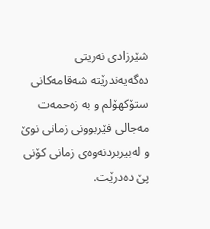شێرزادی نەریتی دەگەیەندرێتە شەقامەکانی ستۆکهۆلم و بە زەحمەت مەجالی فێربوونی زمانی نوێ و لەبیربردنەوەی زمانی کۆنی پێ دەدرێت.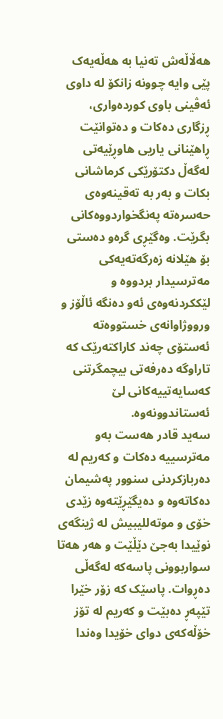هەڵاڵەش تەنیا بە هەڵەیەک پێی وایە چوونە زانکۆ لە داوی ئەڤینی باوی کوردەواری، ڕزگاری دەکات و دەتوانێت ڕاهێنانی یاریی هاوڕێیەتی لەگەڵ دکتۆرێکی کرماشانی بکات و بەر بە تەقینەوەی حەسرەتە پەنگخواردووەکانی بگرێت. وەگێڕی گرەو دەستی بۆ هێلانە زەرگەتەیەکی مەترسیدار بردووە و لێککردنەوەی ئەو دەنگە ئاڵۆز و ورووژاوانەی خستووەتە ئەستۆی چەند کاراکتەرێک کە تاراوگە دەرفەتی بیچمگرتنی کەسایەتییەکانی لێ ئەستاندوونەوە.
سەید قادر هەست بەو مەترسییە دەکات و کەریم لە دەربازکردنی سنوور پەشیمان دەکاتەوە و دەیگێڕێتەوە زێدی خۆی و موتەللیبیش لە ژینگەی نوێیدا بەجێ دێڵێت و هەر هەتا سواربوونی پاسەکە لەگەڵی دەڕوات. پاسێک کە زۆر خێرا تێپەڕ دەبێت و کەریم لە تۆز خۆڵەکەی دوای خۆیدا وەندا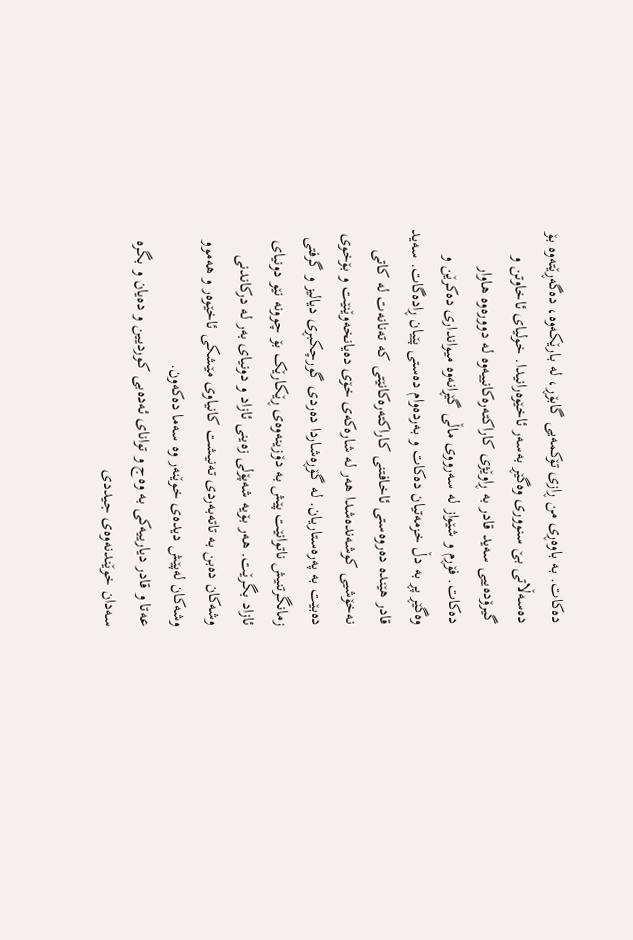دەکات. بە باوەڕی من ڕازی تۆکمەیی گابۆڕ، لە بارێکەوە، دەگەڕێتەوە بۆ دەسەڵاتی بێ سنووری وەگێڕ بەسەر ئاخێوەرانیدا. خولیای ئاخاوتن و گیرۆدەییی سەید قادر بە ڕاوێژی کاراکتەرەکانییەوە لە دوورەوە هاوار دەکات. فۆڕم و شێواز لە سەرووی ماڵی گێڕانەوە میوانداری دەکرێن و وەگێڕ پڕ بە دڵ خزمەتیان دەکات و بەردەوام دەستی پێیان ڕادەگات. سەید قادر هێندە دەروەستی ئاخافتنی کاراکتەرەکانێتی کە تەنانەت لە کاتی نەخۆشیی کوشەندەشدا هەر لە شارەکەی خۆی دەیانخەوێنێت و بۆخوی دەبێت بە پەرەستاریان. لە گۆڕەشاردا دەردی گورچکبڕی دیالیز و گرفتی زمانگرتنیش ناتوانێت پێش بە دۆزینەوەی ڕێکارێک بۆ چوونە نێو دونیای ئازاد بگرێت. هەر بۆیە شەپۆلی زەینی ئازاد و دونیای بەر لە درکاندنی وشەکان دەبن بە تاتەبەردی تەنیشت کانیاوی مێشکی ئاخێوەر و هەموو وشەکان لەپێش دیدەی خوێنەر وە سەما دەکەون.
عەتا و قادر دیارییەکی بە وەج و توانای ئەدەبی کوردیین و دەیان و بگرە سەدان خوێندنەوەی جیددی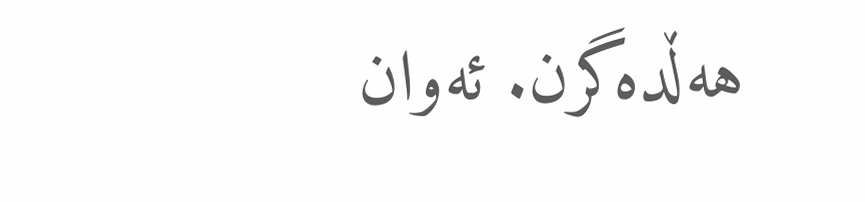هەڵدەگرن. ئەوان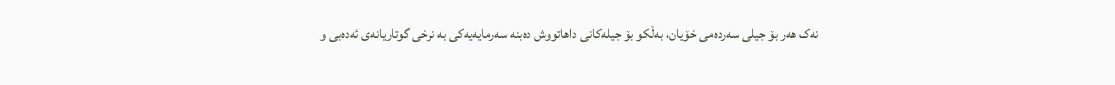نەک هەر بۆ جیلی سەردەمی خۆیان، بەڵکو بۆ جیلەکانی داهاتووش دەبنە سەرمایەیەکی بە نرخی گوتاریانەی ئەدەبی و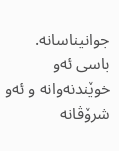جوانیناسانە. باسی ئەو خوێندنەوانە و ئەو شرۆڤانە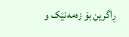ڕاگرین بۆ زەمەنێک و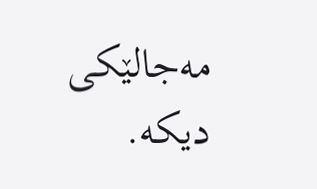مەجالێکی دیکە.